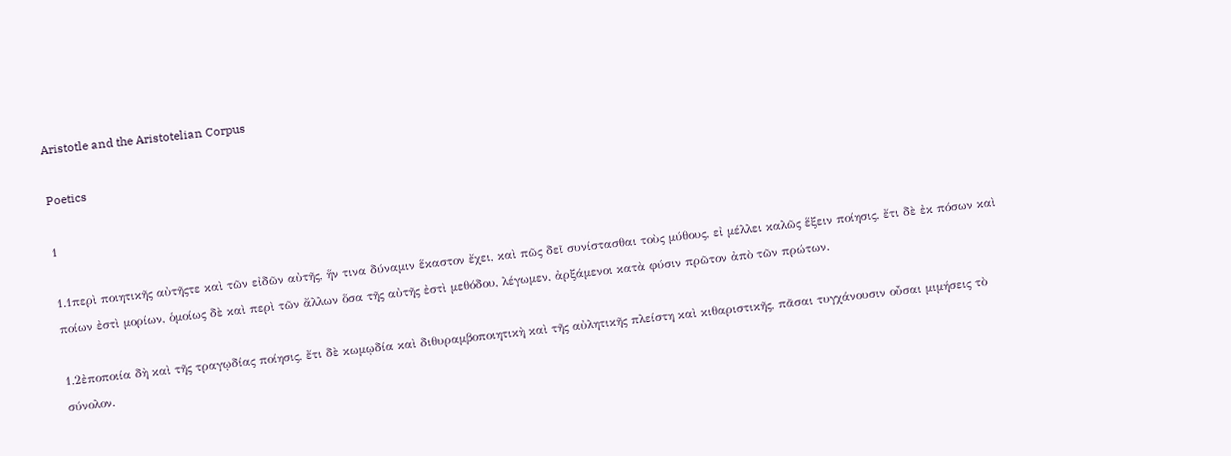Aristotle and the Aristotelian Corpus

Poetics

1

1.1περὶ ποιητικῆς αὐτῆςτε καὶ τῶν εἰδῶν αὐτῆς, ἥν τινα δύναμιν ἕκαστον ἔχει, καὶ πῶς δεῖ συνίστασθαι τοὺς μύθους, εἰ μέλλει καλῶς ἕξειν ποίησις, ἔτι δὲ ἐκ πόσων καὶ ποίων ἐστὶ μορίων, ὁμοίως δὲ καὶ περὶ τῶν ἄλλων ὅσα τῆς αὐτῆς ἐστὶ μεθόδου, λέγωμεν, ἀρξάμενοι κατὰ φύσιν πρῶτον ἀπὸ τῶν πρώτων.

1.2ἐποποιία δὴ καὶ τῆς τραγῳδίας ποίησις, ἔτι δὲ κωμῳδία καὶ διθυραμβοποιητικὴ καὶ τῆς αὐλητικῆς πλείστη καὶ κιθαριστικῆς, πᾶσαι τυγχάνουσιν οὖσαι μιμήσεις τὸ σύνολον.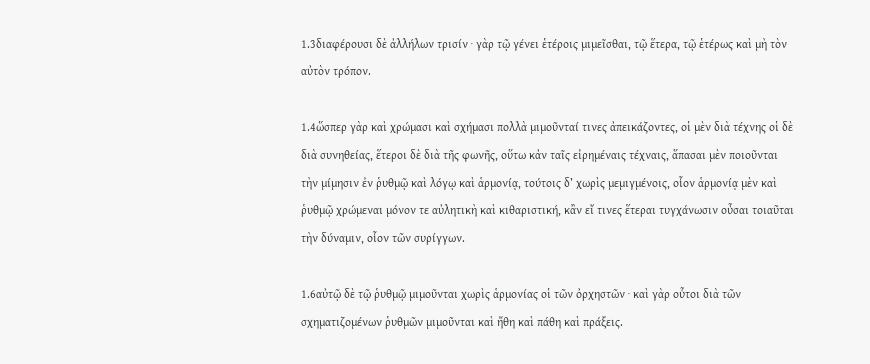1.3διαφέρουσι δὲ ἀλλήλων τρισίν · γὰρ τῷ γένει ἑτέροις μιμεῖσθαι, τῷ ἕτερα, τῷ ἑτέρως καὶ μὴ τὸν αὐτὸν τρόπον.

1.4ὥσπερ γὰρ καὶ χρώμασι καὶ σχήμασι πολλὰ μιμοῦνταί τινες ἀπεικάζοντες, οἱ μὲν διὰ τέχνης οἱ δὲ διὰ συνηθείας, ἕτεροι δὲ διὰ τῆς φωνῆς, οὕτω κἀν ταῖς εἰρημέναις τέχναις, ἅπασαι μὲν ποιοῦνται τὴν μίμησιν ἐν ῥυθμῷ καὶ λόγῳ καὶ ἁρμονίᾳ, τούτοις δ’ χωρὶς μεμιγμένοις, οἷον ἁρμονίᾳ μὲν καὶ ῥυθμῷ χρώμεναι μόνον τε αὐλητικὴ καὶ κιθαριστική, κἂν εἴ τινες ἕτεραι τυγχάνωσιν οὖσαι τοιαῦται τὴν δύναμιν, οἷον τῶν συρίγγων.

1.6αὐτῷ δὲ τῷ ῥυθμῷ μιμοῦνται χωρὶς ἁρμονίας οἱ τῶν ὀρχηστῶν · καὶ γὰρ οὗτοι διὰ τῶν σχηματιζομένων ῥυθμῶν μιμοῦνται καὶ ἤθη καὶ πάθη καὶ πράξεις.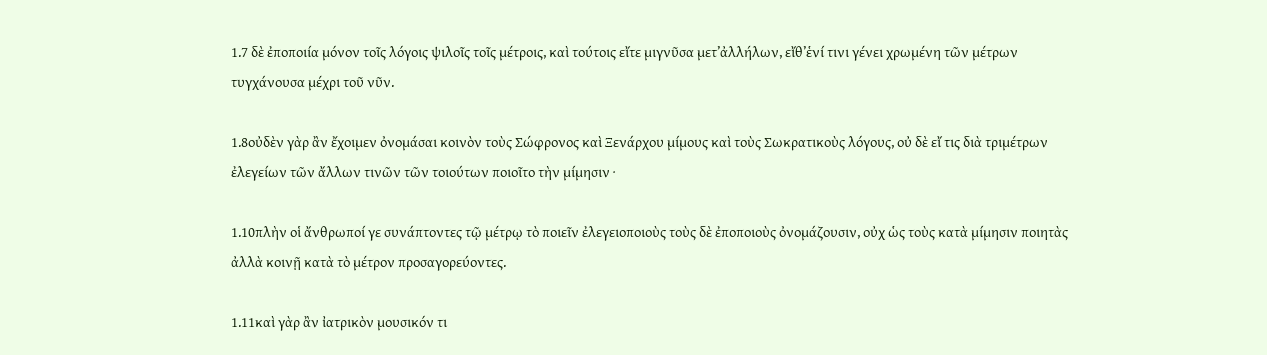1.7 δὲ ἐποποιία μόνον τοῖς λόγοις ψιλοῖς τοῖς μέτροις, καὶ τούτοις εἴτε μιγνῦσα μετ’ἀλλήλων, εἴθ’ἑνί τινι γένει χρωμένη τῶν μέτρων τυγχάνουσα μέχρι τοῦ νῦν.

1.8οὐδὲν γὰρ ἂν ἔχοιμεν ὀνομάσαι κοινὸν τοὺς Σώφρονος καὶ Ξενάρχου μίμους καὶ τοὺς Σωκρατικοὺς λόγους, οὐ δὲ εἴ τις διὰ τριμέτρων ἐλεγείων τῶν ἄλλων τινῶν τῶν τοιούτων ποιοῖτο τὴν μίμησιν ·

1.10πλὴν οἱ ἄνθρωποί γε συνάπτοντες τῷ μέτρῳ τὸ ποιεῖν ἐλεγειοποιοὺς τοὺς δὲ ἐποποιοὺς ὀνομάζουσιν, οὐχ ὡς τοὺς κατὰ μίμησιν ποιητὰς ἀλλὰ κοινῇ κατὰ τὸ μέτρον προσαγορεύοντες.

1.11καὶ γὰρ ἂν ἰατρικὸν μουσικόν τι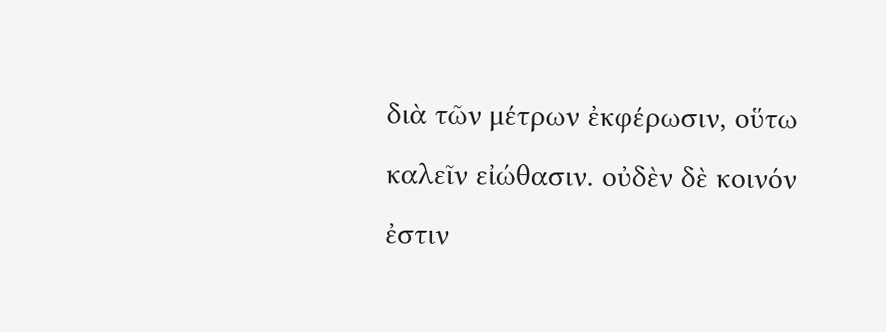διὰ τῶν μέτρων ἐκφέρωσιν, οὕτω καλεῖν εἰώθασιν. οὐδὲν δὲ κοινόν ἐστιν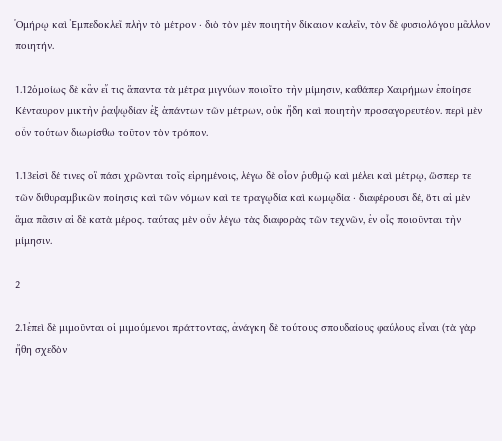Ὁμήρῳ καὶ Ἐμπεδοκλεῖ πλὴν τὸ μέτρον · διὸ τὸν μὲν ποιητὴν δίκαιον καλεῖν, τὸν δὲ φυσιολόγου μᾶλλον ποιητήν.

1.12ὁμοίως δὲ κἂν εἴ τις ἅπαντα τὰ μέτρα μιγνύων ποιοῖτο τὴν μίμησιν, καθάπερ Χαιρήμων ἐποίησε Κένταυρον μικτὴν ῥαψῳδίαν ἐξ ἁπάντων τῶν μέτρων, οὐκ ἤδη καὶ ποιητὴν προσαγορευτέον. περὶ μὲν οὖν τούτων διωρίσθω τοῦτον τὸν τρόπον.

1.13εἰσὶ δέ τινες οἳ πάσι χρῶνται τοῖς εἰρημένοις, λέγω δὲ οἷον ῥυθμῷ καὶ μέλει καὶ μέτρῳ, ὥσπερ τε τῶν διθυραμβικῶν ποίησις καὶ τῶν νόμων καὶ τε τραγῳδία καὶ κωμῳδία · διαφέρουσι δέ, ὅτι αἱ μὲν ἅμα πᾶσιν αἱ δὲ κατὰ μέρος. ταύτας μὲν οὖν λέγω τὰς διαφορὰς τῶν τεχνῶν, ἐν οἷς ποιοῦνται τὴν μίμησιν.

2

2.1ἐπεὶ δὲ μιμοῦνται οἱ μιμούμενοι πράττοντας, ἀνάγκη δὲ τούτους σπουδαίους φαύλους εἶναι (τὰ γὰρ ἤθη σχεδὸν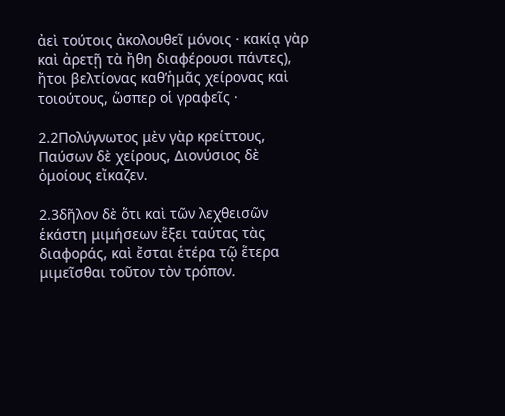ἀεὶ τούτοις ἀκολουθεῖ μόνοις · κακίᾳ γὰρ καὶ ἀρετῇ τὰ ἤθη διαφέρουσι πάντες), ἤτοι βελτίονας καθ’ἡμᾶς χείρονας καὶ τοιούτους, ὥσπερ οἱ γραφεῖς ·

2.2Πολύγνωτος μὲν γὰρ κρείττους, Παύσων δὲ χείρους, Διονύσιος δὲ ὁμοίους εἴκαζεν.

2.3δῆλον δὲ ὅτι καὶ τῶν λεχθεισῶν ἑκάστη μιμήσεων ἕξει ταύτας τὰς διαφοράς, καὶ ἔσται ἑτέρα τῷ ἕτερα μιμεῖσθαι τοῦτον τὸν τρόπον.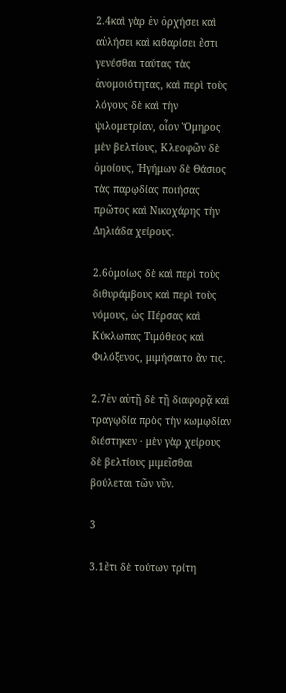2.4καὶ γὰρ ἐν ὀρχήσει καὶ αὐλήσει καὶ κιθαρίσει ἔστι γενέσθαι ταύτας τὰς ἀνομοιότητας, καὶ περὶ τοὺς λόγους δὲ καὶ τὴν ψιλομετρίαν, οἷον Ὅμηρος μὲν βελτίους, Κλεοφῶν δὲ ὁμοίους, Ἡγήμων δὲ Θάσιος τὰς παρῳδίας ποιήσας πρῶτος καὶ Νικοχάρης τὴν Δηλιάδα χείρους.

2.6ὁμοίως δὲ καὶ περὶ τοὺς διθυράμβους καὶ περὶ τοὺς νόμους, ὡς Πέρσας καὶ Κύκλωπας Τιμόθεος καὶ Φιλόξενος, μιμήσαιτο ἄν τις.

2.7ἐν αὐτῇ δὲ τῇ διαφορᾷ καὶ τραγῳδία πρὸς τὴν κωμῳδίαν διέστηκεν · μὲν γὰρ χείρους δὲ βελτίους μιμεῖσθαι βούλεται τῶν νῦν.

3

3.1ἔτι δὲ τούτων τρίτη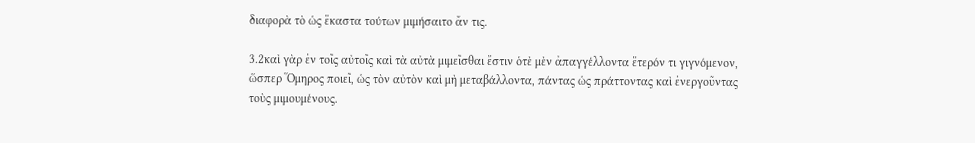διαφορὰ τὸ ὡς ἕκαστα τούτων μιμήσαιτο ἄν τις.

3.2καὶ γὰρ ἐν τοῖς αὐτοῖς καὶ τὰ αὐτὰ μιμεῖσθαι ἔστιν ὁτὲ μὲν ἀπαγγέλλοντα ἕτερόν τι γιγνόμενον, ὥσπερ Ὅμηρος ποιεῖ, ὡς τὸν αὐτὸν καὶ μὴ μεταβάλλοντα, πάντας ὡς πράττοντας καὶ ἐνεργοῦντας τοὺς μιμουμένους.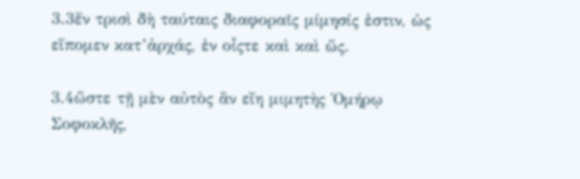3.3ἔν τρισὶ δὴ ταύταις διαφοραῖς μίμησίς ἐστιν, ὡς εἴπομεν κατ’ἀρχάς, ἐν οἶςτε καὶ καὶ ὥς.

3.4ὥστε τῇ μὲν αὐτὸς ἂν εἴη μιμητὴς Ὁμήρῳ Σοφοκλῆς,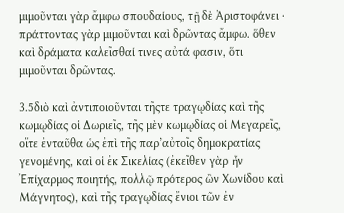μιμοῦνται γὰρ ἄμφω σπουδαίους, τῇ δὲ Ἀριστοφάνει · πράττοντας γὰρ μιμοῦνται καὶ δρῶντας ἄμφω. ὅθεν καὶ δράματα καλεῖσθαί τινες αὐτά φασιν, ὅτι μιμοῦνται δρῶντας.

3.5διὸ καὶ ἀντιποιοῦνται τῆςτε τραγῳδίας καὶ τῆς κωμῳδίας οἱ Δωριεῖς, τῆς μὲν κωμῳδίας οἱ Μεγαρεῖς, οἵτε ἐνταῦθα ὡς ἐπὶ τῆς παρ’αὐτοῖς δημοκρατίας γενομένης, καὶ οἱ ἐκ Σικελίας (ἐκεῖθεν γὰρ ἦν Ἐπίχαρμος ποιητής, πολλῷ πρότερος ὢν Χωνίδου καὶ Μάγνητος), καὶ τῆς τραγῳδίας ἔνιοι τῶν ἐν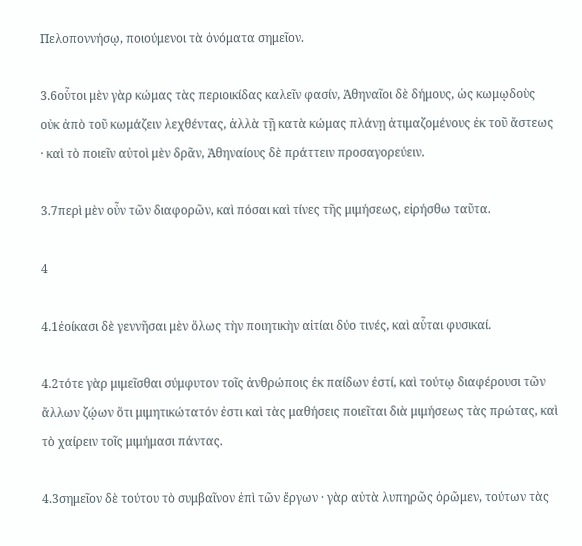Πελοποννήσῳ, ποιούμενοι τὰ ὀνόματα σημεῖον.

3.6οὗτοι μὲν γὰρ κώμας τὰς περιοικίδας καλεῖν φασίν, Ἀθηναῖοι δὲ δήμους, ὡς κωμῳδοὺς οὐκ ἀπὸ τοῦ κωμάζειν λεχθέντας, ἀλλὰ τῇ κατὰ κώμας πλάνῃ ἀτιμαζομένους ἐκ τοῦ ἄστεως · καὶ τὸ ποιεῖν αὐτοὶ μὲν δρᾶν, Ἀθηναίους δὲ πράττειν προσαγορεύειν.

3.7περὶ μὲν οὖν τῶν διαφορῶν, καὶ πόσαι καὶ τίνες τῆς μιμήσεως, εἰρήσθω ταῦτα.

4

4.1ἐοίκασι δὲ γεννῆσαι μὲν ὅλως τὴν ποιητικὴν αἰτίαι δύο τινές, καὶ αὗται φυσικαί.

4.2τότε γὰρ μιμεῖσθαι σύμφυτον τοῖς ἀνθρώποις ἐκ παίδων ἐστί, καὶ τούτῳ διαφέρουσι τῶν ἄλλων ζῴων ὅτι μιμητικώτατόν ἐστι καὶ τὰς μαθήσεις ποιεῖται διὰ μιμήσεως τὰς πρώτας, καὶ τὸ χαίρειν τοῖς μιμήμασι πάντας.

4.3σημεῖον δὲ τούτου τὸ συμβαῖνον ἐπὶ τῶν ἔργων · γὰρ αὐτὰ λυπηρῶς ὁρῶμεν, τούτων τὰς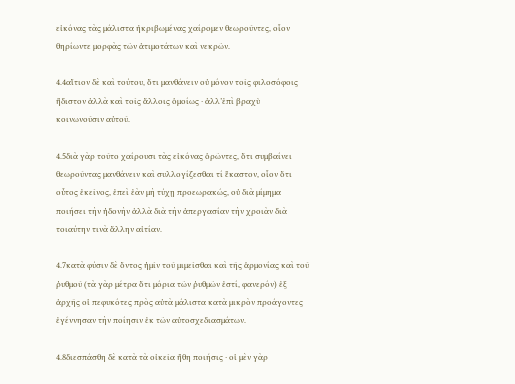εἰκόνας τὰς μάλιστα ἠκριβωμένας χαίρομεν θεωροῦντες, οἷον θηρίωντε μορφὰς τῶν ἀτιμοτάτων καὶ νεκρῶν.

4.4αἴτιον δὲ καὶ τούτου, ὅτι μανθάνειν οὐ μόνον τοῖς φιλοσόφοις ἥδιστον ἀλλὰ καὶ τοῖς ἄλλοις ὁμοίως · ἀλλ’ἐπὶ βραχὺ κοινωνοῦσιν αὐτοῦ.

4.5διὰ γὰρ τοῦτο χαίρουσι τὰς εἰκόνας ὁρῶντες, ὅτι συμβαίνει θεωροῦντας μανθάνειν καὶ συλλογίζεσθαι τί ἕκαστον, οἷον ὅτι οὗτος ἐκεῖνος, ἐπεὶ ἐὰν μὴ τύχῃ προεωρακώς, οὐ διὰ μίμημα ποιήσει τὴν ἡδονὴν ἀλλὰ διὰ τὴν ἀπεργασίαν τὴν χροιὰν διὰ τοιαύτην τινὰ ἄλλην αἰτίαν.

4.7κατὰ φύσιν δὲ ὄντος ἡμῖν τοῦ μιμεῖσθαι καὶ τῆς ἁρμονίας καὶ τοῦ ῥυθμοῦ (τὰ γὰρ μέτρα ὅτι μόρια τῶν ῥυθμῶν ἐστί, φανερόν) ἐξ ἀρχῆς οἱ πεφυκότες πρὸς αὐτὰ μάλιστα κατὰ μικρὸν προάγοντες ἐγέννησαν τὴν ποίησιν ἐκ τῶν αὐτοσχεδιασμάτων.

4.8διεσπάσθη δὲ κατὰ τὰ οἰκεῖα ἤθη ποιήσις · οἱ μὲν γὰρ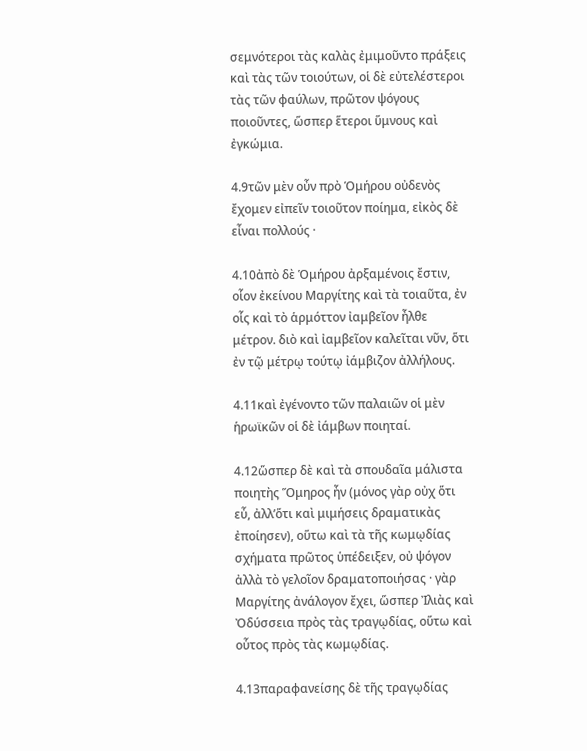σεμνότεροι τὰς καλὰς ἐμιμοῦντο πράξεις καὶ τὰς τῶν τοιούτων, οἱ δὲ εὐτελέστεροι τὰς τῶν φαύλων, πρῶτον ψόγους ποιοῦντες, ὥσπερ ἕτεροι ὕμνους καὶ ἐγκώμια.

4.9τῶν μὲν οὖν πρὸ Ὁμήρου οὐδενὸς ἔχομεν εἰπεῖν τοιοῦτον ποίημα, εἰκὸς δὲ εἶναι πολλούς ·

4.10ἀπὸ δὲ Ὁμήρου ἀρξαμένοις ἔστιν, οἷον ἐκείνου Μαργίτης καὶ τὰ τοιαῦτα, ἐν οἷς καὶ τὸ ἁρμόττον ἰαμβεῖον ἦλθε μέτρον. διὸ καὶ ἰαμβεῖον καλεῖται νῦν, ὅτι ἐν τῷ μέτρῳ τούτῳ ἰάμβιζον ἀλλήλους.

4.11καὶ ἐγένοντο τῶν παλαιῶν οἱ μὲν ἡρωϊκῶν οἱ δὲ ἰάμβων ποιηταί.

4.12ὥσπερ δὲ καὶ τὰ σπουδαῖα μάλιστα ποιητὴς Ὅμηρος ἦν (μόνος γὰρ οὐχ ὅτι εὖ, ἀλλ’ὅτι καὶ μιμήσεις δραματικὰς ἐποίησεν), οὕτω καὶ τὰ τῆς κωμῳδίας σχήματα πρῶτος ὑπέδειξεν, οὐ ψόγον ἀλλὰ τὸ γελοῖον δραματοποιήσας · γὰρ Μαργίτης ἀνάλογον ἔχει, ὥσπερ Ἰλιὰς καὶ Ὀδύσσεια πρὸς τὰς τραγῳδίας, οὕτω καὶ οὗτος πρὸς τὰς κωμῳδίας.

4.13παραφανείσης δὲ τῆς τραγῳδίας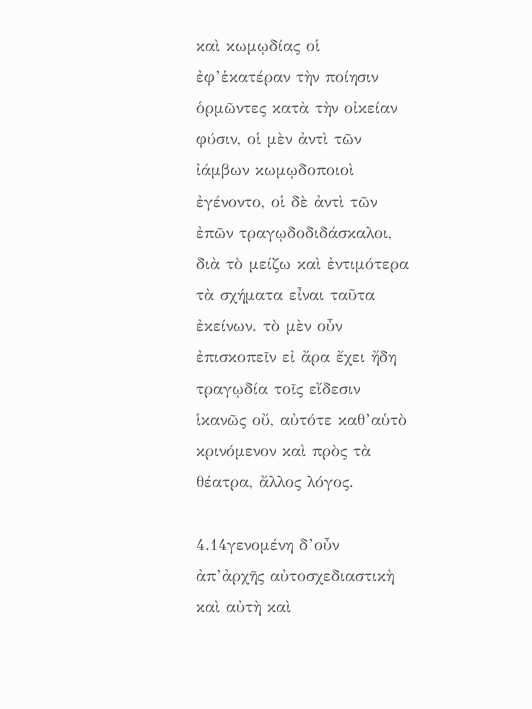καὶ κωμῳδίας οἱ ἐφ’ἑκατέραν τὴν ποίησιν ὁρμῶντες κατὰ τὴν οἰκείαν φύσιν, οἱ μὲν ἀντὶ τῶν ἰάμβων κωμῳδοποιοὶ ἐγένοντο, οἱ δὲ ἀντὶ τῶν ἐπῶν τραγῳδοδιδάσκαλοι, διὰ τὸ μείζω καὶ ἐντιμότερα τὰ σχήματα εἶναι ταῦτα ἐκείνων. τὸ μὲν οὖν ἐπισκοπεῖν εἰ ἄρα ἔχει ἤδη τραγῳδία τοῖς εἴδεσιν ἱκανῶς οὔ, αὐτότε καθ’αὑτὸ κρινόμενον καὶ πρὸς τὰ θέατρα, ἄλλος λόγος.

4.14γενομένη δ’οὖν ἀπ’ἀρχῆς αὐτοσχεδιαστικὴ καὶ αὐτὴ καὶ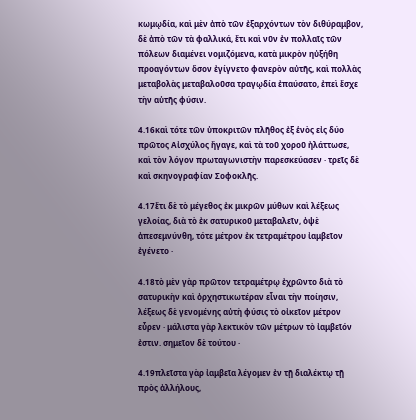κωμῳδία, καὶ μὲν ἀπὸ τῶν ἐξαρχόντων τὸν διθύραμβον, δὲ ἀπὸ τῶν τὰ φαλλικά, ἔτι καὶ νῦν ἐν πολλαῖς τῶν πόλεων διαμένει νομιζόμενα, κατὰ μικρὸν ηὐξήθη προαγόντων ὅσον ἐγίγνετο φανερὸν αὐτῆς, καὶ πολλὰς μεταβολὰς μεταβαλοῦσα τραγῳδία ἐπαύσατο, ἐπεὶ ἔσχε τὴν αὑτῆς φύσιν.

4.16καὶ τότε τῶν ὑποκριτῶν πλῆθος ἐξ ἑνὸς εἰς δύο πρῶτος Αἰσχύλος ἤγαγε, καὶ τὰ τοῦ χοροῦ ἠλάττωσε, καὶ τὸν λόγον πρωταγωνιστὴν παρεσκεύασεν · τρεῖς δὲ καὶ σκηνογραφίαν Σοφοκλῆς.

4.17ἔτι δὲ τὸ μέγεθος ἐκ μικρῶν μύθων καὶ λέξεως γελοίας, διὰ τὸ ἐκ σατυρικοῦ μεταβαλεῖν, ὀψὲ ἀπεσεμνύνθη, τότε μέτρον ἐκ τετραμέτρου ἰαμβεῖον ἐγένετο ·

4.18τὸ μὲν γὰρ πρῶτον τετραμέτρῳ ἐχρῶντο διὰ τὸ σατυρικὴν καὶ ὀρχηστικωτέραν εἶναι τὴν ποίησιν, λέξεως δὲ γενομένης αὐτὴ φύσις τὸ οἰκεῖον μέτρον εὗρεν · μάλιστα γὰρ λεκτικὸν τῶν μέτρων τὸ ἰαμβεῖόν ἐστιν. σημεῖον δὲ τούτου ·

4.19πλεῖστα γὰρ ἰαμβεῖα λέγομεν ἐν τῇ διαλέκτῳ τῇ πρὸς ἀλλήλους,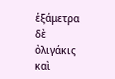ἑξάμετρα δὲ ὀλιγάκις καὶ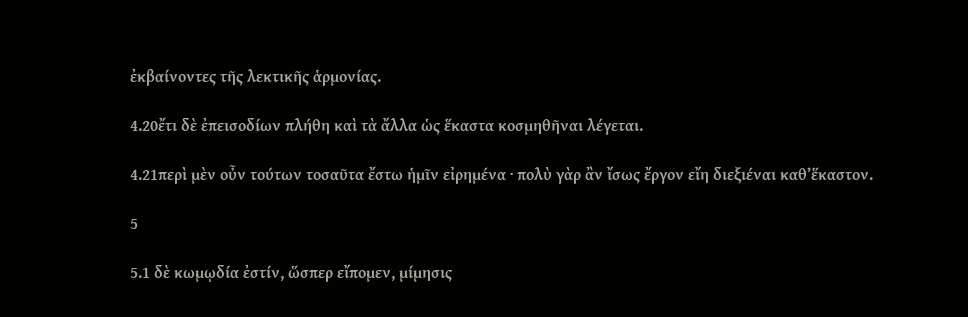ἐκβαίνοντες τῆς λεκτικῆς ἁρμονίας.

4.20ἔτι δὲ ἐπεισοδίων πλήθη καὶ τὰ ἄλλα ὡς ἕκαστα κοσμηθῆναι λέγεται.

4.21περὶ μὲν οὖν τούτων τοσαῦτα ἔστω ἡμῖν εἰρημένα · πολὺ γὰρ ἂν ἴσως ἔργον εἴη διεξιέναι καθ’ἕκαστον.

5

5.1 δὲ κωμῳδία ἐστίν, ὥσπερ εἴπομεν, μίμησις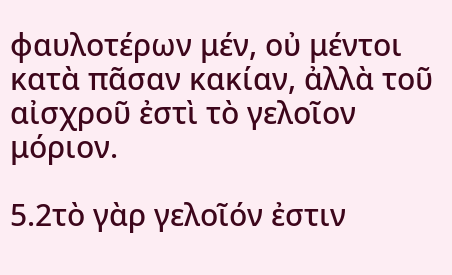φαυλοτέρων μέν, οὐ μέντοι κατὰ πᾶσαν κακίαν, ἀλλὰ τοῦ αἰσχροῦ ἐστὶ τὸ γελοῖον μόριον.

5.2τὸ γὰρ γελοῖόν ἐστιν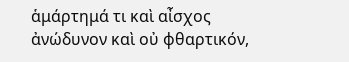ἁμάρτημά τι καὶ αἶσχος ἀνώδυνον καὶ οὐ φθαρτικόν,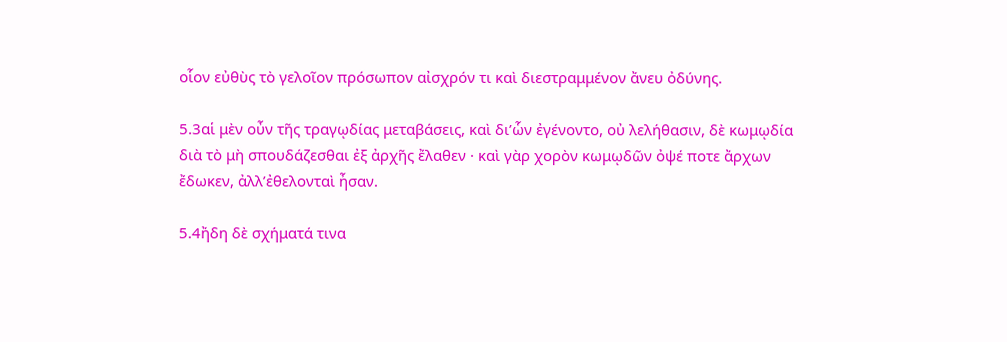οἷον εὐθὺς τὸ γελοῖον πρόσωπον αἰσχρόν τι καὶ διεστραμμένον ἄνευ ὀδύνης.

5.3αἱ μὲν οὖν τῆς τραγῳδίας μεταβάσεις, καὶ δι’ὧν ἐγένοντο, οὐ λελήθασιν, δὲ κωμῳδία διὰ τὸ μὴ σπουδάζεσθαι ἐξ ἀρχῆς ἔλαθεν · καὶ γὰρ χορὸν κωμῳδῶν ὀψέ ποτε ἄρχων ἔδωκεν, ἀλλ’ἐθελονταὶ ἦσαν.

5.4ἤδη δὲ σχήματά τινα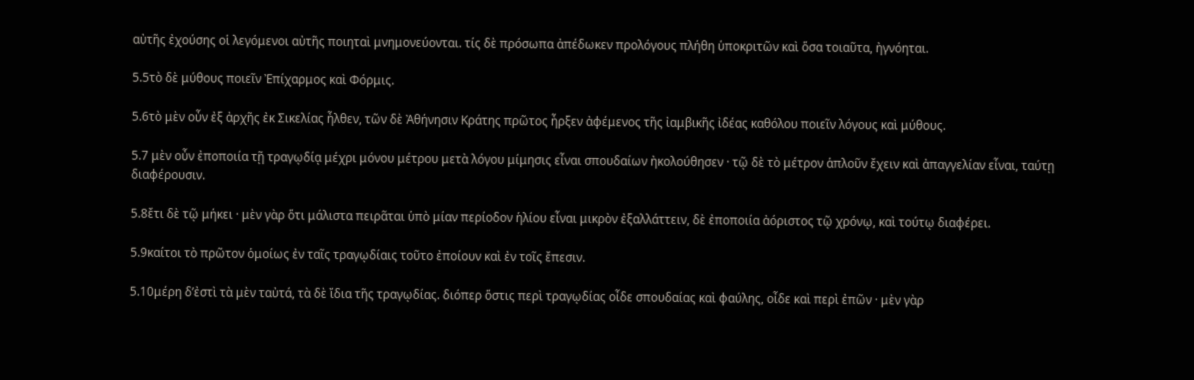αὐτῆς ἐχούσης οἱ λεγόμενοι αὐτῆς ποιηταὶ μνημονεύονται. τίς δὲ πρόσωπα ἀπέδωκεν προλόγους πλήθη ὑποκριτῶν καὶ ὅσα τοιαῦτα, ἠγνόηται.

5.5τὸ δὲ μύθους ποιεῖν Ἐπίχαρμος καὶ Φόρμις.

5.6τὸ μὲν οὖν ἐξ ἀρχῆς ἐκ Σικελίας ἦλθεν, τῶν δὲ Ἀθήνησιν Κράτης πρῶτος ἦρξεν ἀφέμενος τῆς ἰαμβικῆς ἰδέας καθόλου ποιεῖν λόγους καὶ μύθους.

5.7 μὲν οὖν ἐποποιία τῇ τραγῳδίᾳ μέχρι μόνου μέτρου μετὰ λόγου μίμησις εἶναι σπουδαίων ἠκολούθησεν · τῷ δὲ τὸ μέτρον ἁπλοῦν ἔχειν καὶ ἀπαγγελίαν εἶναι, ταύτῃ διαφέρουσιν.

5.8ἔτι δὲ τῷ μήκει · μὲν γὰρ ὅτι μάλιστα πειρᾶται ὑπὸ μίαν περίοδον ἡλίου εἶναι μικρὸν ἐξαλλάττειν, δὲ ἐποποιία ἀόριστος τῷ χρόνῳ, καὶ τούτῳ διαφέρει.

5.9καίτοι τὸ πρῶτον ὁμοίως ἐν ταῖς τραγῳδίαις τοῦτο ἐποίουν καὶ ἐν τοῖς ἔπεσιν.

5.10μέρη δ’ἐστὶ τὰ μὲν ταὐτά, τὰ δὲ ἴδια τῆς τραγῳδίας. διόπερ ὅστις περὶ τραγῳδίας οἶδε σπουδαίας καὶ φαύλης, οἶδε καὶ περὶ ἐπῶν · μὲν γὰρ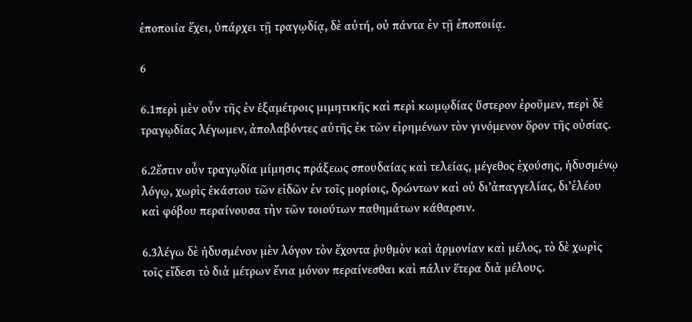ἐποποιία ἔχει, ὑπάρχει τῇ τραγῳδίᾳ, δὲ αὐτή, οὐ πάντα ἐν τῇ ἐποποιίᾳ.

6

6.1περὶ μὲν οὖν τῆς ἐν ἑξαμέτροις μιμητικῆς καὶ περὶ κωμῳδίας ὕστερον ἐροῦμεν, περὶ δὲ τραγῳδίας λέγωμεν, ἀπολαβόντες αὐτῆς ἐκ τῶν εἰρημένων τὸν γινόμενον ὅρον τῆς οὐσίας.

6.2ἔστιν οὖν τραγῳδία μίμησις πράξεως σπουδαίας καὶ τελείας, μέγεθος ἐχούσης, ἡδυσμένῳ λόγῳ, χωρὶς ἑκάστου τῶν εἰδῶν ἐν τοῖς μορίοις, δρώντων καὶ οὐ δι’ἀπαγγελίας, δι’ἐλέου καὶ φόβου περαίνουσα τὴν τῶν τοιούτων παθημάτων κάθαρσιν.

6.3λέγω δὲ ἡδυσμένον μὲν λόγον τὸν ἔχοντα ῥυθμὸν καὶ ἁρμονίαν καὶ μέλος, τὸ δὲ χωρὶς τοῖς εἴδεσι τὸ διὰ μέτρων ἔνια μόνον περαίνεσθαι καὶ πάλιν ἕτερα διὰ μέλους.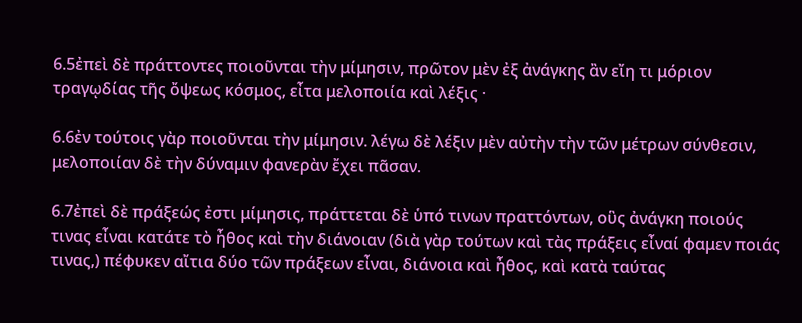6.5ἐπεὶ δὲ πράττοντες ποιοῦνται τὴν μίμησιν, πρῶτον μὲν ἐξ ἀνάγκης ἂν εἴη τι μόριον τραγῳδίας τῆς ὄψεως κόσμος, εἶτα μελοποιία καὶ λέξις ·

6.6ἐν τούτοις γὰρ ποιοῦνται τὴν μίμησιν. λέγω δὲ λέξιν μὲν αὐτὴν τὴν τῶν μέτρων σύνθεσιν, μελοποιίαν δὲ τὴν δύναμιν φανερὰν ἔχει πᾶσαν.

6.7ἐπεὶ δὲ πράξεώς ἐστι μίμησις, πράττεται δὲ ὑπό τινων πραττόντων, οὓς ἀνάγκη ποιούς τινας εἶναι κατάτε τὸ ἦθος καὶ τὴν διάνοιαν (διὰ γὰρ τούτων καὶ τὰς πράξεις εἶναί φαμεν ποιάς τινας,) πέφυκεν αἴτια δύο τῶν πράξεων εἶναι, διάνοια καὶ ἦθος, καὶ κατὰ ταύτας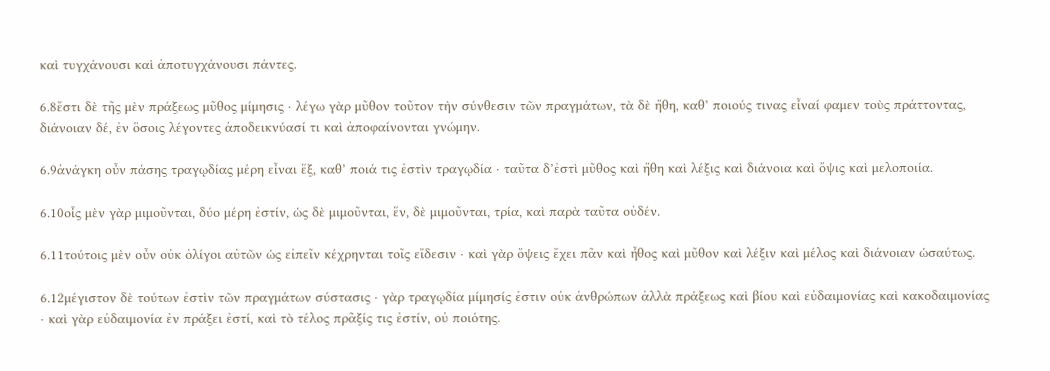καὶ τυγχάνουσι καὶ ἀποτυγχάνουσι πάντες.

6.8ἔστι δὲ τῆς μὲν πράξεως μῦθος μίμησις · λέγω γὰρ μῦθον τοῦτον τὴν σύνθεσιν τῶν πραγμάτων, τὰ δὲ ἤθη, καθ’ ποιούς τινας εἶναί φαμεν τοὺς πράττοντας, διάνοιαν δέ, ἐν ὅσοις λέγοντες ἀποδεικνύασί τι καὶ ἀποφαίνονται γνώμην.

6.9ἀνάγκη οὖν πάσης τραγῳδίας μέρη εἶναι ἕξ, καθ’ ποιά τις ἐστὶν τραγῳδία · ταῦτα δ’ἐστὶ μῦθος καὶ ἤθη καὶ λέξις καὶ διάνοια καὶ ὄψις καὶ μελοποιία.

6.10οἷς μὲν γὰρ μιμοῦνται, δύο μέρη ἐστίν, ὡς δὲ μιμοῦνται, ἕν, δὲ μιμοῦνται, τρία, καὶ παρὰ ταῦτα οὐδέν.

6.11τούτοις μὲν οὖν οὐκ ὀλίγοι αὐτῶν ὡς εἰπεῖν κέχρηνται τοῖς εἴδεσιν · καὶ γὰρ ὄψεις ἔχει πᾶν καὶ ἦθος καὶ μῦθον καὶ λέξιν καὶ μέλος καὶ διάνοιαν ὡσαύτως.

6.12μέγιστον δὲ τούτων ἐστὶν τῶν πραγμάτων σύστασις · γὰρ τραγῳδία μίμησίς ἐστιν οὐκ ἀνθρώπων ἀλλὰ πράξεως καὶ βίου καὶ εὐδαιμονίας καὶ κακοδαιμονίας · καὶ γὰρ εὐδαιμονία ἐν πράξει ἐστί, καὶ τὸ τέλος πρᾶξίς τις ἐστίν, οὐ ποιότης.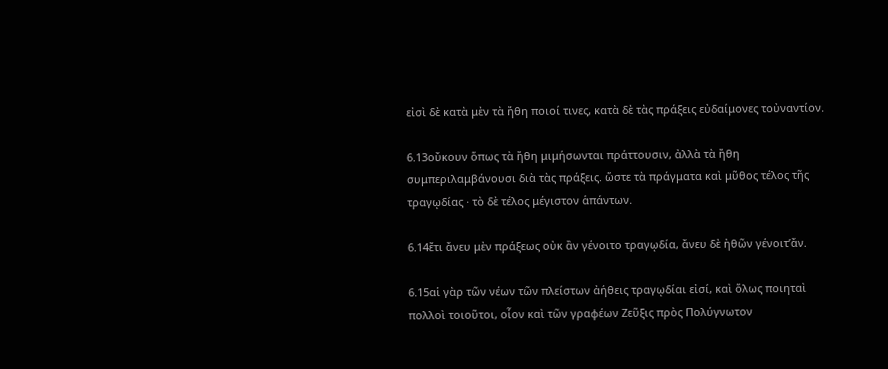εἰσὶ δὲ κατὰ μὲν τὰ ἤθη ποιοί τινες, κατὰ δὲ τὰς πράξεις εὐδαίμονες τοὐναντίον.

6.13οὔκουν ὅπως τὰ ἤθη μιμήσωνται πράττουσιν, ἀλλὰ τὰ ἤθη συμπεριλαμβάνουσι διὰ τὰς πράξεις. ὥστε τὰ πράγματα καὶ μῦθος τέλος τῆς τραγῳδίας · τὸ δὲ τέλος μέγιστον ἁπάντων.

6.14ἔτι ἄνευ μὲν πράξεως οὐκ ἂν γένοιτο τραγῳδία, ἄνευ δὲ ἠθῶν γένοιτ’ἄν.

6.15αἱ γὰρ τῶν νέων τῶν πλείστων ἀήθεις τραγῳδίαι εἰσί, καὶ ὅλως ποιηταὶ πολλοὶ τοιοῦτοι, οἷον καὶ τῶν γραφέων Ζεῦξις πρὸς Πολύγνωτον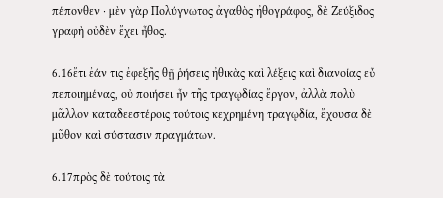πέπονθεν · μὲν γὰρ Πολύγνωτος ἀγαθὸς ἠθογράφος, δὲ Ζεύξιδος γραφὴ οὐδὲν ἔχει ἦθος.

6.16ἔτι ἐάν τις ἐφεξῆς θῇ ῥήσεις ἠθικὰς καὶ λέξεις καὶ διανοίας εὖ πεποιημένας, οὐ ποιήσει ἦν τῆς τραγῳδίας ἔργον, ἀλλὰ πολὺ μᾶλλον καταδεεστέροις τούτοις κεχρημένη τραγῳδία, ἔχουσα δὲ μῦθον καὶ σύστασιν πραγμάτων.

6.17πρὸς δὲ τούτοις τὰ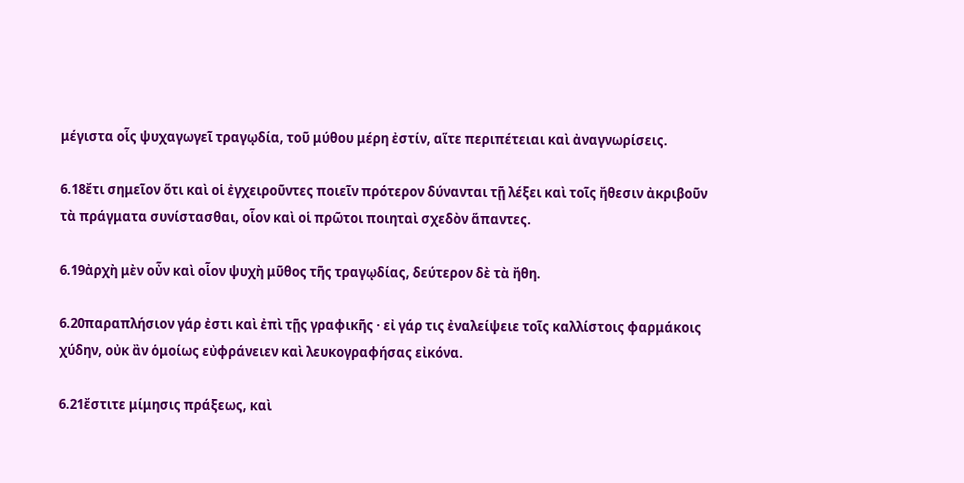μέγιστα οἷς ψυχαγωγεῖ τραγῳδία, τοῦ μύθου μέρη ἐστίν, αἵτε περιπέτειαι καὶ ἀναγνωρίσεις.

6.18ἔτι σημεῖον ὅτι καὶ οἱ ἐγχειροῦντες ποιεῖν πρότερον δύνανται τῇ λέξει καὶ τοῖς ἤθεσιν ἀκριβοῦν τὰ πράγματα συνίστασθαι, οἷον καὶ οἱ πρῶτοι ποιηταὶ σχεδὸν ἅπαντες.

6.19ἀρχὴ μὲν οὖν καὶ οἷον ψυχὴ μῦθος τῆς τραγῳδίας, δεύτερον δὲ τὰ ἤθη.

6.20παραπλήσιον γάρ ἐστι καὶ ἐπὶ τῇς γραφικῆς · εἰ γάρ τις ἐναλείψειε τοῖς καλλίστοις φαρμάκοις χύδην, οὐκ ἂν ὁμοίως εὐφράνειεν καὶ λευκογραφήσας εἰκόνα.

6.21ἔστιτε μίμησις πράξεως, καὶ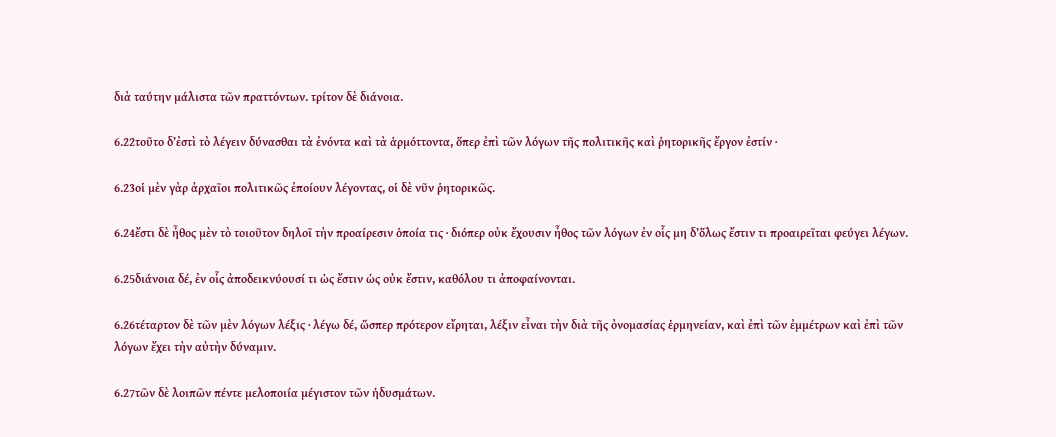διὰ ταύτην μάλιστα τῶν πραττόντων. τρίτον δὲ διάνοια.

6.22τοῦτο δ’ἐστὶ τὸ λέγειν δύνασθαι τὰ ἐνόντα καὶ τὰ ἁρμόττοντα, ὅπερ ἐπὶ τῶν λόγων τῆς πολιτικῆς καὶ ῥητορικῆς ἔργον ἐστίν ·

6.23οἱ μὲν γὰρ ἀρχαῖοι πολιτικῶς ἐποίουν λέγοντας, οἱ δὲ νῦν ῥητορικῶς.

6.24ἔστι δὲ ἦθος μὲν τὸ τοιοῦτον δηλοῖ τὴν προαίρεσιν ὁποία τις · διόπερ οὐκ ἔχουσιν ἦθος τῶν λόγων ἐν οἷς μη δ’ὅλως ἔστιν τι προαιρεῖται φεύγει λέγων.

6.25διάνοια δέ, ἐν οἷς ἀποδεικνύουσί τι ὡς ἔστιν ὡς οὐκ ἔστιν, καθόλου τι ἀποφαίνονται.

6.26τέταρτον δὲ τῶν μὲν λόγων λέξις · λέγω δέ, ὥσπερ πρότερον εἴρηται, λέξιν εἶναι τὴν διὰ τῆς ὀνομασίας ἑρμηνείαν, καὶ ἐπὶ τῶν ἐμμέτρων καὶ ἐπὶ τῶν λόγων ἔχει τὴν αὐτὴν δύναμιν.

6.27τῶν δὲ λοιπῶν πέντε μελοποιία μέγιστον τῶν ἡδυσμάτων.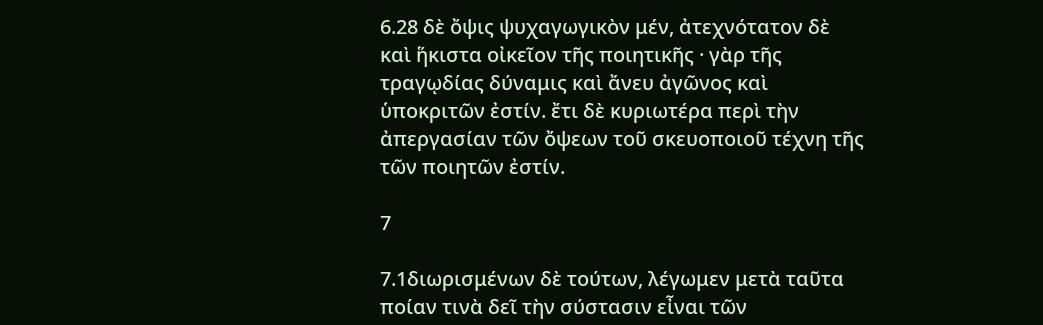6.28 δὲ ὄψις ψυχαγωγικὸν μέν, ἀτεχνότατον δὲ καὶ ἥκιστα οἰκεῖον τῆς ποιητικῆς · γὰρ τῆς τραγῳδίας δύναμις καὶ ἄνευ ἀγῶνος καὶ ὑποκριτῶν ἐστίν. ἔτι δὲ κυριωτέρα περὶ τὴν ἀπεργασίαν τῶν ὄψεων τοῦ σκευοποιοῦ τέχνη τῆς τῶν ποιητῶν ἐστίν.

7

7.1διωρισμένων δὲ τούτων, λέγωμεν μετὰ ταῦτα ποίαν τινὰ δεῖ τὴν σύστασιν εἶναι τῶν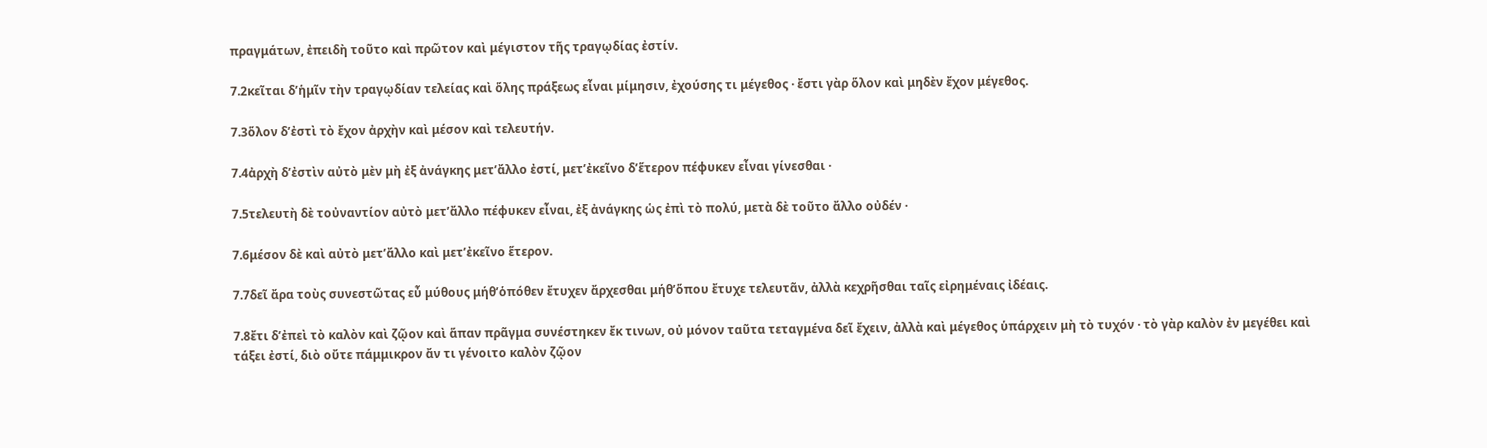πραγμάτων, ἐπειδὴ τοῦτο καὶ πρῶτον καὶ μέγιστον τῆς τραγῳδίας ἐστίν.

7.2κεῖται δ’ἡμῖν τὴν τραγῳδίαν τελείας καὶ ὅλης πράξεως εἶναι μίμησιν, ἐχούσης τι μέγεθος · ἔστι γὰρ ὅλον καὶ μηδὲν ἔχον μέγεθος.

7.3ὅλον δ’ἐστὶ τὸ ἔχον ἀρχὴν καὶ μέσον καὶ τελευτήν.

7.4ἀρχὴ δ’ἐστὶν αὐτὸ μὲν μὴ ἐξ ἀνάγκης μετ’ἄλλο ἐστί, μετ’ἐκεῖνο δ’ἕτερον πέφυκεν εἶναι γίνεσθαι ·

7.5τελευτὴ δὲ τοὐναντίον αὐτὸ μετ’ἄλλο πέφυκεν εἶναι, ἐξ ἀνάγκης ὡς ἐπὶ τὸ πολύ, μετὰ δὲ τοῦτο ἄλλο οὐδέν ·

7.6μέσον δὲ καὶ αὐτὸ μετ’ἄλλο καὶ μετ’ἐκεῖνο ἕτερον.

7.7δεῖ ἄρα τοὺς συνεστῶτας εὖ μύθους μήθ’ὁπόθεν ἔτυχεν ἄρχεσθαι μήθ’ὅπου ἔτυχε τελευτᾶν, ἀλλὰ κεχρῆσθαι ταῖς εἰρημέναις ἰδέαις.

7.8ἔτι δ’ἐπεὶ τὸ καλὸν καὶ ζῷον καὶ ἅπαν πρᾶγμα συνέστηκεν ἔκ τινων, οὐ μόνον ταῦτα τεταγμένα δεῖ ἔχειν, ἀλλὰ καὶ μέγεθος ὑπάρχειν μὴ τὸ τυχόν · τὸ γὰρ καλὸν ἐν μεγέθει καὶ τάξει ἐστί, διὸ οὔτε πάμμικρον ἄν τι γένοιτο καλὸν ζῷον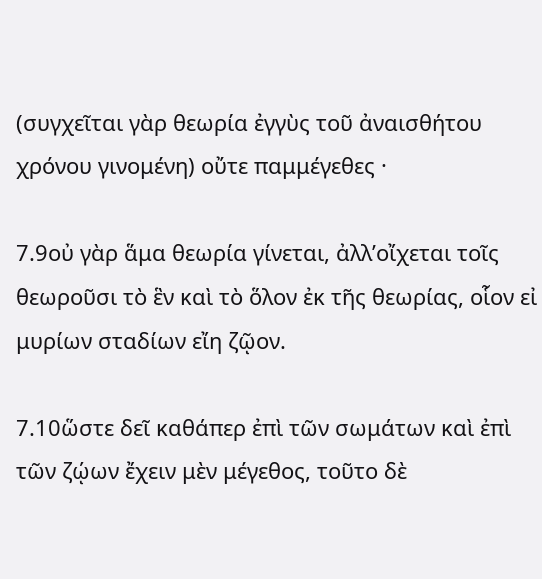(συγχεῖται γὰρ θεωρία ἐγγὺς τοῦ ἀναισθήτου χρόνου γινομένη) οὔτε παμμέγεθες ·

7.9οὐ γὰρ ἅμα θεωρία γίνεται, ἀλλ’οἴχεται τοῖς θεωροῦσι τὸ ἓν καὶ τὸ ὅλον ἐκ τῆς θεωρίας, οἷον εἰ μυρίων σταδίων εἴη ζῷον.

7.10ὥστε δεῖ καθάπερ ἐπὶ τῶν σωμάτων καὶ ἐπὶ τῶν ζῴων ἔχειν μὲν μέγεθος, τοῦτο δὲ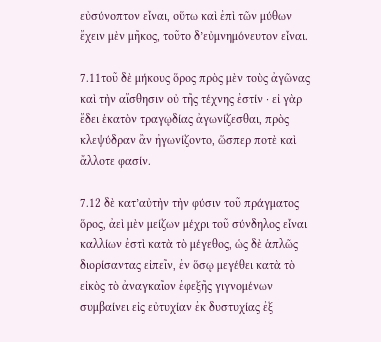εὐσύνοπτον εἶναι, οὕτω καὶ ἐπὶ τῶν μύθων ἔχειν μὲν μῆκος, τοῦτο δ’εὐμνημόνευτον εἶναι.

7.11τοῦ δὲ μήκους ὅρος πρὸς μὲν τοὺς ἀγῶνας καὶ τὴν αἴσθησιν οὐ τῆς τέχνης ἐστίν · εἰ γὰρ ἔδει ἑκατὸν τραγῳδίας ἀγωνίζεσθαι, πρὸς κλεψύδραν ἂν ἠγωνίζοντο, ὥσπερ ποτὲ καὶ ἄλλοτε φασίν.

7.12 δὲ κατ’αὐτὴν τὴν φύσιν τοῦ πράγματος ὅρος, ἀεὶ μὲν μείζων μέχρι τοῦ σύνδηλος εἶναι καλλίων ἐστὶ κατὰ τὸ μέγεθος, ὡς δὲ ἁπλῶς διορίσαντας εἰπεῖν, ἐν ὅσῳ μεγέθει κατὰ τὸ εἰκὸς τὸ ἀναγκαῖον ἐφεξῆς γιγνομένων συμβαίνει εἰς εὐτυχίαν ἐκ δυστυχίας ἐξ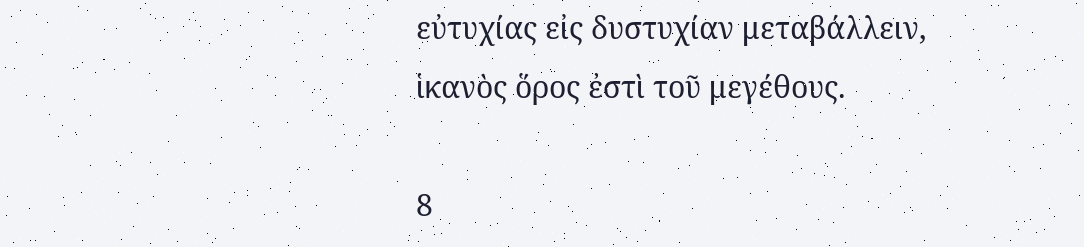εὐτυχίας εἰς δυστυχίαν μεταβάλλειν, ἱκανὸς ὅρος ἐστὶ τοῦ μεγέθους.

8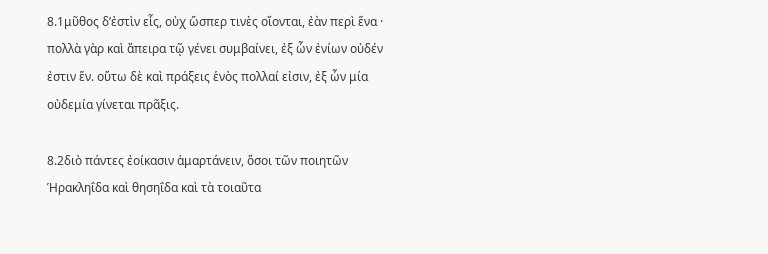8.1μῦθος δ’ἐστὶν εἷς, οὐχ ὥσπερ τινὲς οἴονται, ἐὰν περὶ ἕνα · πολλὰ γὰρ καὶ ἄπειρα τῷ γένει συμβαίνει, ἐξ ὧν ἐνίων οὐδέν ἐστιν ἕν. οὕτω δὲ καὶ πράξεις ἑνὸς πολλαί εἰσιν, ἐξ ὧν μία οὐδεμία γίνεται πρᾶξις.

8.2διὸ πάντες ἐοίκασιν ἁμαρτάνειν, ὅσοι τῶν ποιητῶν Ἡρακληΐδα καὶ θησηΐδα καὶ τὰ τοιαῦτα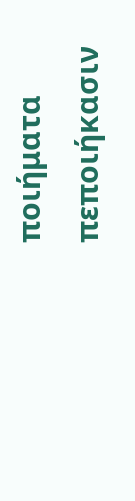ποιήματα πεποιήκασιν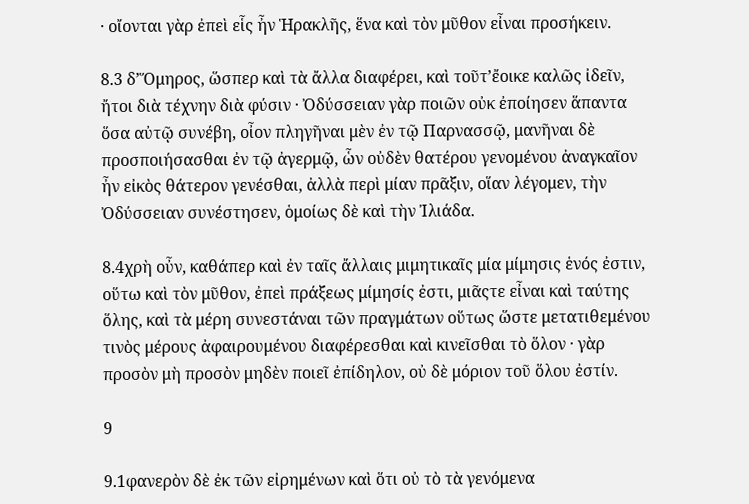· οἴονται γὰρ ἐπεὶ εἷς ἦν Ἡρακλῆς, ἕνα καὶ τὸν μῦθον εἶναι προσήκειν.

8.3 δ’Ὅμηρος, ὥσπερ καὶ τὰ ἄλλα διαφέρει, καὶ τοῦτ’ἔοικε καλῶς ἰδεῖν, ἤτοι διὰ τέχνην διὰ φύσιν · Ὀδύσσειαν γὰρ ποιῶν οὐκ ἐποίησεν ἅπαντα ὅσα αὐτῷ συνέβη, οἶον πληγῆναι μὲν ἐν τῷ Παρνασσῷ, μανῆναι δὲ προσποιήσασθαι ἐν τῷ ἀγερμῷ, ὧν οὐδὲν θατέρου γενομένου ἀναγκαῖον ἦν εἰκὸς θάτερον γενέσθαι, ἀλλὰ περὶ μίαν πρᾶξιν, οἵαν λέγομεν, τὴν Ὀδύσσειαν συνέστησεν, ὁμοίως δὲ καὶ τὴν Ἰλιάδα.

8.4χρὴ οὖν, καθάπερ καὶ ἐν ταῖς ἄλλαις μιμητικαῖς μία μίμησις ἑνός ἐστιν, οὕτω καὶ τὸν μῦθον, ἐπεὶ πράξεως μίμησίς ἐστι, μιᾶςτε εἶναι καὶ ταύτης ὅλης, καὶ τὰ μέρη συνεστάναι τῶν πραγμάτων οὕτως ὥστε μετατιθεμένου τινὸς μέρους ἀφαιρουμένου διαφέρεσθαι καὶ κινεῖσθαι τὸ ὅλον · γὰρ προσὸν μὴ προσὸν μηδὲν ποιεῖ ἐπίδηλον, οὐ δὲ μόριον τοῦ ὅλου ἐστίν.

9

9.1φανερὸν δὲ ἐκ τῶν εἰρημένων καὶ ὅτι οὐ τὸ τὰ γενόμενα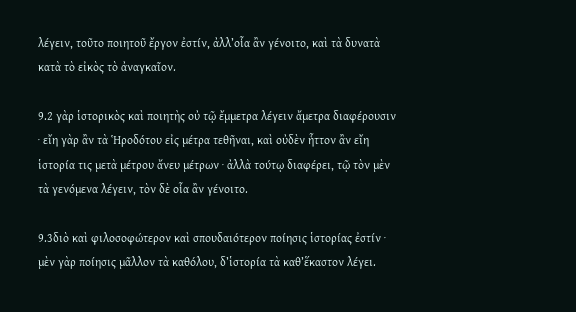λέγειν, τοῦτο ποιητοῦ ἔργον ἐστίν, ἀλλ’οἷα ἂν γένοιτο, καὶ τὰ δυνατὰ κατὰ τὸ εἰκὸς τὸ ἀναγκαῖον.

9.2 γὰρ ἱστορικὸς καὶ ποιητὴς οὐ τῷ ἔμμετρα λέγειν ἄμετρα διαφέρουσιν · εἴη γὰρ ἂν τὰ Ἡροδότου εἰς μέτρα τεθῆναι, καὶ οὐδὲν ἧττον ἂν εἴη ἱστορία τις μετὰ μέτρου ἄνευ μέτρων · ἀλλὰ τούτῳ διαφέρει, τῷ τὸν μὲν τὰ γενόμενα λέγειν, τὸν δὲ οἷα ἂν γένοιτο.

9.3διὸ καὶ φιλοσοφώτερον καὶ σπουδαιότερον ποίησις ἱστορίας ἐστίν · μὲν γὰρ ποίησις μᾶλλον τὰ καθόλου, δ’ἱστορία τὰ καθ’ἕκαστον λέγει.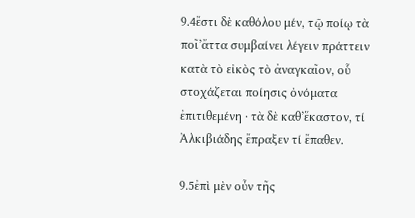9.4ἔστι δὲ καθόλου μέν, τῷ ποίῳ τὰ ποῖ’ἄττα συμβαίνει λέγειν πράττειν κατὰ τὸ εἰκὸς τὸ ἀναγκαῖον, οὗ στοχάζεται ποίησις ὀνόματα ἐπιτιθεμένη · τὰ δὲ καθ’ἕκαστον, τί Ἀλκιβιάδης ἔπραξεν τί ἔπαθεν.

9.5ἐπὶ μὲν οὖν τῆς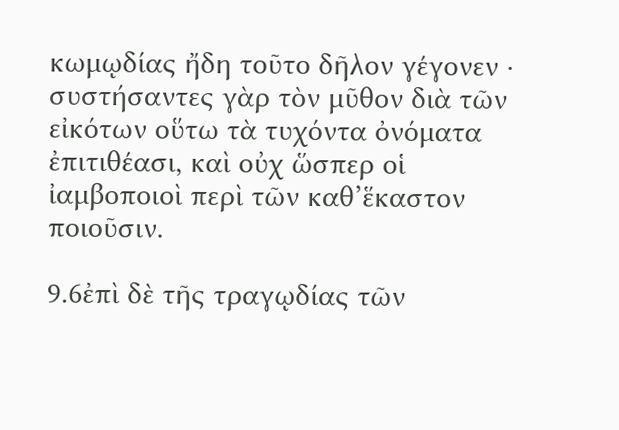κωμῳδίας ἤδη τοῦτο δῆλον γέγονεν · συστήσαντες γὰρ τὸν μῦθον διὰ τῶν εἰκότων οὕτω τὰ τυχόντα ὀνόματα ἐπιτιθέασι, καὶ οὐχ ὥσπερ οἱ ἰαμβοποιοὶ περὶ τῶν καθ’ἕκαστον ποιοῦσιν.

9.6ἐπὶ δὲ τῆς τραγῳδίας τῶν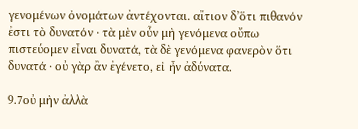γενομένων ὀνομάτων ἀντέχονται. αἴτιον δ’ὅτι πιθανόν ἐστι τὸ δυνατόν · τὰ μὲν οὖν μὴ γενόμενα οὔπω πιστεύομεν εἶναι δυνατά, τὰ δὲ γενόμενα φανερὸν ὅτι δυνατά · οὐ γὰρ ἂν ἐγένετο, εἰ ἦν ἀδύνατα.

9.7οὐ μὴν ἀλλὰ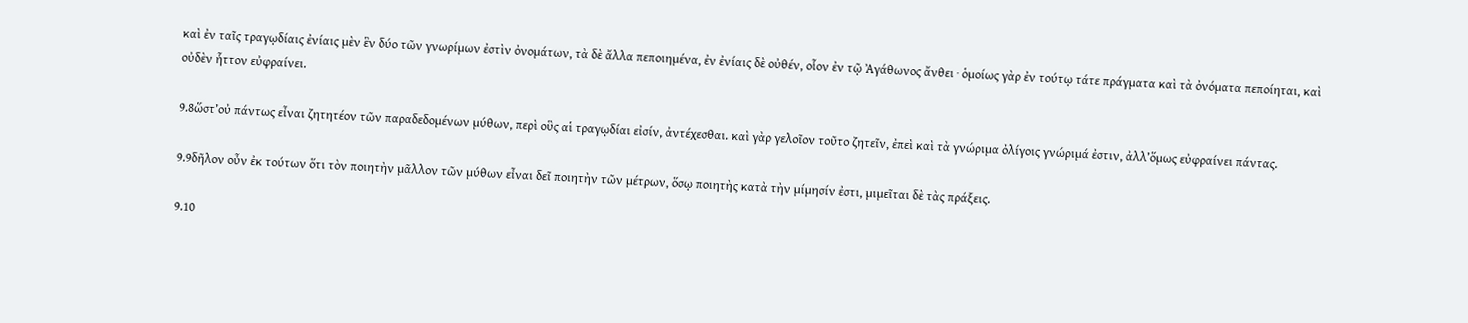καὶ ἐν ταῖς τραγῳδίαις ἐνίαις μὲν ἓν δύο τῶν γνωρίμων ἐστὶν ὀνομάτων, τὰ δὲ ἄλλα πεποιημένα, ἐν ἐνίαις δὲ οὐθέν, οἷον ἐν τῷ Ἀγάθωνος ἄνθει · ὁμοίως γὰρ ἐν τούτῳ τάτε πράγματα καὶ τὰ ὀνόματα πεποίηται, καὶ οὐδὲν ἧττον εὐφραίνει.

9.8ὥστ’οὐ πάντως εἶναι ζητητέον τῶν παραδεδομένων μύθων, περὶ οὓς αἱ τραγῳδίαι εἰσίν, ἀντέχεσθαι. καὶ γὰρ γελοῖον τοῦτο ζητεῖν, ἐπεὶ καὶ τὰ γνώριμα ὀλίγοις γνώριμά ἐστιν, ἀλλ’ὅμως εὐφραίνει πάντας.

9.9δῆλον οὖν ἐκ τούτων ὅτι τὸν ποιητὴν μᾶλλον τῶν μύθων εἶναι δεῖ ποιητὴν τῶν μέτρων, ὅσῳ ποιητὴς κατὰ τὴν μίμησίν ἐστι, μιμεῖται δὲ τὰς πράξεις.

9.10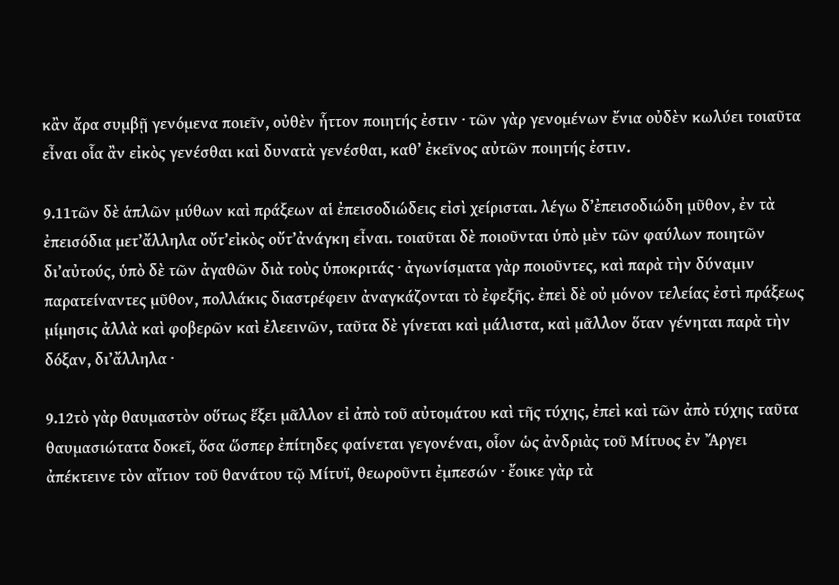κἂν ἄρα συμβῇ γενόμενα ποιεῖν, οὐθὲν ἧττον ποιητής ἐστιν · τῶν γὰρ γενομένων ἔνια οὐδὲν κωλύει τοιαῦτα εἶναι οἷα ἂν εἰκὸς γενέσθαι καὶ δυνατὰ γενέσθαι, καθ’ ἐκεῖνος αὐτῶν ποιητής ἐστιν.

9.11τῶν δὲ ἁπλῶν μύθων καὶ πράξεων αἱ ἐπεισοδιώδεις εἰσὶ χείρισται. λέγω δ’ἐπεισοδιώδη μῦθον, ἐν τὰ ἐπεισόδια μετ’ἄλληλα οὔτ’εἰκὸς οὔτ’ἀνάγκη εἶναι. τοιαῦται δὲ ποιοῦνται ὑπὸ μὲν τῶν φαύλων ποιητῶν δι’αὐτούς, ὑπὸ δὲ τῶν ἀγαθῶν διὰ τοὺς ὑποκριτάς · ἀγωνίσματα γὰρ ποιοῦντες, καὶ παρὰ τὴν δύναμιν παρατείναντες μῦθον, πολλάκις διαστρέφειν ἀναγκάζονται τὸ ἐφεξῆς. ἐπεὶ δὲ οὐ μόνον τελείας ἐστὶ πράξεως μίμησις ἀλλὰ καὶ φοβερῶν καὶ ἐλεεινῶν, ταῦτα δὲ γίνεται καὶ μάλιστα, καὶ μᾶλλον ὅταν γένηται παρὰ τὴν δόξαν, δι’ἄλληλα ·

9.12τὸ γὰρ θαυμαστὸν οὕτως ἕξει μᾶλλον εἰ ἀπὸ τοῦ αὐτομάτου καὶ τῆς τύχης, ἐπεὶ καὶ τῶν ἀπὸ τύχης ταῦτα θαυμασιώτατα δοκεῖ, ὅσα ὥσπερ ἐπίτηδες φαίνεται γεγονέναι, οἷον ὡς ἀνδριὰς τοῦ Μίτυος ἐν Ἄργει ἀπέκτεινε τὸν αἴτιον τοῦ θανάτου τῷ Μίτυϊ, θεωροῦντι ἐμπεσών · ἔοικε γὰρ τὰ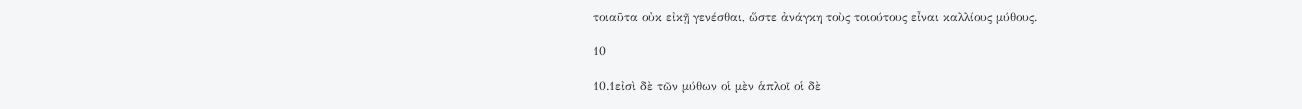τοιαῦτα οὐκ εἰκῇ γενέσθαι, ὥστε ἀνάγκη τοὺς τοιούτους εἶναι καλλίους μύθους.

10

10.1εἰσὶ δὲ τῶν μύθων οἱ μὲν ἁπλοῖ οἱ δὲ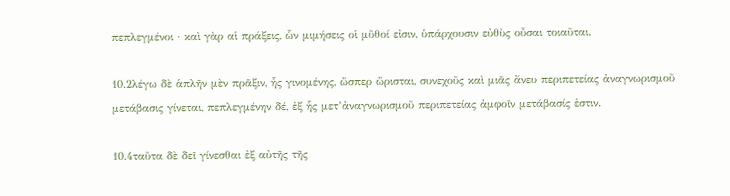πεπλεγμένοι · καὶ γὰρ αἱ πράξεις, ὧν μιμήσεις οἱ μῦθοί εἰσιν, ὑπάρχουσιν εὐθὺς οὖσαι τοιαῦται.

10.2λέγω δὲ ἁπλῆν μὲν πρᾶξιν, ἧς γινομένης, ὥσπερ ὥρισται, συνεχοῦς καὶ μιᾶς ἄνευ περιπετείας ἀναγνωρισμοῦ μετάβασις γίνεται, πεπλεγμένην δέ, ἐξ ἧς μετ’ἀναγνωρισμοῦ περιπετείας ἀμφοῖν μετάβασίς ἐστιν.

10.4ταῦτα δὲ δεῖ γίνεσθαι ἐξ αὐτῆς τῆς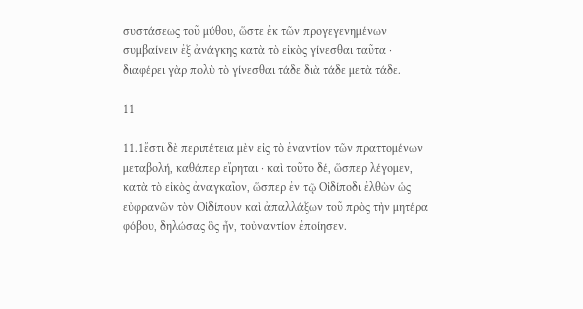συστάσεως τοῦ μύθου, ὥστε ἐκ τῶν προγεγενημένων συμβαίνειν ἐξ ἀνάγκης κατὰ τὸ εἰκὸς γίνεσθαι ταῦτα · διαφέρει γὰρ πολὺ τὸ γίνεσθαι τάδε διὰ τάδε μετὰ τάδε.

11

11.1ἔστι δὲ περιπέτεια μὲν εἰς τὸ ἐναντίον τῶν πραττομένων μεταβολή, καθάπερ εἴρηται · καὶ τοῦτο δέ, ὥσπερ λέγομεν, κατὰ τὸ εἰκὸς ἀναγκαῖον, ὥσπερ ἐν τῷ Οἰδίποδι ἐλθὼν ὡς εὐφρανῶν τὸν Οἰδίπουν καὶ ἀπαλλάξων τοῦ πρὸς τὴν μητέρα φόβου, δηλώσας ὃς ἦν, τοὐναντίον ἐποίησεν.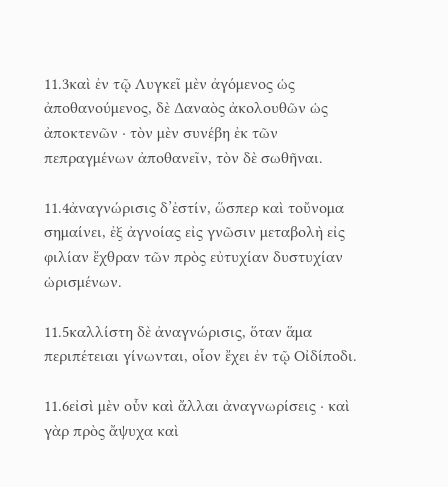11.3καὶ ἐν τῷ Λυγκεῖ μὲν ἀγόμενος ὡς ἀποθανούμενος, δὲ Δαναὸς ἀκολουθῶν ὡς ἀποκτενῶν · τὸν μὲν συνέβη ἐκ τῶν πεπραγμένων ἀποθανεῖν, τὸν δὲ σωθῆναι.

11.4ἀναγνώρισις δ’ἐστίν, ὥσπερ καὶ τοὔνομα σημαίνει, ἐξ ἀγνοίας εἰς γνῶσιν μεταβολὴ εἰς φιλίαν ἔχθραν τῶν πρὸς εὐτυχίαν δυστυχίαν ὡρισμένων.

11.5καλλίστη δὲ ἀναγνώρισις, ὅταν ἅμα περιπέτειαι γίνωνται, οἷον ἔχει ἐν τῷ Οἰδίποδι.

11.6εἰσὶ μὲν οὗν καὶ ἄλλαι ἀναγνωρίσεις · καὶ γὰρ πρὸς ἄψυχα καὶ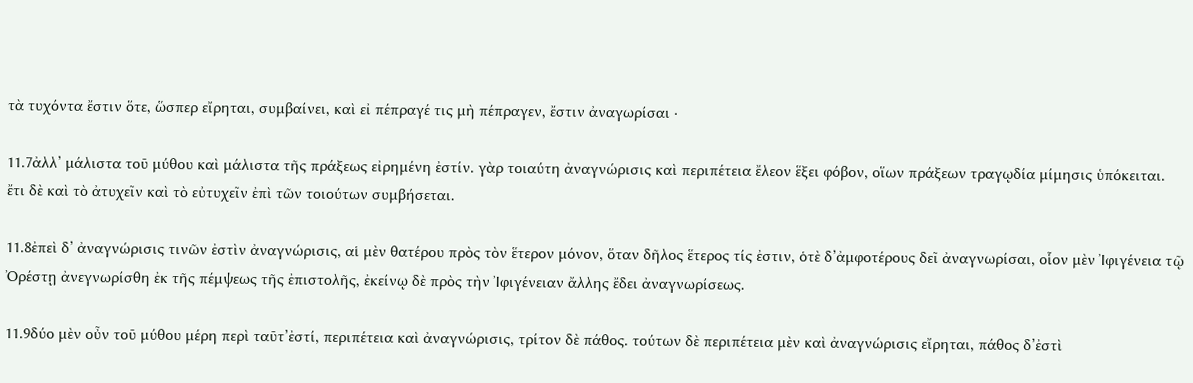τὰ τυχόντα ἔστιν ὅτε, ὥσπερ εἴρηται, συμβαίνει, καὶ εἰ πέπραγέ τις μὴ πέπραγεν, ἔστιν ἀναγωρίσαι ·

11.7ἀλλ’ μάλιστα τοῦ μύθου καὶ μάλιστα τῆς πράξεως εἰρημένη ἐστίν. γὰρ τοιαύτη ἀναγνώρισις καὶ περιπέτεια ἔλεον ἕξει φόβον, οἵων πράξεων τραγῳδία μίμησις ὑπόκειται. ἔτι δὲ καὶ τὸ ἀτυχεῖν καὶ τὸ εὐτυχεῖν ἐπὶ τῶν τοιούτων συμβήσεται.

11.8ἐπεὶ δ’ ἀναγνώρισις τινῶν ἐστὶν ἀναγνώρισις, αἱ μὲν θατέρου πρὸς τὸν ἕτερον μόνον, ὅταν δῆλος ἕτερος τίς ἐστιν, ὁτὲ δ’ἀμφοτέρους δεῖ ἀναγνωρίσαι, οἷον μὲν Ἰφιγένεια τῷ Ὀρέστῃ ἀνεγνωρίσθη ἐκ τῆς πέμψεως τῆς ἐπιστολῆς, ἐκείνῳ δὲ πρὸς τὴν Ἰφιγένειαν ἄλλης ἔδει ἀναγνωρίσεως.

11.9δύο μὲν οὖν τοῦ μύθου μέρη περὶ ταῦτ’ἐστί, περιπέτεια καὶ ἀναγνώρισις, τρίτον δὲ πάθος. τούτων δὲ περιπέτεια μὲν καὶ ἀναγνώρισις εἴρηται, πάθος δ’ἐστὶ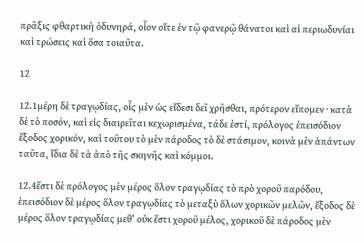πρᾶξις φθαρτικὴ ὀδυνηρά, οἷον οἵτε ἐν τῷ φανερῷ θάνατοι καὶ αἱ περιωδυνίαι καὶ τρώσεις καὶ ὅσα τοιαῦτα.

12

12.1μέρη δὲ τραγῳδίας, οἷς μὲν ὡς εἴδεσι δεῖ χρῆσθαι, πρότερον εἴπομεν · κατὰ δὲ τὸ ποσόν, καὶ εἰς διαιρεῖται κεχωρισμένα, τάδε ἐστί, πρόλογος ἐπεισόδιον ἔξοδος χορικόν, καὶ τοῦτου τὸ μὲν πάροδος τὸ δὲ στάσιμον, κοινὰ μὲν ἁπάντων ταῦτα, ἴδια δὲ τὰ ἀπὸ τῆς σκηνῆς καὶ κόμμοι.

12.4ἔστι δὲ πρόλογος μὲν μέρος ὅλον τραγῳδίας τὸ πρὸ χοροῦ παρόδου, ἐπεισόδιον δὲ μέρος ὅλον τραγῳδίας τὸ μεταξὺ ὅλων χορικῶν μελῶν, ἔξοδος δὲ μέρος ὅλον τραγῳδίας μεθ’ οὐκ ἔστι χοροῦ μέλος, χορικοῦ δὲ πάροδος μὲν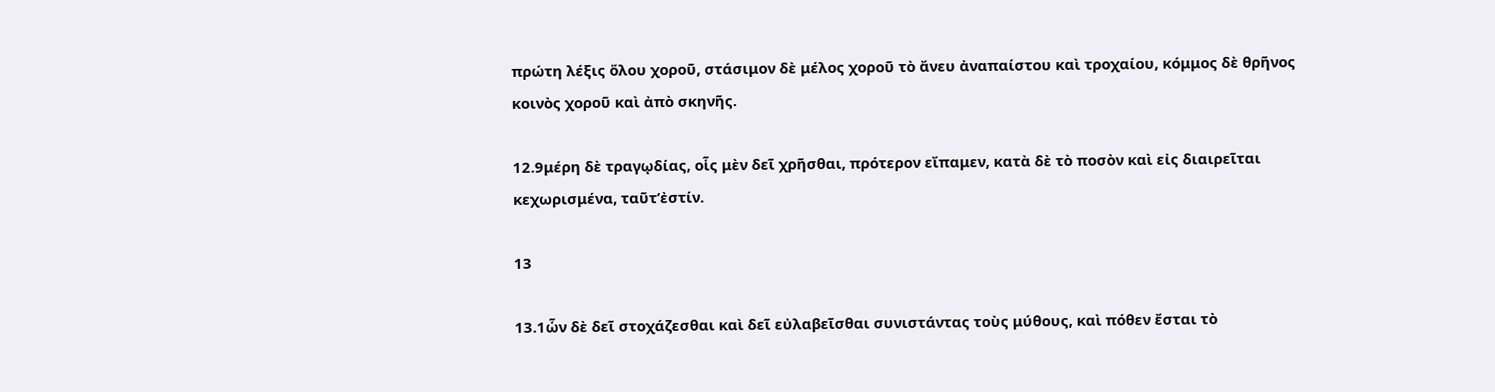πρώτη λέξις ὅλου χοροῦ, στάσιμον δὲ μέλος χοροῦ τὸ ἄνευ ἀναπαίστου καὶ τροχαίου, κόμμος δὲ θρῆνος κοινὸς χοροῦ καὶ ἀπὸ σκηνῆς.

12.9μέρη δὲ τραγῳδίας, οἷς μὲν δεῖ χρῆσθαι, πρότερον εἴπαμεν, κατὰ δὲ τὸ ποσὸν καὶ εἰς διαιρεῖται κεχωρισμένα, ταῦτ’ἐστίν.

13

13.1ὧν δὲ δεῖ στοχάζεσθαι καὶ δεῖ εὐλαβεῖσθαι συνιστάντας τοὺς μύθους, καὶ πόθεν ἔσται τὸ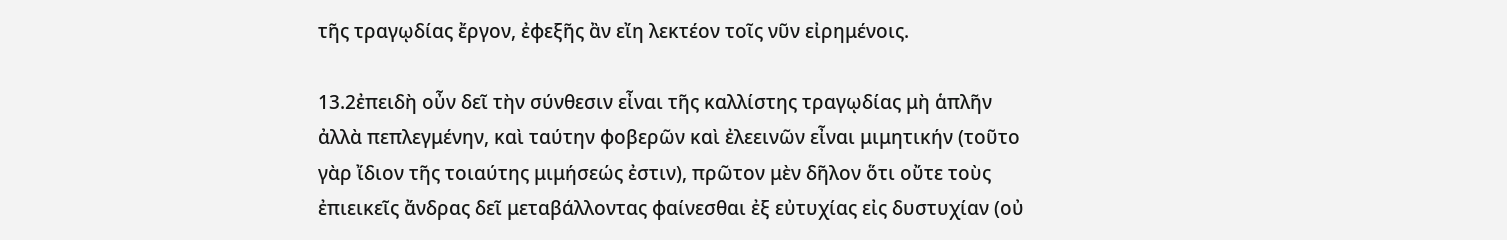τῆς τραγῳδίας ἔργον, ἐφεξῆς ἂν εἴη λεκτέον τοῖς νῦν εἰρημένοις.

13.2ἐπειδὴ οὖν δεῖ τὴν σύνθεσιν εἶναι τῆς καλλίστης τραγῳδίας μὴ ἁπλῆν ἀλλὰ πεπλεγμένην, καὶ ταύτην φοβερῶν καὶ ἐλεεινῶν εἶναι μιμητικήν (τοῦτο γὰρ ἴδιον τῆς τοιαύτης μιμήσεώς ἐστιν), πρῶτον μὲν δῆλον ὅτι οὔτε τοὺς ἐπιεικεῖς ἄνδρας δεῖ μεταβάλλοντας φαίνεσθαι ἐξ εὐτυχίας εἰς δυστυχίαν (οὐ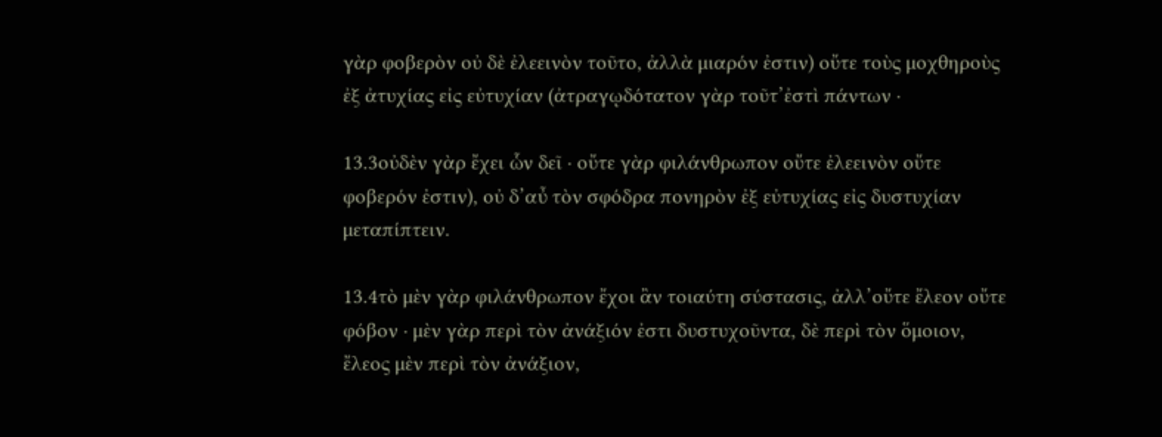γὰρ φοβερὸν οὐ δὲ ἐλεεινὸν τοῦτο, ἀλλὰ μιαρόν ἐστιν) οὔτε τοὺς μοχθηροὺς ἐξ ἀτυχίας εἰς εὐτυχίαν (ἀτραγῳδότατον γὰρ τοῦτ’ἐστὶ πάντων ·

13.3οὐδὲν γὰρ ἔχει ὧν δεῖ · οὔτε γὰρ φιλάνθρωπον οὔτε ἐλεεινὸν οὔτε φοβερόν ἐστιν), οὐ δ’αὖ τὸν σφόδρα πονηρὸν ἐξ εὐτυχίας εἰς δυστυχίαν μεταπίπτειν.

13.4τὸ μὲν γὰρ φιλάνθρωπον ἔχοι ἂν τοιαύτη σύστασις, ἀλλ’οὔτε ἔλεον οὔτε φόβον · μὲν γὰρ περὶ τὸν ἀνάξιόν ἐστι δυστυχοῦντα, δὲ περὶ τὸν ὅμοιον, ἔλεος μὲν περὶ τὸν ἀνάξιον,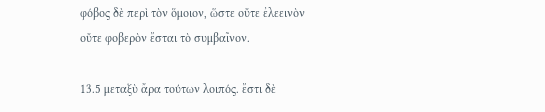φόβος δὲ περὶ τὸν ὅμοιον, ὥστε οὔτε ἐλεεινὸν οὔτε φοβερὸν ἔσται τὸ συμβαῖνον.

13.5 μεταξὺ ἄρα τούτων λοιπός. ἔστι δὲ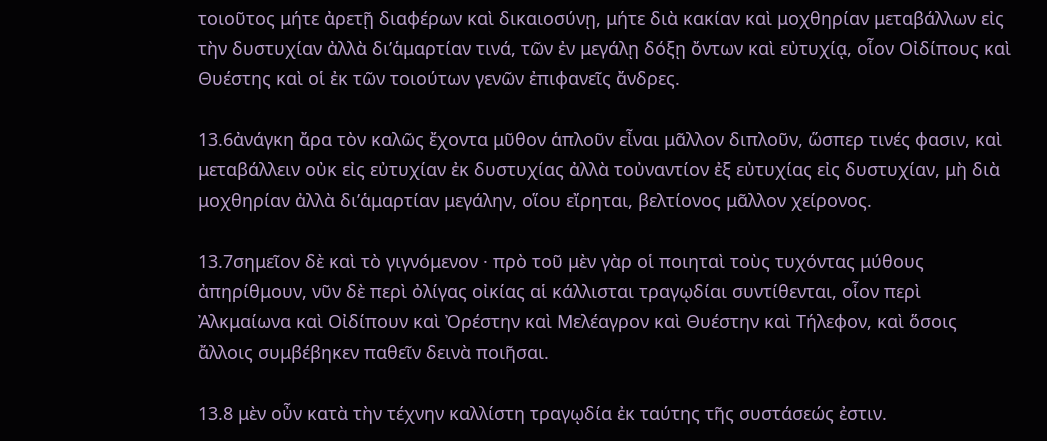τοιοῦτος μήτε ἀρετῇ διαφέρων καὶ δικαιοσύνῃ, μήτε διὰ κακίαν καὶ μοχθηρίαν μεταβάλλων εἰς τὴν δυστυχίαν ἀλλὰ δι’ἁμαρτίαν τινά, τῶν ἐν μεγάλῃ δόξῃ ὄντων καὶ εὐτυχίᾳ, οἷον Οἰδίπους καὶ Θυέστης καὶ οἱ ἐκ τῶν τοιούτων γενῶν ἐπιφανεῖς ἄνδρες.

13.6ἀνάγκη ἄρα τὸν καλῶς ἔχοντα μῦθον ἁπλοῦν εἶναι μᾶλλον διπλοῦν, ὥσπερ τινές φασιν, καὶ μεταβάλλειν οὐκ εἰς εὐτυχίαν ἐκ δυστυχίας ἀλλὰ τοὐναντίον ἐξ εὐτυχίας εἰς δυστυχίαν, μὴ διὰ μοχθηρίαν ἀλλὰ δι’ἁμαρτίαν μεγάλην, οἵου εἴρηται, βελτίονος μᾶλλον χείρονος.

13.7σημεῖον δὲ καὶ τὸ γιγνόμενον · πρὸ τοῦ μὲν γὰρ οἱ ποιηταὶ τοὺς τυχόντας μύθους ἀπηρίθμουν, νῦν δὲ περὶ ὀλίγας οἰκίας αἱ κάλλισται τραγῳδίαι συντίθενται, οἷον περὶ Ἀλκμαίωνα καὶ Οἰδίπουν καὶ Ὀρέστην καὶ Μελέαγρον καὶ Θυέστην καὶ Τήλεφον, καὶ ὅσοις ἄλλοις συμβέβηκεν παθεῖν δεινὰ ποιῆσαι.

13.8 μὲν οὖν κατὰ τὴν τέχνην καλλίστη τραγῳδία ἐκ ταύτης τῆς συστάσεώς ἐστιν.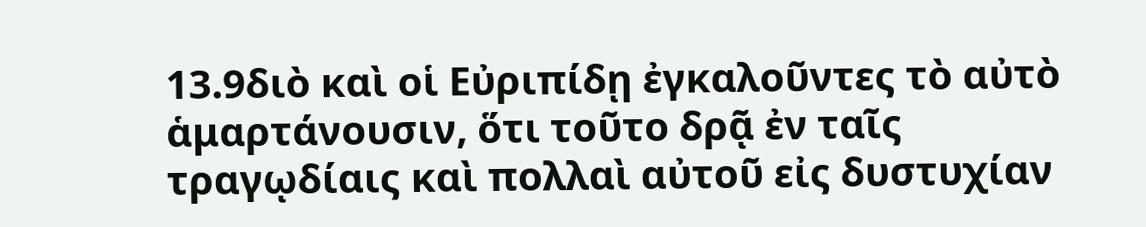13.9διὸ καὶ οἱ Εὐριπίδῃ ἐγκαλοῦντες τὸ αὐτὸ ἁμαρτάνουσιν, ὅτι τοῦτο δρᾷ ἐν ταῖς τραγῳδίαις καὶ πολλαὶ αὐτοῦ εἰς δυστυχίαν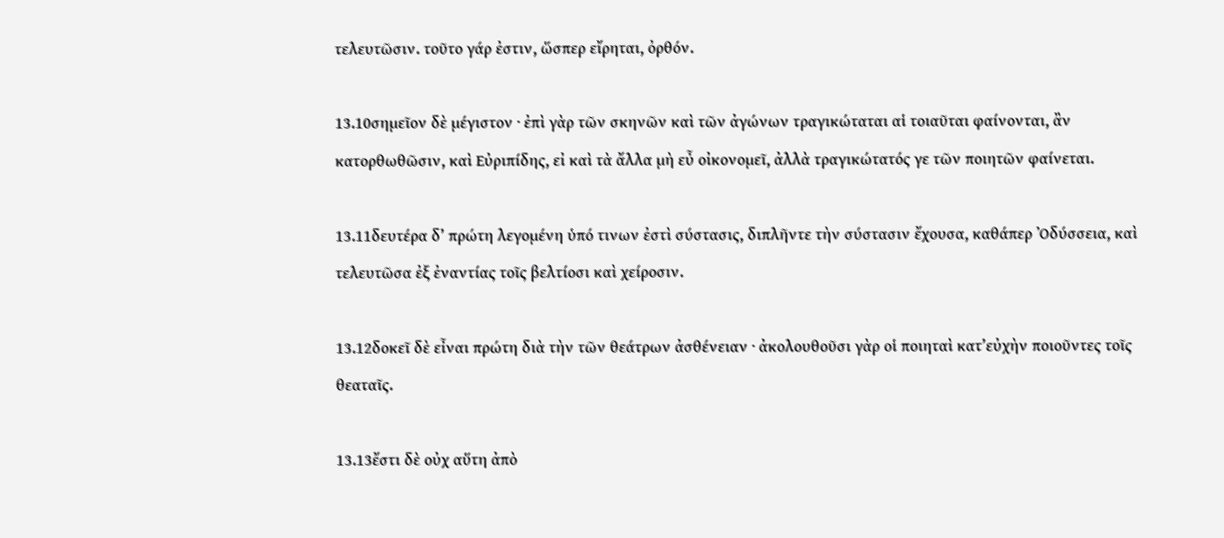τελευτῶσιν. τοῦτο γάρ ἐστιν, ὥσπερ εἴρηται, ὀρθόν.

13.10σημεῖον δὲ μέγιστον · ἐπὶ γὰρ τῶν σκηνῶν καὶ τῶν ἀγώνων τραγικώταται αἱ τοιαῦται φαίνονται, ἂν κατορθωθῶσιν, καὶ Εὐριπίδης, εἰ καὶ τὰ ἄλλα μὴ εὖ οἰκονομεῖ, ἀλλὰ τραγικώτατός γε τῶν ποιητῶν φαίνεται.

13.11δευτέρα δ’ πρώτη λεγομένη ὑπό τινων ἐστὶ σύστασις, διπλῆντε τὴν σύστασιν ἔχουσα, καθάπερ Ὀδύσσεια, καὶ τελευτῶσα ἐξ ἐναντίας τοῖς βελτίοσι καὶ χείροσιν.

13.12δοκεῖ δὲ εἶναι πρώτη διὰ τὴν τῶν θεάτρων ἀσθένειαν · ἀκολουθοῦσι γὰρ οἱ ποιηταὶ κατ’εὐχὴν ποιοῦντες τοῖς θεαταῖς.

13.13ἔστι δὲ οὐχ αὕτη ἀπὸ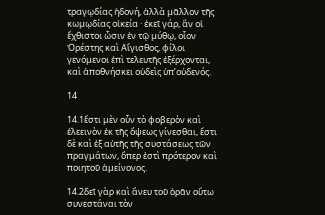τραγῳδίας ἡδονή, ἀλλὰ μᾶλλον τῆς κωμῳδίας οἰκεία · ἐκεῖ γάρ, ἂν οἱ ἔχθιστοι ὦσιν ἐν τῷ μύθῳ, οἷον Ὀρέστης καὶ Αἴγισθος, φίλοι γενόμενοι ἐπὶ τελευτῆς ἐξέρχονται, καὶ ἀποθνήσκει οὐδεὶς ὑπ’οὐδενός.

14

14.1ἔστι μὲν οὖν τὸ φοβερὸν καὶ ἐλεεινὸν ἐκ τῆς ὄψεως γίνεσθαι, ἔστι δὲ καὶ ἐξ αὐτῆς τῆς συστάσεως τῶν πραγμάτων, ὅπερ ἐστὶ πρότερον καὶ ποιητοῦ ἀμείνονος.

14.2δεῖ γὰρ καὶ ἄνευ τοῦ ὁρᾶν οὕτω συνεστάναι τὸν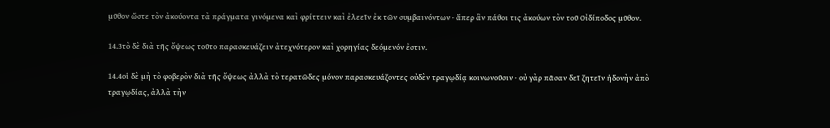μῦθον ὥστε τὸν ἀκούοντα τὰ πράγματα γινόμενα καὶ φρίττειν καὶ ἐλεεῖν ἐκ τῶν συμβαινόντων · ἅπερ ἂν πάθοι τις ἀκούων τὸν τοῦ Οἰδίποδος μῦθον.

14.3τὸ δὲ διὰ τῆς ὄψεως τοῦτο παρασκευάζειν ἀτεχνότερον καὶ χορηγίας δεόμενόν ἐστιν.

14.4οἱ δὲ μὴ τὸ φοβερὸν διὰ τῆς ὄψεως ἀλλὰ τὸ τερατῶδες μόνον παρασκευάζοντες οὐδὲν τραγῳδίᾳ κοινωνοῦσιν · οὐ γὰρ πᾶσαν δεῖ ζητεῖν ἡδονὴν ἀπὸ τραγῳδίας, ἀλλὰ τὴν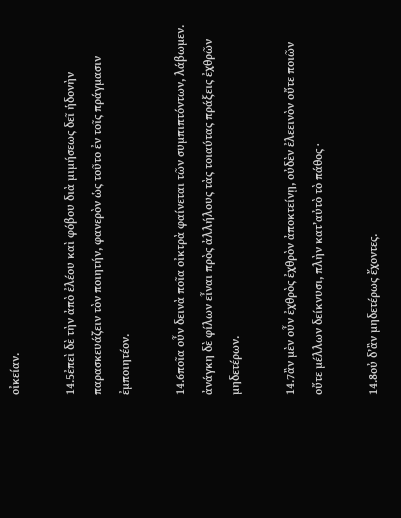οἰκείαν.

14.5ἐπεὶ δὲ τὴν ἀπὸ ἐλέου καὶ φόβου διὰ μιμήσεως δεῖ ἡδονὴν παρασκευάζειν τὸν ποιητήν, φανερὸν ὡς τοῦτο ἐν τοῖς πράγμασιν ἐμποιητέον.

14.6ποῖα οὖν δεινὰ ποῖα οἰκτρὰ φαίνεται τῶν συμπιπτόντων, λάβωμεν. ἀνάγκη δὲ φίλων εἶναι πρὸς ἀλλήλους τὰς τοιαύτας πράξεις ἐχθρῶν μηδετέρων.

14.7ἂν μὲν οὖν ἐχθρὸς ἐχθρὸν ἀποκτείνῃ, οὐδὲν ἐλεεινὸν οὔτε ποιῶν οὔτε μέλλων δείκνυσι, πλὴν κατ’αὐτὸ τὸ πάθος ·

14.8οὐ δ’ἂν μηδετέρως ἔχοντες.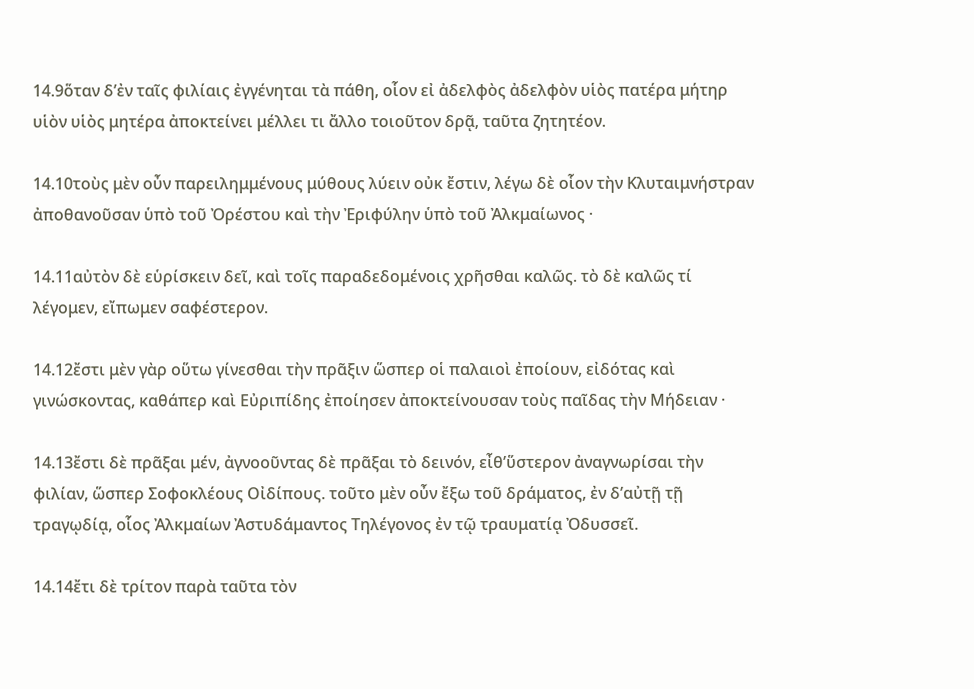14.9ὅταν δ’ἐν ταῖς φιλίαις ἐγγένηται τὰ πάθη, οἷον εἰ ἀδελφὸς ἀδελφὸν υἱὸς πατέρα μήτηρ υἱὸν υἱὸς μητέρα ἀποκτείνει μέλλει τι ἄλλο τοιοῦτον δρᾷ, ταῦτα ζητητέον.

14.10τοὺς μὲν οὖν παρειλημμένους μύθους λύειν οὐκ ἔστιν, λέγω δὲ οἷον τὴν Κλυταιμνήστραν ἀποθανοῦσαν ὑπὸ τοῦ Ὀρέστου καὶ τὴν Ἐριφύλην ὑπὸ τοῦ Ἀλκμαίωνος ·

14.11αὐτὸν δὲ εὑρίσκειν δεῖ, καὶ τοῖς παραδεδομένοις χρῆσθαι καλῶς. τὸ δὲ καλῶς τί λέγομεν, εἴπωμεν σαφέστερον.

14.12ἔστι μὲν γὰρ οὕτω γίνεσθαι τὴν πρᾶξιν ὥσπερ οἱ παλαιοὶ ἐποίουν, εἰδότας καὶ γινώσκοντας, καθάπερ καὶ Εὐριπίδης ἐποίησεν ἀποκτείνουσαν τοὺς παῖδας τὴν Μήδειαν ·

14.13ἔστι δὲ πρᾶξαι μέν, ἀγνοοῦντας δὲ πρᾶξαι τὸ δεινόν, εἶθ’ὕστερον ἀναγνωρίσαι τὴν φιλίαν, ὥσπερ Σοφοκλέους Οἰδίπους. τοῦτο μὲν οὖν ἔξω τοῦ δράματος, ἐν δ’αὐτῇ τῇ τραγῳδίᾳ, οἷος Ἀλκμαίων Ἀστυδάμαντος Τηλέγονος ἐν τῷ τραυματίᾳ Ὀδυσσεῖ.

14.14ἔτι δὲ τρίτον παρὰ ταῦτα τὸν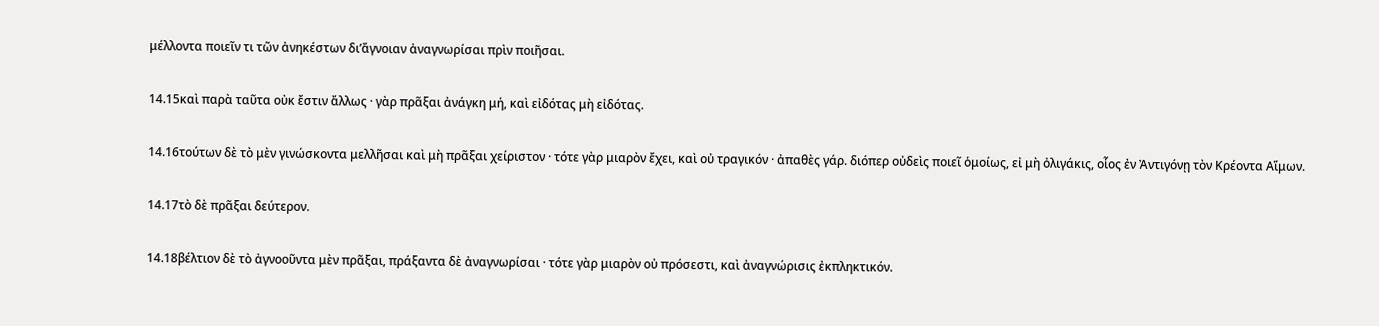μέλλοντα ποιεῖν τι τῶν ἀνηκέστων δι’ἄγνοιαν ἀναγνωρίσαι πρὶν ποιῆσαι.

14.15καὶ παρὰ ταῦτα οὐκ ἔστιν ἄλλως · γὰρ πρᾶξαι ἀνάγκη μή, καὶ εἰδότας μὴ εἰδότας.

14.16τούτων δὲ τὸ μὲν γινώσκοντα μελλῆσαι καὶ μὴ πρᾶξαι χείριστον · τότε γὰρ μιαρὸν ἔχει, καὶ οὐ τραγικόν · ἀπαθὲς γάρ. διόπερ οὐδεὶς ποιεῖ ὁμοίως, εἰ μὴ ὀλιγάκις, οἷος ἐν Ἀντιγόνῃ τὸν Κρέοντα Αἵμων.

14.17τὸ δὲ πρᾶξαι δεύτερον.

14.18βέλτιον δὲ τὸ ἀγνοοῦντα μὲν πρᾶξαι, πράξαντα δὲ ἀναγνωρίσαι · τότε γὰρ μιαρὸν οὐ πρόσεστι, καὶ ἀναγνώρισις ἐκπληκτικόν.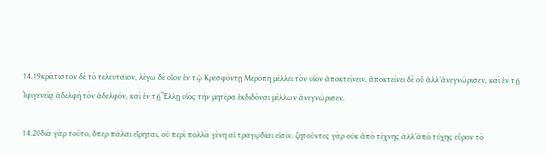14.19κράτιστον δὲ τὸ τελευταῖον, λέγω δὲ οἷον ἐν τῷ Κρεσφόντῃ Μερόπη μέλλει τὸν υἱὸν ἀποκτείνειν, ἀποκτείνει δὲ οὒ ἀλλ’ἀνεγνώρισεν, καὶ ἐν τῇ Ἰφιγενείᾳ ἀδελφὴ τὸν ἀδελφόν, καὶ ἐν τῇ Ἕλλῃ υἱὸς τὴν μητέρα ἐκδιδόναι μέλλων ἀνεγνώρισεν.

14.20διὰ γὰρ τοῦτο, ὅπερ πάλαι εἴρηται, οὐ περὶ πολλὰ γένη αἱ τραγῳδίαι εἰσίν. ζητοῦντες γὰρ οὐκ ἀπὸ τέχνης ἀλλ’ἀπὸ τύχης εὗρον τὸ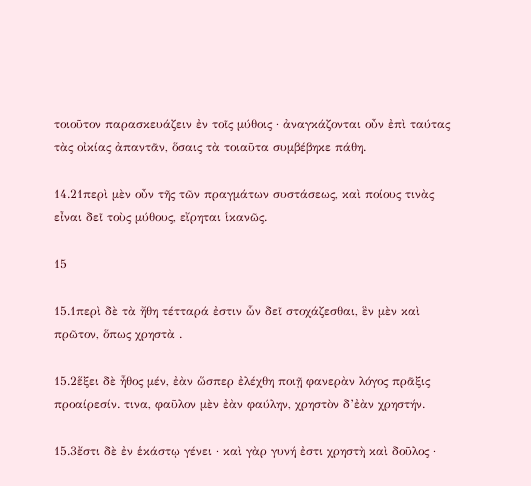τοιοῦτον παρασκευάζειν ἐν τοῖς μύθοις · ἀναγκάζονται οὖν ἐπὶ ταύτας τὰς οἰκίας ἀπαντᾶν, ὅσαις τὰ τοιαῦτα συμβέβηκε πάθη.

14.21περὶ μὲν οὖν τῆς τῶν πραγμάτων συστάσεως, καὶ ποίους τινὰς εἶναι δεῖ τοὺς μύθους, εἴρηται ἱκανῶς.

15

15.1περὶ δὲ τὰ ἤθη τέτταρά ἐστιν ὧν δεῖ στοχάζεσθαι, ἓν μὲν καὶ πρῶτον, ὅπως χρηστὰ .

15.2ἕξει δὲ ἦθος μέν, ἐὰν ὥσπερ ἐλέχθη ποιῇ φανερὰν λόγος πρᾶξις προαίρεσίν. τινα, φαῦλον μὲν ἐὰν φαύλην, χρηστὸν δ’ἐὰν χρηστήν.

15.3ἔστι δὲ ἐν ἑκάστῳ γένει · καὶ γὰρ γυνή ἐστι χρηστὴ καὶ δοῦλος ·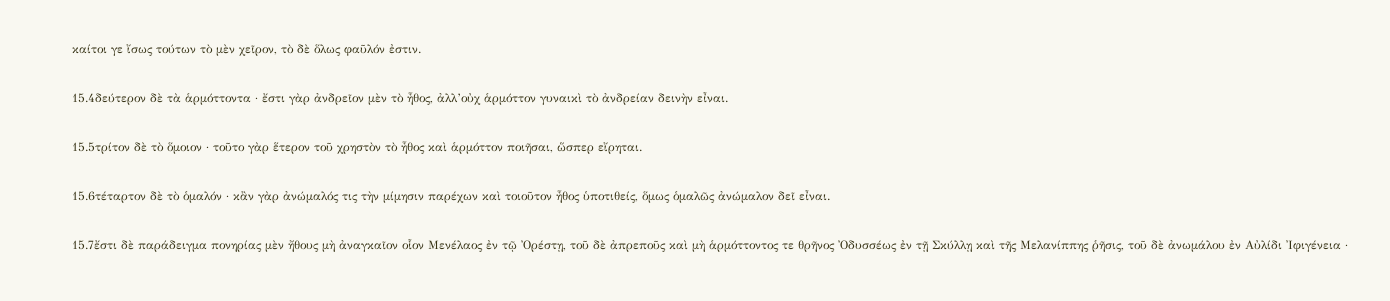καίτοι γε ἴσως τούτων τὸ μὲν χεῖρον, τὸ δὲ ὅλως φαῦλόν ἐστιν.

15.4δεύτερον δὲ τὰ ἁρμόττοντα · ἔστι γὰρ ἀνδρεῖον μὲν τὸ ἦθος, ἀλλ’οὐχ ἁρμόττον γυναικὶ τὸ ἀνδρείαν δεινὴν εἶναι.

15.5τρίτον δὲ τὸ ὅμοιον · τοῦτο γὰρ ἕτερον τοῦ χρηστὸν τὸ ἦθος καὶ ἁρμόττον ποιῆσαι, ὥσπερ εἴρηται.

15.6τέταρτον δὲ τὸ ὁμαλόν · κἂν γὰρ ἀνώμαλός τις τὴν μίμησιν παρέχων καὶ τοιοῦτον ἦθος ὑποτιθείς, ὅμως ὁμαλῶς ἀνώμαλον δεῖ εἶναι.

15.7ἔστι δὲ παράδειγμα πονηρίας μὲν ἤθους μὴ ἀναγκαῖον οἷον Μενέλαος ἐν τῷ Ὀρέστῃ, τοῦ δὲ ἀπρεποῦς καὶ μὴ ἁρμόττοντος τε θρῆνος Ὀδυσσέως ἐν τῇ Σκύλλῃ καὶ τῆς Μελανίππης ῥῆσις, τοῦ δὲ ἀνωμάλου ἐν Αὐλίδι Ἰφιγένεια ·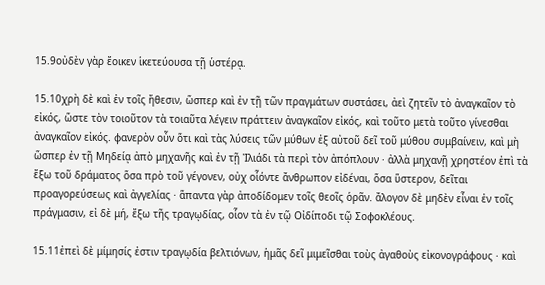15.9οὐδὲν γὰρ ἔοικεν ἱκετεύουσα τῇ ὑστέρᾳ.

15.10χρὴ δὲ καὶ ἐν τοῖς ἤθεσιν, ὥσπερ καὶ ἐν τῇ τῶν πραγμάτων συστάσει, ἀεὶ ζητεῖν τὸ ἀναγκαῖον τὸ εἰκός, ὥστε τὸν τοιοῦτον τὰ τοιαῦτα λέγειν πράττειν ἀναγκαῖον εἰκός, καὶ τοῦτο μετὰ τοῦτο γίνεσθαι ἀναγκαῖον εἰκός. φανερὸν οὖν ὅτι καὶ τὰς λύσεις τῶν μύθων ἐξ αὐτοῦ δεῖ τοῦ μύθου συμβαίνειν, καὶ μὴ ὥσπερ ἐν τῇ Μηδείᾳ ἀπὸ μηχανῆς καὶ ἐν τῇ Ἰλιάδι τὰ περὶ τὸν ἀπόπλουν · ἀλλὰ μηχανῇ χρηστέον ἐπὶ τὰ ἔξω τοῦ δράματος ὅσα πρὸ τοῦ γέγονεν, οὐχ οἷόντε ἄνθρωπον εἰδέναι, ὅσα ὕστερον, δεῖται προαγορεύσεως καὶ ἀγγελίας · ἅπαντα γὰρ ἀποδίδομεν τοῖς θεοῖς ὁρᾶν. ἄλογον δὲ μηδὲν εἶναι ἐν τοῖς πράγμασιν, εἰ δὲ μή, ἔξω τῆς τραγῳδίας, οἷον τὰ ἐν τῷ Οἰδίποδι τῷ Σοφοκλέους.

15.11ἐπεὶ δὲ μίμησίς ἐστιν τραγῳδία βελτιόνων, ἡμᾶς δεῖ μιμεῖσθαι τοὺς ἀγαθοὺς εἰκονογράφους · καὶ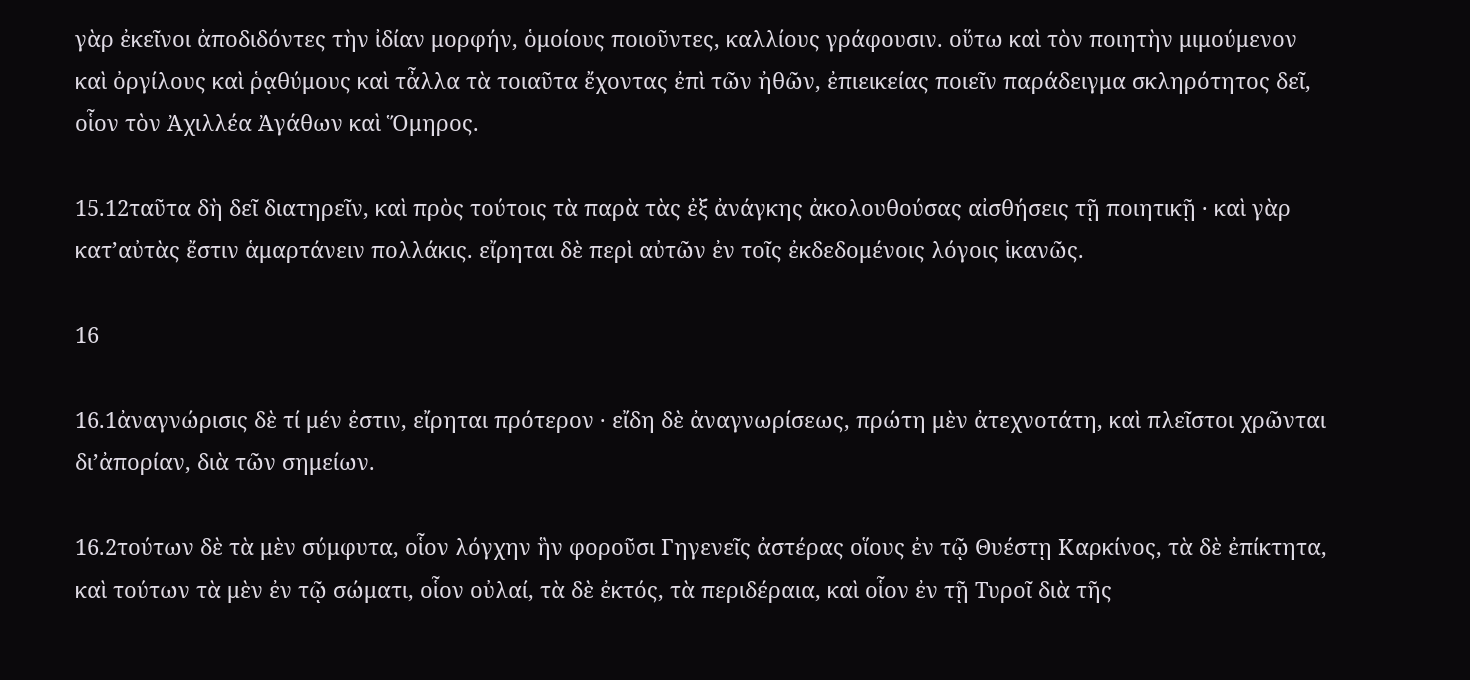γὰρ ἐκεῖνοι ἀποδιδόντες τὴν ἰδίαν μορφήν, ὁμοίους ποιοῦντες, καλλίους γράφουσιν. οὕτω καὶ τὸν ποιητὴν μιμούμενον καὶ ὀργίλους καὶ ῥᾳθύμους καὶ τἆλλα τὰ τοιαῦτα ἔχοντας ἐπὶ τῶν ἠθῶν, ἐπιεικείας ποιεῖν παράδειγμα σκληρότητος δεῖ, οἷον τὸν Ἀχιλλέα Ἀγάθων καὶ Ὅμηρος.

15.12ταῦτα δὴ δεῖ διατηρεῖν, καὶ πρὸς τούτοις τὰ παρὰ τὰς ἐξ ἀνάγκης ἀκολουθούσας αἰσθήσεις τῇ ποιητικῇ · καὶ γὰρ κατ’αὐτὰς ἔστιν ἁμαρτάνειν πολλάκις. εἴρηται δὲ περὶ αὐτῶν ἐν τοῖς ἐκδεδομένοις λόγοις ἱκανῶς.

16

16.1ἀναγνώρισις δὲ τί μέν ἐστιν, εἴρηται πρότερον · εἴδη δὲ ἀναγνωρίσεως, πρώτη μὲν ἀτεχνοτάτη, καὶ πλεῖστοι χρῶνται δι’ἀπορίαν, διὰ τῶν σημείων.

16.2τούτων δὲ τὰ μὲν σύμφυτα, οἷον λόγχην ἣν φοροῦσι Γηγενεῖς ἀστέρας οἵους ἐν τῷ Θυέστῃ Καρκίνος, τὰ δὲ ἐπίκτητα, καὶ τούτων τὰ μὲν ἐν τῷ σώματι, οἷον οὐλαί, τὰ δὲ ἐκτός, τὰ περιδέραια, καὶ οἷον ἐν τῇ Τυροῖ διὰ τῆς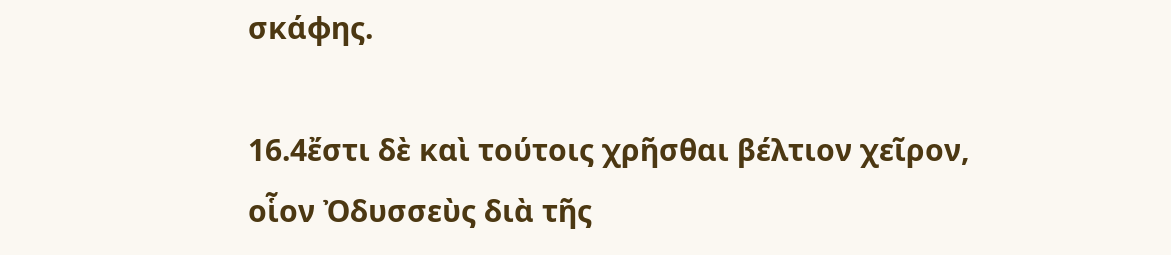σκάφης.

16.4ἔστι δὲ καὶ τούτοις χρῆσθαι βέλτιον χεῖρον, οἷον Ὀδυσσεὺς διὰ τῆς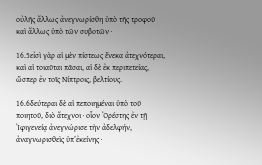οὐλῆς ἄλλως ἀνεγνωρίσθη ὑπὸ τῆς τροφοῦ καὶ ἄλλως ὑπὸ τῶν συβοτῶν ·

16.5εἰσὶ γὰρ αἱ μὲν πίστεως ἕνεκα ἀτεχνότεραι, καὶ αἱ τοιαῦται πᾶσαι, αἱ δὲ ἐκ περιπετείας, ὥσπερ ἐν τοῖς Νίπτροις, βελτίους.

16.6δεύτεραι δὲ αἱ πεποιημέναι ὑπὸ τοῦ ποιητοῦ, διὸ ἄτεχνοι · οἷον Ὀρέστης ἐν τῇ Ἰφιγενείᾳ ἀνεγνώρισε τὴν ἀδελφήν, ἀναγνωρισθεὶς ὑπ’ἐκείνης ·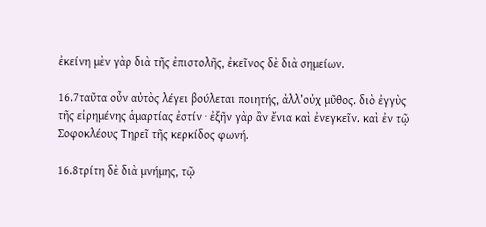ἐκείνη μὲν γὰρ διὰ τῆς ἐπιστολῆς, ἐκεῖνος δὲ διὰ σημείων.

16.7ταῦτα οὖν αὐτὸς λέγει βούλεται ποιητής, ἀλλ’οὐχ μῦθος. διὸ ἐγγὺς τῆς εἰρημένης ἁμαρτίας ἐστίν · ἐξῆν γὰρ ἂν ἔνια καὶ ἐνεγκεῖν. καὶ ἐν τῷ Σοφοκλέους Τηρεῖ τῆς κερκίδος φωνή.

16.8τρίτη δὲ διὰ μνήμης, τῷ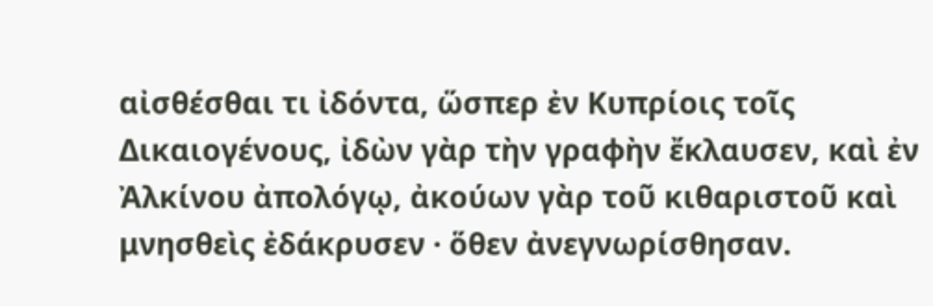αἰσθέσθαι τι ἰδόντα, ὥσπερ ἐν Κυπρίοις τοῖς Δικαιογένους, ἰδὼν γὰρ τὴν γραφὴν ἔκλαυσεν, καὶ ἐν Ἀλκίνου ἀπολόγῳ, ἀκούων γὰρ τοῦ κιθαριστοῦ καὶ μνησθεὶς ἐδάκρυσεν · ὅθεν ἀνεγνωρίσθησαν.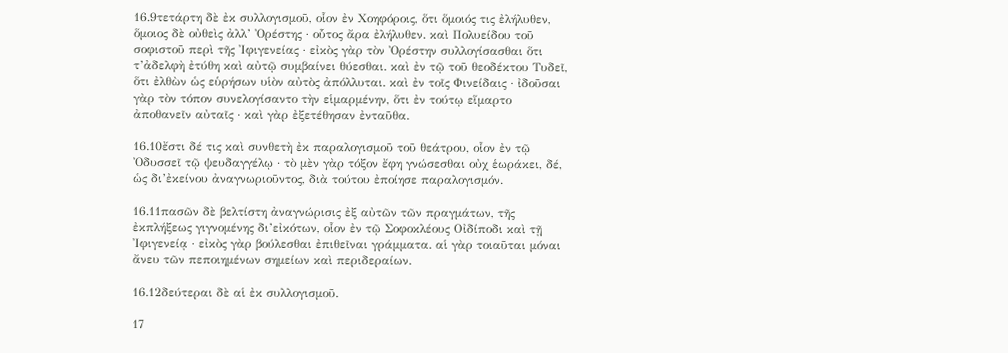16.9τετάρτη δὲ ἐκ συλλογισμοῦ, οἷον ἐν Χοηφόροις, ὅτι ὅμοιός τις ἐλήλυθεν, ὅμοιος δὲ οὐθεὶς ἀλλ’ Ὀρέστης · οὗτος ἄρα ἐλήλυθεν. καὶ Πολυείδου τοῦ σοφιστοῦ περὶ τῆς Ἰφιγενείας · εἰκὸς γὰρ τὸν Ὀρέστην συλλογίσασθαι ὅτι τ’ἀδελφὴ ἐτύθη καὶ αὐτῷ συμβαίνει θύεσθαι. καὶ ἐν τῷ τοῦ θεοδέκτου Τυδεῖ, ὅτι ἐλθὼν ὡς εὑρήσων υἱὸν αὐτὸς ἀπόλλυται. καὶ ἐν τοῖς Φινείδαις · ἰδοῦσαι γὰρ τὸν τόπον συνελογίσαντο τὴν εἱμαρμένην, ὅτι ἐν τούτῳ εἵμαρτο ἀποθανεῖν αὐταῖς · καὶ γὰρ ἐξετέθησαν ἐνταῦθα.

16.10ἔστι δέ τις καὶ συνθετὴ ἐκ παραλογισμοῦ τοῦ θεάτρου, οἷον ἐν τῷ Ὀδυσσεῖ τῷ ψευδαγγέλῳ · τὸ μὲν γὰρ τόξον ἔφη γνώσεσθαι οὐχ ἑωράκει, δέ, ὡς δι’ἐκείνου ἀναγνωριοῦντος, διὰ τούτου ἐποίησε παραλογισμόν.

16.11πασῶν δὲ βελτίστη ἀναγνώρισις ἐξ αὐτῶν τῶν πραγμάτων, τῆς ἐκπλήξεως γιγνομένης δι’εἰκότων, οἷον ἐν τῷ Σοφοκλέους Οἰδίποδι καὶ τῇ Ἰφιγενείᾳ · εἰκὸς γὰρ βούλεσθαι ἐπιθεῖναι γράμματα. αἱ γὰρ τοιαῦται μόναι ἄνευ τῶν πεποιημένων σημείων καὶ περιδεραίων.

16.12δεύτεραι δὲ αἱ ἐκ συλλογισμοῦ.

17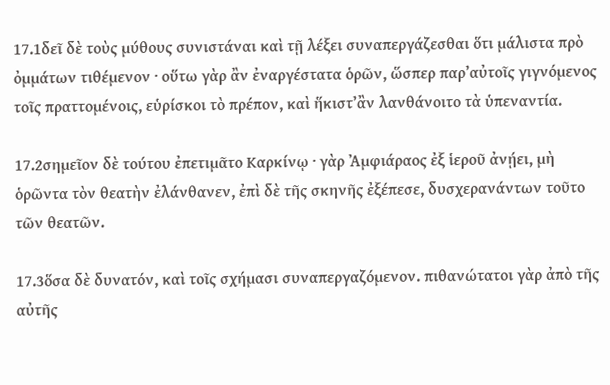17.1δεῖ δὲ τοὺς μύθους συνιστάναι καὶ τῇ λέξει συναπεργάζεσθαι ὅτι μάλιστα πρὸ ὀμμάτων τιθέμενον · οὕτω γὰρ ἂν ἐναργέστατα ὁρῶν, ὥσπερ παρ’αὐτοῖς γιγνόμενος τοῖς πραττομένοις, εὑρίσκοι τὸ πρέπον, καὶ ἥκιστ’ἂν λανθάνοιτο τὰ ὑπεναντία.

17.2σημεῖον δὲ τούτου ἐπετιμᾶτο Καρκίνῳ · γὰρ Ἀμφιάραος ἐξ ἱεροῦ ἀνῄει, μὴ ὁρῶντα τὸν θεατὴν ἐλάνθανεν, ἐπὶ δὲ τῆς σκηνῆς ἐξέπεσε, δυσχερανάντων τοῦτο τῶν θεατῶν.

17.3ὅσα δὲ δυνατόν, καὶ τοῖς σχήμασι συναπεργαζόμενον. πιθανώτατοι γὰρ ἀπὸ τῆς αὐτῆς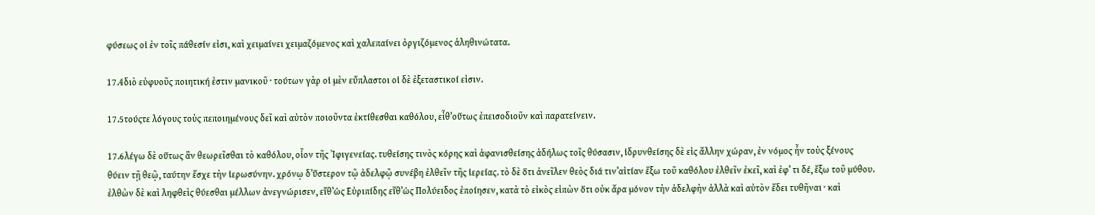φύσεως οἱ ἐν τοῖς πάθεσίν εἰσι, καὶ χειμαίνει χειμαζόμενος καὶ χαλεπαίνει ὀργιζόμενος ἀληθινώτατα.

17.4διὸ εὐφυοῦς ποιητική ἐστιν μανικοῦ · τούτων γὰρ οἱ μὲν εὔπλαστοι οἱ δὲ ἐξεταστικοί εἰσιν.

17.5τούςτε λόγους τοὺς πεποιημένους δεῖ καὶ αὐτὸν ποιοῦντα ἐκτίθεσθαι καθόλου, εἶθ’οὕτως ἐπεισοδιοῦν καὶ παρατείνειν.

17.6λέγω δὲ οὕτως ἂν θεωρεῖσθαι τὸ καθόλου, οἷον τῆς Ἰφιγενείας. τυθείσης τινὸς κόρης καὶ ἀφανισθείσης ἀδήλως τοῖς θύσασιν, ἱδρυνθείσης δὲ εἰς ἄλλην χώραν, ἐν νόμος ἦν τοὺς ξένους θύειν τῇ θεῷ, ταύτην ἔσχε τὴν ἱερωσύνην. χρόνῳ δ’ὕστερον τῷ ἀδελφῷ συνέβη ἐλθεῖν τῆς ἱερείας. τὸ δὲ ὅτι ἀνεῖλεν θεὸς διά τιν’αἰτίαν ἔξω τοῦ καθόλου ἐλθεῖν ἐκεῖ, καὶ ἐφ’ τι δέ, ἔξω τοῦ μύθου. ἐλθὼν δὲ καὶ ληφθεὶς θύεσθαι μέλλων ἀνεγνώρισεν, εἴθ’ὡς Εὐριπίδης εἴθ’ὡς Πολύειδος ἐποίησεν, κατὰ τὸ εἰκὸς εἰπὼν ὅτι οὐκ ἄρα μόνον τὴν ἀδελφὴν ἀλλὰ καὶ αὐτὸν ἔδει τυθῆναι · καὶ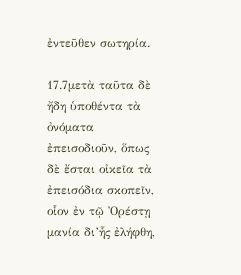ἐντεῦθεν σωτηρία.

17.7μετὰ ταῦτα δὲ ἤδη ὑποθέντα τὰ ὀνόματα ἐπεισοδιοῦν, ὅπως δὲ ἔσται οἰκεῖα τὰ ἐπεισόδια σκοπεῖν, οἷον ἐν τῷ Ὀρέστῃ μανία δι’ἧς ἐλήφθη,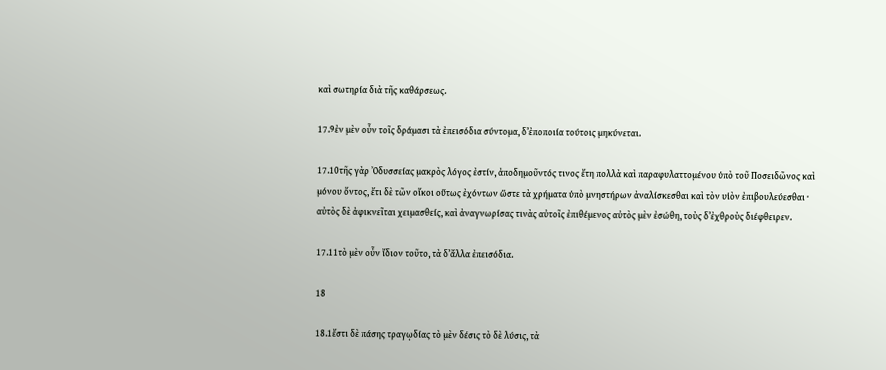καὶ σωτηρία διὰ τῆς καθάρσεως.

17.9ἐν μὲν οὖν τοῖς δράμασι τὰ ἐπεισόδια σύντομα, δ’ἐποποιία τούτοις μηκύνεται.

17.10τῆς γὰρ Ὀδυσσείας μακρὸς λόγος ἐστίν, ἀποδημοῦντός τινος ἔτη πολλὰ καὶ παραφυλαττομένου ὑπὸ τοῦ Ποσειδῶνος καὶ μόνου ὄντος, ἔτι δὲ τῶν οἴκοι οὕτως ἐχόντων ὥστε τὰ χρήματα ὑπὸ μνηστήρων ἀναλίσκεσθαι καὶ τὸν υἱὸν ἐπιβουλεύεσθαι · αὐτὸς δὲ ἀφικνεῖται χειμασθείς, καὶ ἀναγνωρίσας τινὰς αὐτοῖς ἐπιθέμενος αὐτὸς μὲν ἐσώθη, τοὺς δ’ἐχθροὺς διέφθειρεν.

17.11τὸ μὲν οὖν ἴδιον τοῦτο, τὰ δ’ἄλλα ἐπεισόδια.

18

18.1ἔστι δὲ πάσης τραγῳδίας τὸ μὲν δέσις τὸ δὲ λύσις, τὰ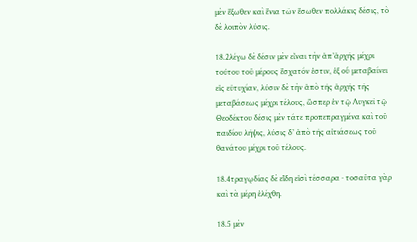μὲν ἔξωθεν καὶ ἔνια τῶν ἔσωθεν πολλάκις δέσις, τὸ δὲ λοιπὸν λύσις.

18.2λέγω δὲ δέσιν μὲν εἶναι τὴν ἀπ’ἀρχῆς μέχρι τούτου τοῦ μέρους ἔσχατόν ἐστιν, ἐξ οὗ μεταβαίνει εἰς εὐτυχίαν, λύσιν δὲ τὴν ἀπὸ τῆς ἀρχῆς τῆς μεταβάσεως μέχρι τέλους, ὥσπερ ἐν τῷ Λυγκεῖ τῷ Θεοδέκτου δέσις μὲν τάτε προπεπραγμένα καὶ τοῦ παιδίου λῆψις, λύσις δ’ ἀπὸ τῆς αἰτιάσεως τοῦ θανάτου μέχρι τοῦ τέλους.

18.4τραγῳδίας δὲ εἴδη εἰσὶ τέσσαρα · τοσαῦτα γὰρ καὶ τὰ μέρη ἐλέχθη.

18.5 μὲν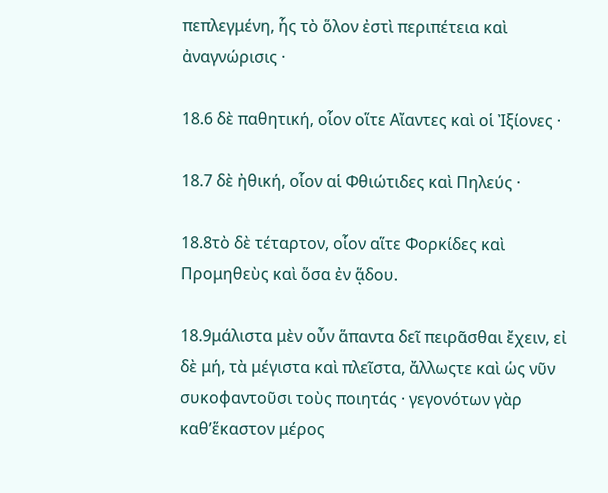πεπλεγμένη, ἧς τὸ ὅλον ἐστὶ περιπέτεια καὶ ἀναγνώρισις ·

18.6 δὲ παθητική, οἷον οἵτε Αἴαντες καὶ οἱ Ἰξίονες ·

18.7 δὲ ἠθική, οἷον αἱ Φθιώτιδες καὶ Πηλεύς ·

18.8τὸ δὲ τέταρτον, οἷον αἵτε Φορκίδες καὶ Προμηθεὺς καὶ ὅσα ἐν ᾅδου.

18.9μάλιστα μὲν οὖν ἅπαντα δεῖ πειρᾶσθαι ἔχειν, εἰ δὲ μή, τὰ μέγιστα καὶ πλεῖστα, ἄλλωςτε καὶ ὡς νῦν συκοφαντοῦσι τοὺς ποιητάς · γεγονότων γὰρ καθ’ἕκαστον μέρος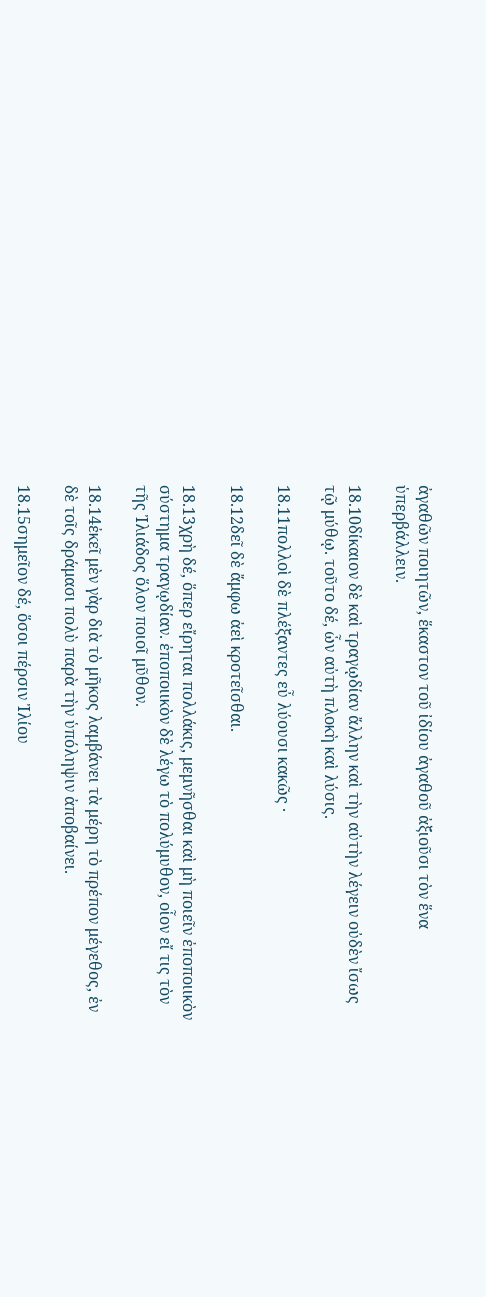ἀγαθῶν ποιητῶν, ἕκαστον τοῦ ἰδίου ἀγαθοῦ ἀξιοῦσι τὸν ἕνα ὑπερβάλλειν.

18.10δίκαιον δὲ καὶ τραγῳδίαν ἄλλην καὶ τὴν αὐτὴν λέγειν οὐδὲν ἴσως τῷ μύθῳ. τοῦτο δέ, ὧν αὐτὴ πλοκὴ καὶ λύσις.

18.11πολλοὶ δὲ πλέξαντες εὖ λύουσι κακῶς ·

18.12δεῖ δὲ ἄμφω ἀεὶ κροτεῖσθαι.

18.13χρὴ δέ, ὅπερ εἴρηται πολλάκις, μεμνῆσθαι καὶ μὴ ποιεῖν ἐποποιικὸν σύστημα τραγῳδίαν. ἐποποιικὸν δὲ λέγω τὸ πολύμυθον, οἷον εἴ τις τὸν τῆς Ἰλιάδος ὅλον ποιοῖ μῦθον.

18.14ἐκεῖ μὲν γὰρ διὰ τὸ μῆκος λαμβάνει τὰ μέρη τὸ πρέπον μέγεθος, ἐν δὲ τοῖς δράμασι πολὺ παρὰ τὴν ὑπόληψιν ἀποβαίνει.

18.15σημεῖον δέ, ὅσοι πέρσιν Ἰλίου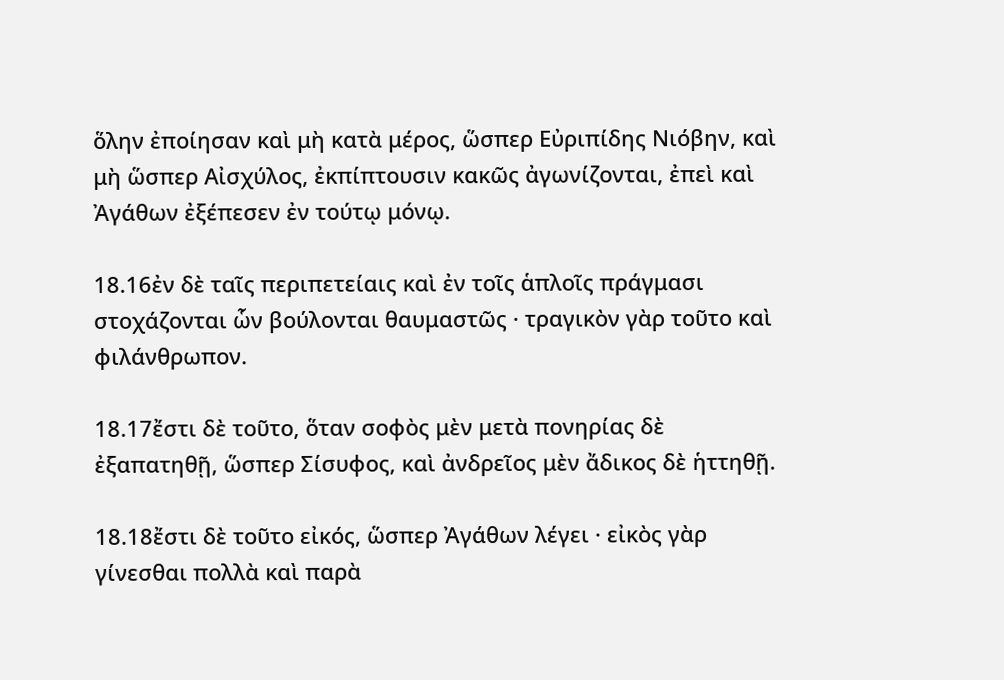ὅλην ἐποίησαν καὶ μὴ κατὰ μέρος, ὥσπερ Εὐριπίδης Νιόβην, καὶ μὴ ὥσπερ Αἰσχύλος, ἐκπίπτουσιν κακῶς ἀγωνίζονται, ἐπεὶ καὶ Ἀγάθων ἐξέπεσεν ἐν τούτῳ μόνῳ.

18.16ἐν δὲ ταῖς περιπετείαις καὶ ἐν τοῖς ἁπλοῖς πράγμασι στοχάζονται ὧν βούλονται θαυμαστῶς · τραγικὸν γὰρ τοῦτο καὶ φιλάνθρωπον.

18.17ἔστι δὲ τοῦτο, ὅταν σοφὸς μὲν μετὰ πονηρίας δὲ ἐξαπατηθῇ, ὥσπερ Σίσυφος, καὶ ἀνδρεῖος μὲν ἄδικος δὲ ἡττηθῇ.

18.18ἔστι δὲ τοῦτο εἰκός, ὥσπερ Ἀγάθων λέγει · εἰκὸς γὰρ γίνεσθαι πολλὰ καὶ παρὰ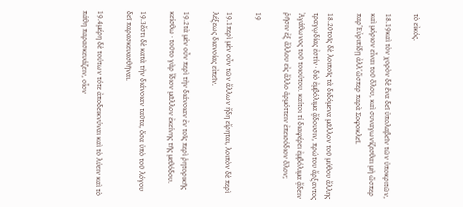τὸ εἰκός.

18.19καὶ τὸν χορὸν δὲ ἕνα δεῖ ὑπολαβεῖν τῶν ὑποκριτῶν, καὶ μόριον εἶναι τοῦ ὅλου, καὶ συναγωνίζεσθαι μὴ ὥσπερ παρ’Εὐριπίδῃ ἀλλ’ὥσπερ παρὰ Σοφοκλεῖ.

18.20τοῖς δὲ λοιποῖς τὰ διδόμενα μᾶλλον τοῦ μύθου ἄλλης τραγῳδίας ἐστίν · διὸ ἐμβόλιμα ᾄδουσιν, πρώτου ἄρξαντος Ἀγάθωνος τοῦ τοιούτου. καίτοι τί διαφέρει ἐμβόλιμα ᾄδειν ῥῆσιν ἐξ ἄλλου εἰς ἄλλο ἁρμόττειν ἐπεισόδιον ὅλον;

19

19.1περὶ μὲν οὖν τῶν ἄλλων ἤδη εἴρηται, λοιπὸν δὲ περὶ λέξεως διανοίας εἰπεῖν.

19.2τὰ μὲν οὖν περὶ τὴν διάνοιαν ἐν τοῖς περὶ ῥητορικῆς κείσθω · τοῦτο γὰρ ἴδιον μᾶλλον ἐκείνης τῆς μεθόδου.

19.3ἔστι δὲ κατὰ τὴν διάνοιαν ταῦτα, ὅσα ὑπὸ τοῦ λόγου δεῖ παρασκευασθῆναι.

19.4μέρη δὲ τούτων τότε ἀποδεικνύναι καὶ τὸ λύειν καὶ τὸ πάθη παρασκευάζειν, οἷον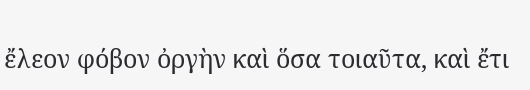ἔλεον φόβον ὀργὴν καὶ ὅσα τοιαῦτα, καὶ ἔτι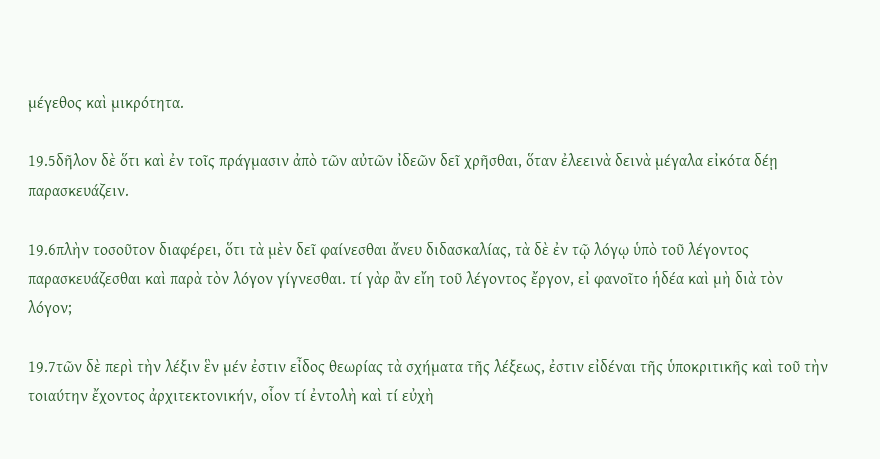μέγεθος καὶ μικρότητα.

19.5δῆλον δὲ ὅτι καὶ ἐν τοῖς πράγμασιν ἀπὸ τῶν αὐτῶν ἰδεῶν δεῖ χρῆσθαι, ὅταν ἐλεεινὰ δεινὰ μέγαλα εἰκότα δέῃ παρασκευάζειν.

19.6πλὴν τοσοῦτον διαφέρει, ὅτι τὰ μὲν δεῖ φαίνεσθαι ἄνευ διδασκαλίας, τὰ δὲ ἐν τῷ λόγῳ ὑπὸ τοῦ λέγοντος παρασκευάζεσθαι καὶ παρὰ τὸν λόγον γίγνεσθαι. τί γὰρ ἂν εἴη τοῦ λέγοντος ἔργον, εἰ φανοῖτο ἡδέα καὶ μὴ διὰ τὸν λόγον;

19.7τῶν δὲ περὶ τὴν λέξιν ἓν μέν ἐστιν εἶδος θεωρίας τὰ σχήματα τῆς λέξεως, ἐστιν εἰδέναι τῆς ὑποκριτικῆς καὶ τοῦ τὴν τοιαύτην ἔχοντος ἀρχιτεκτονικήν, οἷον τί ἐντολὴ καὶ τί εὐχὴ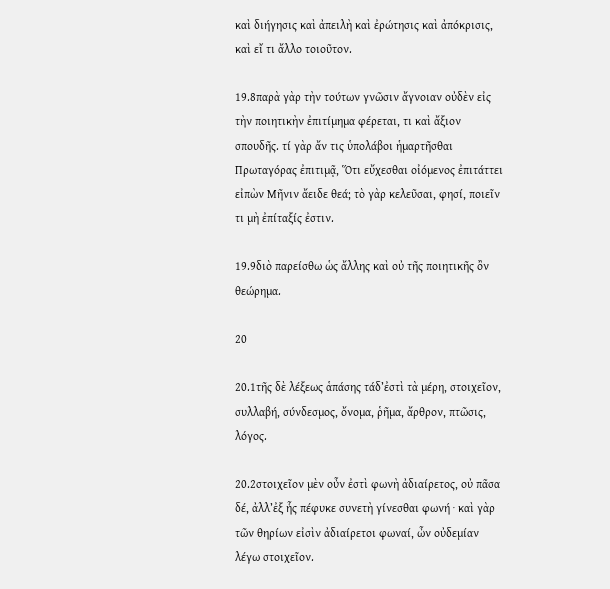καὶ διήγησις καὶ ἀπειλὴ καὶ ἐρώτησις καὶ ἀπόκρισις, καὶ εἴ τι ἄλλο τοιοῦτον.

19.8παρὰ γὰρ τὴν τούτων γνῶσιν ἄγνοιαν οὐδὲν εἰς τὴν ποιητικὴν ἐπιτίμημα φέρεται, τι καὶ ἄξιον σπουδῆς. τί γὰρ ἄν τις ὑπολάβοι ἡμαρτῆσθαι Πρωταγόρας ἐπιτιμᾷ, Ὅτι εὔχεσθαι οἰόμενος ἐπιτάττει εἰπὼν Μῆνιν ἄειδε θεά; τὸ γὰρ κελεῦσαι, φησί, ποιεῖν τι μὴ ἐπίταξίς ἐστιν.

19.9διὸ παρείσθω ὡς ἄλλης καὶ οὐ τῆς ποιητικῆς ὂν θεώρημα.

20

20.1τῆς δὲ λέξεως ἁπάσης τάδ’ἐστὶ τὰ μέρη, στοιχεῖον, συλλαβή, σύνδεσμος, ὄνομα, ῥῆμα, ἄρθρον, πτῶσις, λόγος.

20.2στοιχεῖον μὲν οὖν ἐστὶ φωνὴ ἀδιαίρετος, οὐ πᾶσα δέ, ἀλλ’ἐξ ἧς πέφυκε συνετὴ γίνεσθαι φωνή · καὶ γὰρ τῶν θηρίων εἰσὶν ἀδιαίρετοι φωναί, ὦν οὐδεμίαν λέγω στοιχεῖον.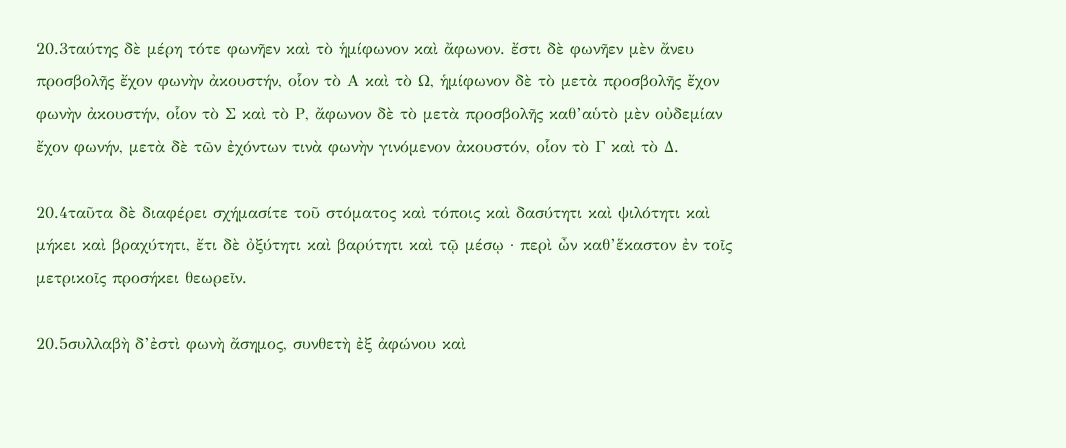20.3ταύτης δὲ μέρη τότε φωνῆεν καὶ τὸ ἡμίφωνον καὶ ἄφωνον. ἔστι δὲ φωνῆεν μὲν ἄνευ προσβολῆς ἔχον φωνὴν ἀκουστήν, οἷον τὸ Α καὶ τὸ Ω, ἡμίφωνον δὲ τὸ μετὰ προσβολῆς ἔχον φωνὴν ἀκουστήν, οἷον τὸ Σ καὶ τὸ Ρ, ἄφωνον δὲ τὸ μετὰ προσβολῆς καθ’αὑτὸ μὲν οὐδεμίαν ἔχον φωνήν, μετὰ δὲ τῶν ἐχόντων τινὰ φωνὴν γινόμενον ἀκουστόν, οἷον τὸ Γ καὶ τὸ Δ.

20.4ταῦτα δὲ διαφέρει σχήμασίτε τοῦ στόματος καὶ τόποις καὶ δασύτητι καὶ ψιλότητι καὶ μήκει καὶ βραχύτητι, ἔτι δὲ ὀξύτητι καὶ βαρύτητι καὶ τῷ μέσῳ · περὶ ὦν καθ’ἕκαστον ἐν τοῖς μετρικοῖς προσήκει θεωρεῖν.

20.5συλλαβὴ δ’ἐστὶ φωνὴ ἄσημος, συνθετὴ ἐξ ἀφώνου καὶ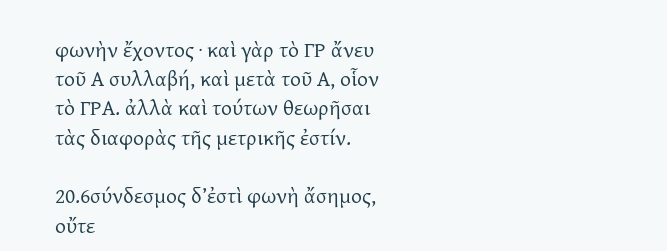φωνὴν ἔχοντος · καὶ γὰρ τὸ ΓΡ ἄνευ τοῦ Α συλλαβή, καὶ μετὰ τοῦ Α, οἷον τὸ ΓΡΑ. ἀλλὰ καὶ τούτων θεωρῆσαι τὰς διαφορὰς τῆς μετρικῆς ἐστίν.

20.6σύνδεσμος δ’ἐστὶ φωνὴ ἄσημος, οὔτε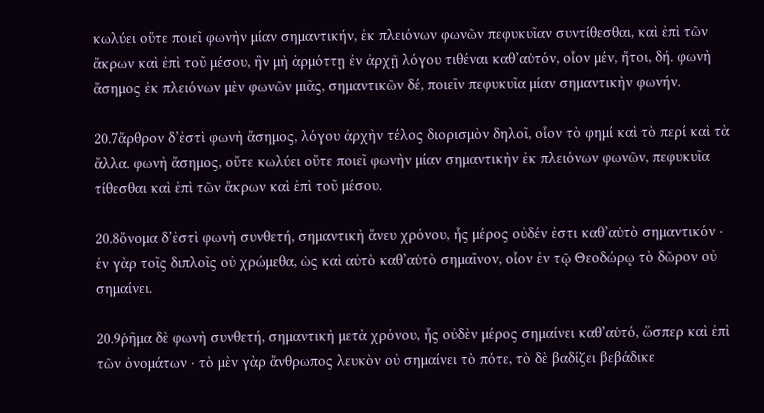κωλύει οὔτε ποιεῖ φωνὴν μίαν σημαντικήν, ἐκ πλειόνων φωνῶν πεφυκυῖαν συντίθεσθαι, καὶ ἐπὶ τῶν ἄκρων καὶ ἐπὶ τοῦ μέσου, ἢν μὴ ἁρμόττῃ ἐν ἀρχῇ λόγου τιθέναι καθ’αὑτόν, οἷον μέν, ἤτοι, δή. φωνὴ ἄσημος ἐκ πλειόνων μὲν φωνῶν μιᾶς, σημαντικῶν δέ, ποιεῖν πεφυκυῖα μίαν σημαντικὴν φωνήν.

20.7ἄρθρον δ’ἐστὶ φωνὴ ἄσημος, λόγου ἀρχὴν τέλος διορισμὸν δηλοῖ, οἷον τὸ φημί καὶ τὸ περί καὶ τὰ ἄλλα. φωνὴ ἄσημος, οὔτε κωλύει οὔτε ποιεῖ φωνὴν μίαν σημαντικὴν ἐκ πλειόνων φωνῶν, πεφυκυῖα τίθεσθαι καὶ ἐπὶ τῶν ἄκρων καὶ ἐπὶ τοῦ μέσου.

20.8ὄνομα δ’ἐστὶ φωνὴ συνθετή, σημαντικὴ ἄνευ χρόνου, ἧς μέρος οὐδέν ἐστι καθ’αὑτὸ σημαντικόν · ἐν γὰρ τοῖς διπλοῖς οὐ χρώμεθα, ὡς καὶ αὐτὸ καθ’αὑτὸ σημαῖνον, οἷον ἐν τῷ Θεοδώρῳ τὸ δῶρον οὐ σημαίνει.

20.9ῥῆμα δὲ φωνὴ συνθετή, σημαντικὴ μετὰ χρόνου, ἧς οὐδὲν μέρος σημαίνει καθ’αὑτό, ὥσπερ καὶ ἐπὶ τῶν ὀνομάτων · τὸ μὲν γὰρ ἄνθρωπος λευκὸν οὐ σημαίνει τὸ πότε, τὸ δὲ βαδίζει βεβάδικε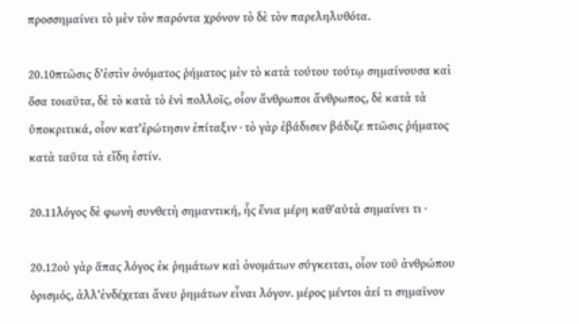προσσημαίνει τὸ μὲν τὸν παρόντα χρόνον τὸ δὲ τὸν παρεληλυθότα.

20.10πτῶσις δ’ἐστὶν ὀνόματος ῥήματος μὲν τὸ κατὰ τούτου τούτῳ σημαίνουσα καὶ ὅσα τοιαῦτα, δὲ τὸ κατὰ τὸ ἑνὶ πολλοῖς, οἷον ἄνθρωποι ἄνθρωπος, δὲ κατὰ τὰ ὑποκριτικά, οἷον κατ’ἐρώτησιν ἐπίταξιν · τὸ γὰρ ἐβάδισεν βάδιζε πτῶσις ῥήματος κατὰ ταῦτα τὰ εἴδη ἐστίν.

20.11λόγος δὲ φωνὴ συνθετὴ σημαντική, ἧς ἔνια μέρη καθ’αὑτὰ σημαίνει τι ·

20.12οὐ γὰρ ἅπας λόγος ἐκ ῥημάτων καὶ ὀνομάτων σύγκειται, οἷον τοῦ ἀνθρώπου ὁρισμός, ἀλλ’ἐνδέχεται ἄνευ ῥημάτων εἶναι λόγον. μέρος μέντοι ἀεί τι σημαῖνον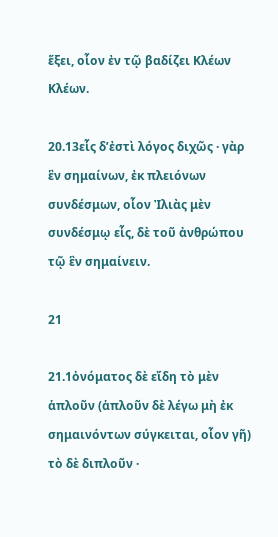ἕξει, οἷον ἐν τῷ βαδίζει Κλέων Κλέων.

20.13εἷς δ’ἐστὶ λόγος διχῶς · γὰρ ἓν σημαίνων, ἐκ πλειόνων συνδέσμων, οἷον Ἰλιὰς μὲν συνδέσμῳ εἷς, δὲ τοῦ ἀνθρώπου τῷ ἓν σημαίνειν.

21

21.1ὀνόματος δὲ εἴδη τὸ μὲν ἁπλοῦν (ἁπλοῦν δὲ λέγω μὴ ἐκ σημαινόντων σύγκειται, οἷον γῆ) τὸ δὲ διπλοῦν ·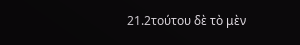21.2τούτου δὲ τὸ μὲν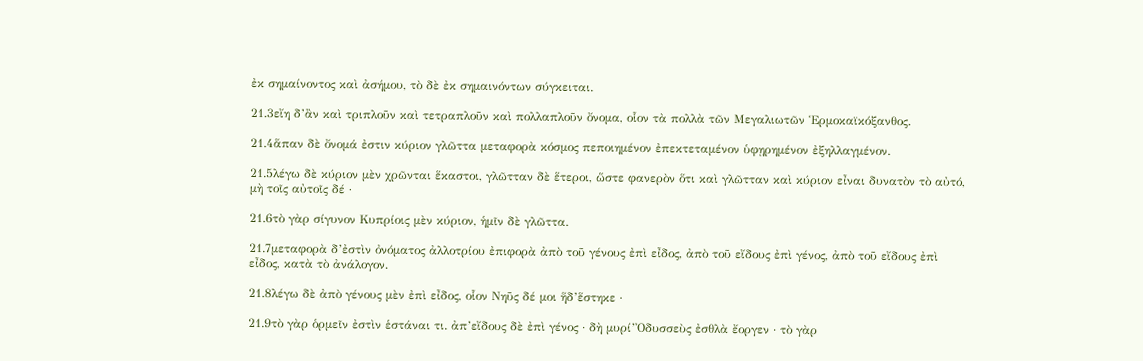ἐκ σημαίνοντος καὶ ἀσήμου, τὸ δὲ ἐκ σημαινόντων σύγκειται.

21.3εἴη δ’ἂν καὶ τριπλοῦν καὶ τετραπλοῦν καὶ πολλαπλοῦν ὄνομα, οἷον τὰ πολλὰ τῶν Μεγαλιωτῶν Ἑρμοκαϊκόξανθος.

21.4ἅπαν δὲ ὄνομά ἐστιν κύριον γλῶττα μεταφορὰ κόσμος πεποιημένον ἐπεκτεταμένον ὑφῃρημένον ἐξηλλαγμένον.

21.5λέγω δὲ κύριον μὲν χρῶνται ἕκαστοι, γλῶτταν δὲ ἕτεροι, ὥστε φανερὸν ὅτι καὶ γλῶτταν καὶ κύριον εἶναι δυνατὸν τὸ αὐτό, μὴ τοῖς αὐτοῖς δέ ·

21.6τὸ γὰρ σίγυνον Κυπρίοις μὲν κύριον, ἡμῖν δὲ γλῶττα.

21.7μεταφορὰ δ’ἐστὶν ὀνόματος ἀλλοτρίου ἐπιφορὰ ἀπὸ τοῦ γένους ἐπὶ εἶδος, ἀπὸ τοῦ εἴδους ἐπὶ γένος, ἀπὸ τοῦ εἴδους ἐπὶ εἶδος, κατὰ τὸ ἀνάλογον.

21.8λέγω δὲ ἀπὸ γένους μὲν ἐπὶ εἶδος, οἷον Νηῦς δέ μοι ἥδ’ἕστηκε ·

21.9τὸ γὰρ ὁρμεῖν ἐστὶν ἑστάναι τι. ἀπ’εἴδους δὲ ἐπὶ γένος · δὴ μυρί’Ὀδυσσεὺς ἐσθλὰ ἔοργεν · τὸ γὰρ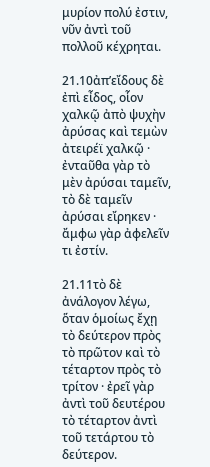μυρίον πολύ ἐστιν, νῦν ἀντὶ τοῦ πολλοῦ κέχρηται.

21.10ἀπ’εἴδους δὲ ἐπὶ εἶδος, οἷον χαλκῷ ἀπὸ ψυχὴν ἀρύσας καὶ τεμὼν ἀτειρέϊ χαλκῷ · ἐνταῦθα γὰρ τὸ μὲν ἀρύσαι ταμεῖν, τὸ δὲ ταμεῖν ἀρύσαι εἴρηκεν · ἄμφω γὰρ ἀφελεῖν τι ἐστίν.

21.11τὸ δὲ ἀνάλογον λέγω, ὅταν ὁμοίως ἔχῃ τὸ δεύτερον πρὸς τὸ πρῶτον καὶ τὸ τέταρτον πρὸς τὸ τρίτον · ἐρεῖ γὰρ ἀντὶ τοῦ δευτέρου τὸ τέταρτον ἀντὶ τοῦ τετάρτου τὸ δεύτερον.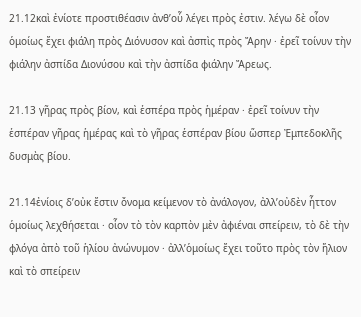21.12καὶ ἐνίοτε προστιθέασιν ἀνθ’οὗ λέγει πρὸς ἐστιν. λέγω δὲ οἷον ὁμοίως ἔχει φιάλη πρὸς Διόνυσον καὶ ἀσπὶς πρὸς Ἄρην · ἐρεῖ τοίνυν τὴν φιάλην ἀσπίδα Διονύσου καὶ τὴν ἀσπίδα φιάλην Ἄρεως.

21.13 γῆρας πρὸς βίον, καὶ ἑσπέρα πρὸς ἡμέραν · ἐρεῖ τοίνυν τὴν ἑσπέραν γῆρας ἡμέρας καὶ τὸ γῆρας ἑσπέραν βίου ὥσπερ Ἐμπεδοκλῆς δυσμὰς βίου.

21.14ἐνίοις δ’οὐκ ἔστιν ὄνομα κείμενον τὸ ἀνάλογον, ἀλλ’οὐδὲν ἧττον ὁμοίως λεχθήσεται · οἷον τὸ τὸν καρπὸν μὲν ἀφιέναι σπείρειν, τὸ δὲ τὴν φλόγα ἀπὸ τοῦ ἡλίου ἀνώνυμον · ἀλλ’ὁμοίως ἔχει τοῦτο πρὸς τὸν ἥλιον καὶ τὸ σπείρειν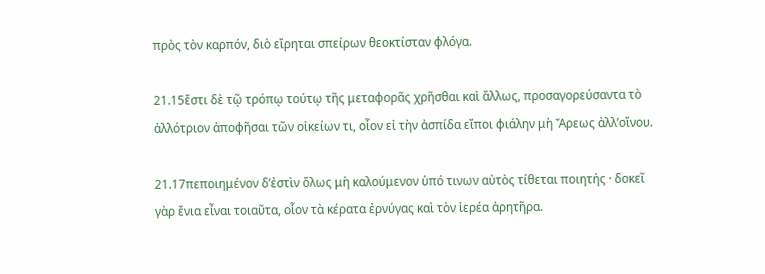πρὸς τὸν καρπόν, διὸ εἴρηται σπείρων θεοκτίσταν φλόγα.

21.15ἔστι δὲ τῷ τρόπῳ τούτῳ τῆς μεταφορᾶς χρῆσθαι καὶ ἄλλως, προσαγορεύσαντα τὸ ἀλλότριον ἀποφῆσαι τῶν οἰκείων τι, οἷον εἰ τὴν ἀσπίδα εἴποι φιάλην μὴ Ἄρεως ἀλλ’οἴνου.

21.17πεποιημένον δ’ἐστὶν ὅλως μὴ καλούμενον ὑπό τινων αὐτὸς τίθεται ποιητής · δοκεῖ γὰρ ἔνια εἶναι τοιαῦτα, οἷον τὰ κέρατα ἐρνύγας καὶ τὸν ἱερέα ἀρητῆρα.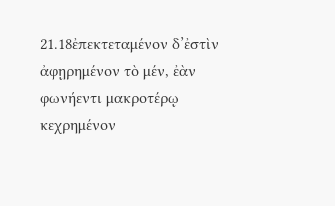21.18ἐπεκτεταμένον δ’ἐστὶν ἀφῃρημένον τὸ μέν, ἐὰν φωνήεντι μακροτέρῳ κεχρημένον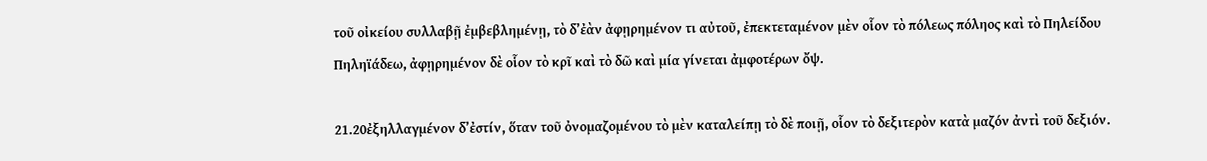τοῦ οἰκείου συλλαβῇ ἐμβεβλημένῃ, τὸ δ’ἐὰν ἀφῃρημένον τι αὐτοῦ, ἐπεκτεταμένον μὲν οἷον τὸ πόλεως πόληος καὶ τὸ Πηλείδου Πηληϊάδεω, ἀφῃρημένον δὲ οἷον τὸ κρῖ καὶ τὸ δῶ καὶ μία γίνεται ἀμφοτέρων ὄψ.

21.20ἐξηλλαγμένον δ’ἐστίν, ὅταν τοῦ ὀνομαζομένου τὸ μὲν καταλείπῃ τὸ δὲ ποιῇ, οἷον τὸ δεξιτερὸν κατὰ μαζόν ἀντὶ τοῦ δεξιόν.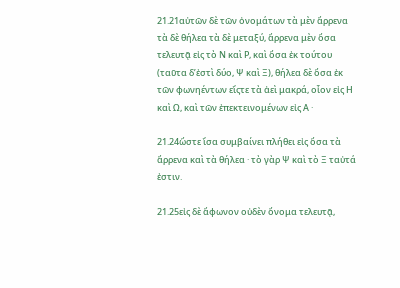21.21αὐτῶν δὲ τῶν ὀνομάτων τὰ μὲν ἄρρενα τὰ δὲ θήλεα τὰ δὲ μεταξύ, ἄρρενα μὲν ὅσα τελευτᾷ εἰς τὸ Ν καὶ Ρ, καὶ ὅσα ἐκ τούτου (ταῦτα δ’ἐστὶ δύο, Ψ καὶ Ξ), θήλεα δὲ ὅσα ἐκ τῶν φωνηέντων εἴςτε τὰ ἀεὶ μακρά, οἷον εἰς Η καὶ Ω, καὶ τῶν ἐπεκτεινομένων εἰς Α ·

21.24ὥστε ἴσα συμβαίνει πλήθει εἰς ὅσα τὰ ἄρρενα καὶ τὰ θήλεα · τὸ γὰρ Ψ καὶ τὸ Ξ ταὐτά ἐστιν.

21.25εἰς δὲ ἄφωνον οὐδὲν ὄνομα τελευτᾷ,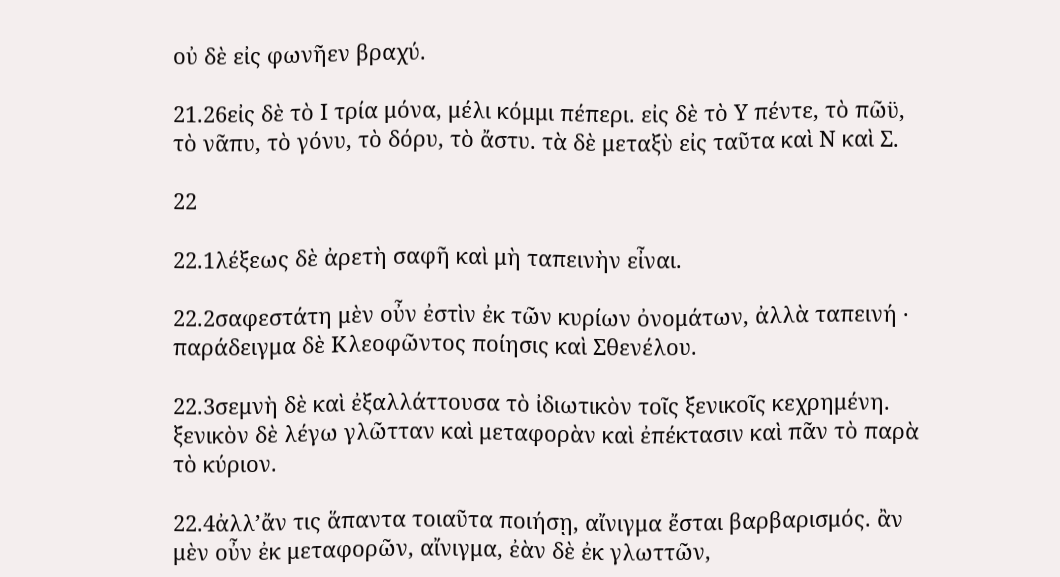οὐ δὲ εἰς φωνῆεν βραχύ.

21.26εἰς δὲ τὸ Ι τρία μόνα, μέλι κόμμι πέπερι. εἰς δὲ τὸ Υ πέντε, τὸ πῶϋ, τὸ νᾶπυ, τὸ γόνυ, τὸ δόρυ, τὸ ἄστυ. τὰ δὲ μεταξὺ εἰς ταῦτα καὶ Ν καὶ Σ.

22

22.1λέξεως δὲ ἀρετὴ σαφῆ καὶ μὴ ταπεινὴν εἶναι.

22.2σαφεστάτη μὲν οὖν ἐστὶν ἐκ τῶν κυρίων ὀνομάτων, ἀλλὰ ταπεινή · παράδειγμα δὲ Κλεοφῶντος ποίησις καὶ Σθενέλου.

22.3σεμνὴ δὲ καὶ ἐξαλλάττουσα τὸ ἰδιωτικὸν τοῖς ξενικοῖς κεχρημένη. ξενικὸν δὲ λέγω γλῶτταν καὶ μεταφορὰν καὶ ἐπέκτασιν καὶ πᾶν τὸ παρὰ τὸ κύριον.

22.4ἀλλ’ἄν τις ἅπαντα τοιαῦτα ποιήσῃ, αἴνιγμα ἔσται βαρβαρισμός. ἂν μὲν οὖν ἐκ μεταφορῶν, αἴνιγμα, ἐὰν δὲ ἐκ γλωττῶν,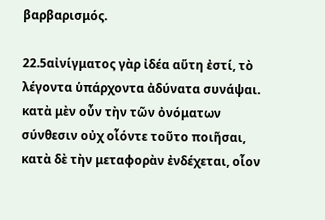βαρβαρισμός.

22.5αἰνίγματος γὰρ ἰδέα αὕτη ἐστί, τὸ λέγοντα ὑπάρχοντα ἀδύνατα συνάψαι. κατὰ μὲν οὖν τὴν τῶν ὀνόματων σύνθεσιν οὐχ οἷόντε τοῦτο ποιῆσαι, κατὰ δὲ τὴν μεταφορὰν ἐνδέχεται, οἷον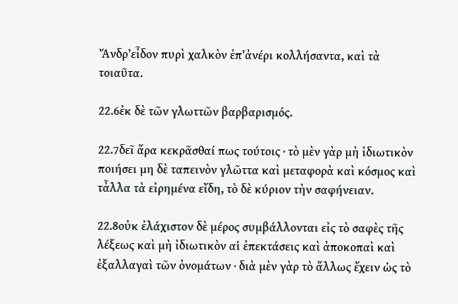Ἄνδρ’εἶδον πυρὶ χαλκὸν ἐπ’ἀνέρι κολλήσαντα, καὶ τὰ τοιαῦτα.

22.6ἐκ δὲ τῶν γλωττῶν βαρβαρισμός.

22.7δεῖ ἄρα κεκρᾶσθαί πως τούτοις · τὸ μὲν γὰρ μὴ ἰδιωτικὸν ποιήσει μη δὲ ταπεινὸν γλῶττα καὶ μεταφορὰ καὶ κόσμος καὶ τἆλλα τὰ εἰρημένα εἴδη, τὸ δὲ κύριον τὴν σαφήνειαν.

22.8οὐκ ἐλάχιστον δὲ μέρος συμβάλλονται εἰς τὸ σαφὲς τῆς λέξεως καὶ μὴ ἰδιωτικὸν αἱ ἐπεκτάσεις καὶ ἀποκοπαὶ καὶ ἐξαλλαγαὶ τῶν ὀνομάτων · διὰ μὲν γὰρ τὸ ἄλλως ἔχειν ὡς τὸ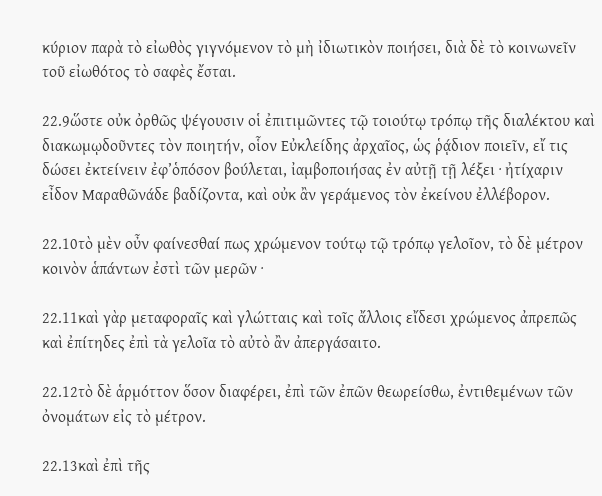κύριον παρὰ τὸ εἰωθὸς γιγνόμενον τὸ μὴ ἰδιωτικὸν ποιήσει, διὰ δὲ τὸ κοινωνεῖν τοῦ εἰωθότος τὸ σαφὲς ἔσται.

22.9ὥστε οὐκ ὀρθῶς ψέγουσιν οἱ ἐπιτιμῶντες τῷ τοιούτῳ τρόπῳ τῆς διαλέκτου καὶ διακωμῳδοῦντες τὸν ποιητήν, οἷον Εὐκλείδης ἀρχαῖος, ὡς ῥᾴδιον ποιεῖν, εἴ τις δώσει ἐκτείνειν ἐφ’ὁπόσον βούλεται, ἰαμβοποιήσας ἐν αὐτῇ τῇ λέξει · ἠτίχαριν εἶδον Μαραθῶνάδε βαδίζοντα, καὶ οὐκ ἂν γεράμενος τὸν ἐκείνου ἐλλέβορον.

22.10τὸ μὲν οὖν φαίνεσθαί πως χρώμενον τούτῳ τῷ τρόπῳ γελοῖον, τὸ δὲ μέτρον κοινὸν ἁπάντων ἐστὶ τῶν μερῶν ·

22.11καὶ γὰρ μεταφοραῖς καὶ γλώτταις καὶ τοῖς ἄλλοις εἴδεσι χρώμενος ἀπρεπῶς καὶ ἐπίτηδες ἐπὶ τὰ γελοῖα τὸ αὐτὸ ἂν ἀπεργάσαιτο.

22.12τὸ δὲ ἁρμόττον ὅσον διαφέρει, ἐπὶ τῶν ἐπῶν θεωρείσθω, ἐντιθεμένων τῶν ὀνομάτων εἰς τὸ μέτρον.

22.13καὶ ἐπὶ τῆς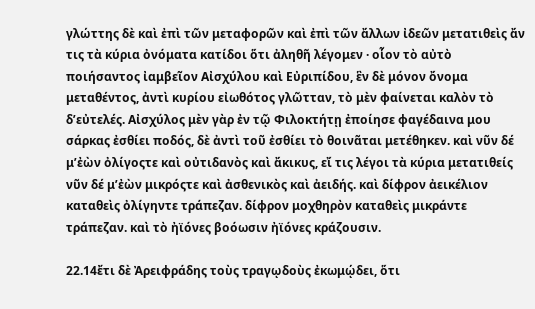γλώττης δὲ καὶ ἐπὶ τῶν μεταφορῶν καὶ ἐπὶ τῶν ἄλλων ἰδεῶν μετατιθεὶς ἄν τις τὰ κύρια ὀνόματα κατίδοι ὅτι ἀληθῆ λέγομεν · οἷον τὸ αὐτὸ ποιήσαντος ἰαμβεῖον Αἰσχύλου καὶ Εὐριπίδου, ἓν δὲ μόνον ὄνομα μεταθέντος, ἀντὶ κυρίου εἰωθότος γλῶτταν, τὸ μὲν φαίνεται καλὸν τὸ δ’εὐτελές. Αἰσχύλος μὲν γὰρ ἐν τῷ Φιλοκτήτῃ ἐποίησε φαγέδαινα μου σάρκας ἐσθίει ποδός, δὲ ἀντὶ τοῦ ἐσθίει τὸ θοινᾶται μετέθηκεν. καὶ νῦν δέ μ’ἐὼν ὀλίγοςτε καὶ οὐτιδανὸς καὶ ἄκικυς, εἴ τις λέγοι τὰ κύρια μετατιθείς νῦν δέ μ’ἐὼν μικρόςτε καὶ ἀσθενικὸς καὶ ἀειδής. καὶ δίφρον ἀεικέλιον καταθεὶς ὀλίγηντε τράπεζαν. δίφρον μοχθηρὸν καταθεὶς μικράντε τράπεζαν. καὶ τὸ ἠϊόνες βοόωσιν ἠϊόνες κράζουσιν.

22.14ἔτι δὲ Ἀρειφράδης τοὺς τραγῳδοὺς ἐκωμῴδει, ὅτι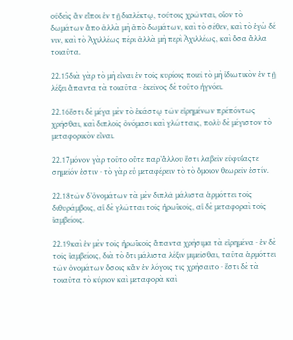οὐδεὶς ἂν εἴποι ἐν τῇ διαλέκτῳ, τούτοις χρῶνται, οἷον τὸ δωμάτων ἄπο ἀλλὰ μὴ ἀπὸ δωμάτων, καὶ τὸ σέθεν, καὶ τὸ ἐγὼ δέ νιν, καὶ τὸ Ἀχιλλέως πέρι ἀλλὰ μὴ περὶ Ἀχιλλέως, καὶ ὅσα ἄλλα τοιαῦτα.

22.15διὰ γὰρ τὸ μὴ εἶναι ἐν τοῖς κυρίοις ποιεῖ τὸ μὴ ἰδιωτικὸν ἐν τῇ λέξει ἅπαντα τὰ τοιαῦτα · ἐκεῖνος δὲ τοῦτο ἠγνόει.

22.16ἔστι δὲ μέγα μὲν τὸ ἑκάστῳ τῶν εἰρημένων πρέπόντως χρῆσθαι, καὶ διπλοῖς ὀνόμασι καὶ γλώτταις, πολὺ δὲ μέγιστον τὸ μεταφορικὸν εἶναι.

22.17μόνον γὰρ τοῦτο οὔτε παρ’ἄλλου ἔστι λαβεῖν εὐφυΐαςτε σημεῖόν ἐστιν · τὸ γὰρ εὖ μεταφέρειν τὸ τὸ ὅμοιον θεωρεῖν ἐστίν.

22.18τῶν δ’ὀνομάτων τὰ μὲν διπλᾶ μάλιστα ἁρμόττει τοῖς διθυράμβοις, αἱ δὲ γλῶτται τοῖς ἡρωϊκοῖς, αἱ δὲ μεταφοραὶ τοῖς ἰαμβείοις.

22.19καὶ ἐν μὲν τοῖς ἡρωϊκοῖς ἅπαντα χρήσιμα τὰ εἰρημένα · ἐν δὲ τοῖς ἰαμβείοις, διὰ τὸ ὅτι μάλιστα λέξιν μιμεῖσθαι, ταῦτα ἁρμόττει τῶν ὀνομάτων ὅσοις κἂν ἐν λόγοις τις χρήσαιτο · ἔστι δὲ τὰ τοιαῦτα τὸ κύριον καὶ μεταφορὰ καὶ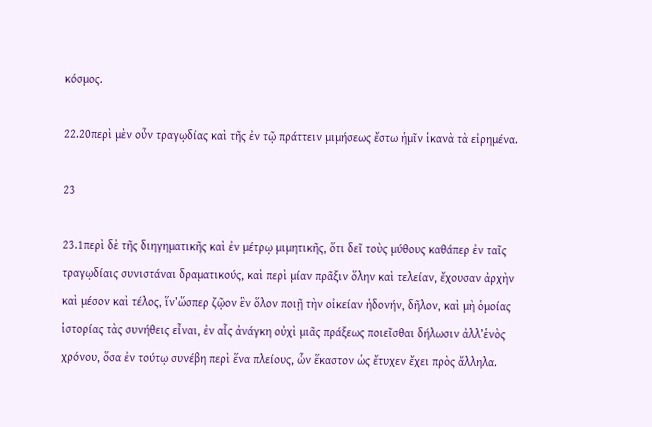κόσμος.

22.20περὶ μὲν οὖν τραγῳδίας καὶ τῆς ἐν τῷ πράττειν μιμήσεως ἔστω ἡμῖν ἱκανὰ τὰ εἰρημένα.

23

23.1περὶ δὲ τῆς διηγηματικῆς καὶ ἐν μέτρῳ μιμητικῆς, ὅτι δεῖ τοὺς μύθους καθάπερ ἐν ταῖς τραγῳδίαις συνιστάναι δραματικούς, καὶ περὶ μίαν πρᾶξιν ὅλην καὶ τελείαν, ἔχουσαν ἀρχὴν καὶ μέσον καὶ τέλος, ἵν’ὥσπερ ζῷον ἓν ὅλον ποιῇ τὴν οἰκείαν ἡδονήν, δῆλον, καὶ μὴ ὁμοίας ἱστορίας τὰς συνήθεις εἶναι, ἐν αἷς ἀνάγκη οὐχὶ μιᾶς πράξεως ποιεῖσθαι δήλωσιν ἀλλ’ἑνὸς χρόνου, ὅσα ἐν τούτῳ συνέβη περὶ ἕνα πλείους, ὧν ἕκαστον ὡς ἔτυχεν ἔχει πρὸς ἄλληλα.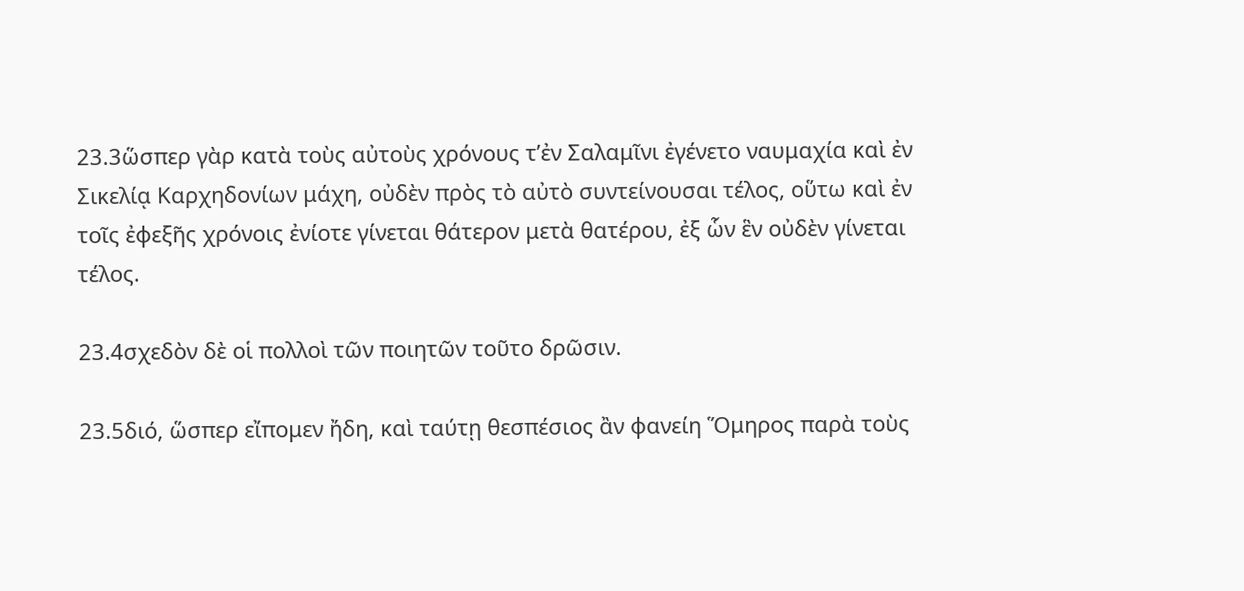23.3ὥσπερ γὰρ κατὰ τοὺς αὐτοὺς χρόνους τ’ἐν Σαλαμῖνι ἐγένετο ναυμαχία καὶ ἐν Σικελίᾳ Καρχηδονίων μάχη, οὐδὲν πρὸς τὸ αὐτὸ συντείνουσαι τέλος, οὕτω καὶ ἐν τοῖς ἐφεξῆς χρόνοις ἐνίοτε γίνεται θάτερον μετὰ θατέρου, ἐξ ὧν ἓν οὐδὲν γίνεται τέλος.

23.4σχεδὸν δὲ οἱ πολλοὶ τῶν ποιητῶν τοῦτο δρῶσιν.

23.5διό, ὥσπερ εἴπομεν ἤδη, καὶ ταύτῃ θεσπέσιος ἂν φανείη Ὅμηρος παρὰ τοὺς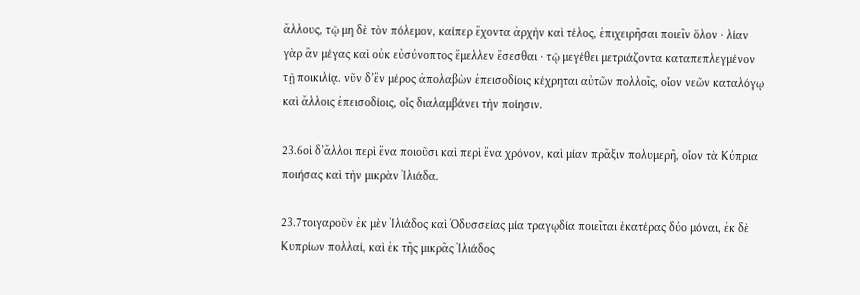ἄλλους, τῷ μη δὲ τὸν πόλεμον, καίπερ ἔχοντα ἀρχὴν καὶ τέλος, ἐπιχειρῆσαι ποιεῖν ὅλον · λίαν γὰρ ἂν μέγας καὶ οὐκ εὐσύνοπτος ἔμελλεν ἔσεσθαι · τῷ μεγέθει μετριάζοντα καταπεπλεγμένον τῇ ποικιλίᾳ. νῦν δ’ἓν μέρος ἀπολαβὼν ἐπεισοδίοις κέχρηται αὐτῶν πολλοῖς, οἷον νεῶν καταλόγῳ καὶ ἄλλοις ἐπεισοδίοις, οἷς διαλαμβάνει τὴν ποίησιν.

23.6οἱ δ’ἄλλοι περὶ ἕνα ποιοῦσι καὶ περὶ ἕνα χρόνον, καὶ μίαν πρᾶξιν πολυμερῆ, οἷον τὰ Κύπρια ποιήσας καὶ τὴν μικρὰν Ἰλιάδα.

23.7τοιγαροῦν ἐκ μὲν Ἰλιάδος καὶ Ὀδυσσείας μία τραγῳδία ποιεῖται ἑκατέρας δύο μόναι, ἐκ δὲ Κυπρίων πολλαί, καὶ ἐκ τῆς μικρᾶς Ἰλιάδος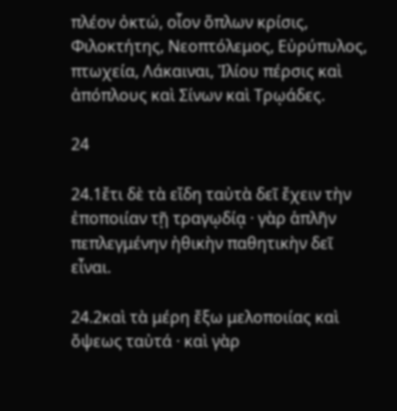πλέον ὀκτώ, οἷον ὅπλων κρίσις, Φιλοκτήτης, Νεοπτόλεμος, Εὐρύπυλος, πτωχεία, Λάκαιναι, Ἰλίου πέρσις καὶ ἀπόπλους καὶ Σίνων καὶ Τρῳάδες.

24

24.1ἔτι δὲ τὰ εἴδη ταὐτὰ δεῖ ἔχειν τὴν ἐποποιίαν τῇ τραγῳδίᾳ · γὰρ ἁπλῆν πεπλεγμένην ἠθικὴν παθητικὴν δεῖ εἶναι.

24.2καὶ τὰ μέρη ἔξω μελοποιίας καὶ ὄψεως ταὐτά · καὶ γὰρ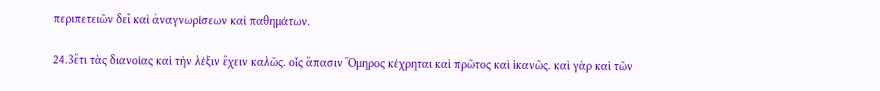περιπετειῶν δεῖ καὶ ἀναγνωρίσεων καὶ παθημάτων.

24.3ἔτι τὰς διανοίας καὶ τὴν λέξιν ἔχειν καλῶς. οἷς ἅπασιν Ὅμηρος κέχρηται καὶ πρῶτος καὶ ἱκανῶς. καὶ γὰρ καὶ τῶν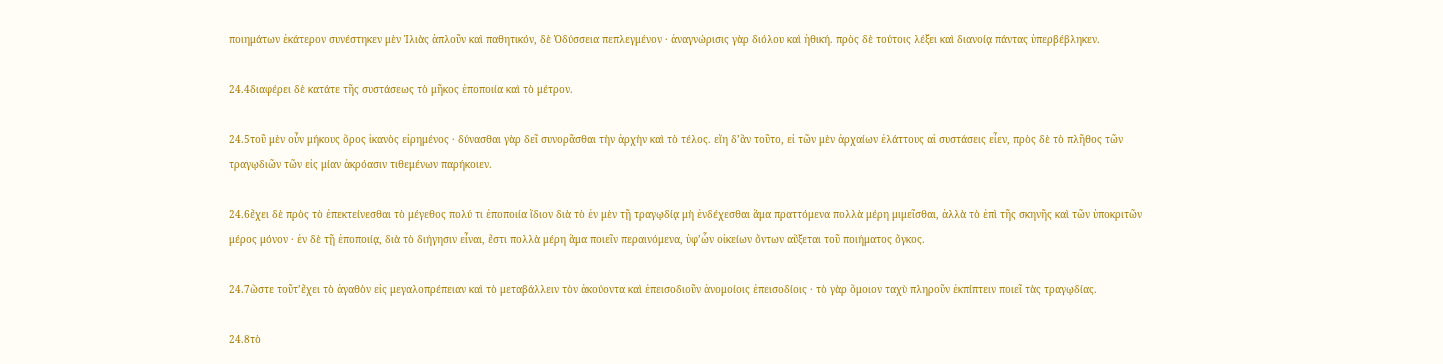ποιημάτων ἑκάτερον συνέστηκεν μὲν Ἰλιὰς ἁπλοῦν καὶ παθητικόν, δὲ Ὀδύσσεια πεπλεγμένον · ἀναγνώρισις γὰρ διόλου καὶ ἠθική. πρὸς δὲ τούτοις λέξει καὶ διανοίᾳ πάντας ὑπερβέβληκεν.

24.4διαφέρει δὲ κατάτε τῆς συστάσεως τὸ μῆκος ἐποποιία καὶ τὸ μέτρον.

24.5τοῦ μὲν οὖν μήκους ὅρος ἱκανὸς εἰρημένος · δύνασθαι γὰρ δεῖ συνορᾶσθαι τὴν ἀρχὴν καὶ τὸ τέλος. εἴη δ’ἂν τοῦτο, εἰ τῶν μὲν ἀρχαίων ἐλάττους αἱ συστάσεις εἶεν, πρὸς δὲ τὸ πλῆθος τῶν τραγῳδιῶν τῶν εἰς μίαν ἀκρόασιν τιθεμένων παρήκοιεν.

24.6ἔχει δὲ πρὸς τὸ ἐπεκτείνεσθαι τὸ μέγεθος πολύ τι ἐποποιία ἴδιον διὰ τὸ ἐν μὲν τῇ τραγῳδίᾳ μὴ ἐνδέχεσθαι ἅμα πραττόμενα πολλὰ μέρη μιμεῖσθαι, ἀλλὰ τὸ ἐπὶ τῆς σκηνῆς καὶ τῶν ὑποκριτῶν μέρος μόνον · ἐν δὲ τῇ ἐποποιίᾳ, διὰ τὸ διήγησιν εἶναι, ἔστι πολλὰ μέρη ἅμα ποιεῖν περαινόμενα, ὑφ’ὧν οἰκείων ὄντων αὔξεται τοῦ ποιήματος ὄγκος.

24.7ὥστε τοῦτ’ἔχει τὸ ἀγαθὸν εἰς μεγαλοπρέπειαν καὶ τὸ μεταβάλλειν τὸν ἀκούοντα καὶ ἐπεισοδιοῦν ἀνομοίοις ἐπεισοδίοις · τὸ γὰρ ὅμοιον ταχὺ πληροῦν ἐκπίπτειν ποιεῖ τὰς τραγῳδίας.

24.8τὸ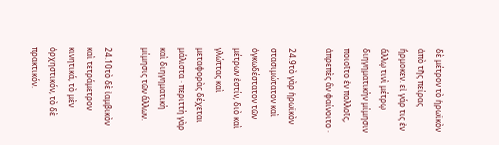δὲ μέτρον τὸ ἡρωϊκὸν ἀπὸ τῆς πείρας ἥρμοκεν. εἰ γάρ τις ἐν ἄλλῳ τινὶ μέτρῳ διηγηματικὴν μίμησιν ποιοῖτο ἐν πολλοῖς, ἀπρεπὲς ἂν φαίνοιτο ·

24.9τὸ γὰρ ἡρωϊκὸν στασιμώτατον καὶ ὀγκωδέστατον τῶν μέτρων ἐστίν, διὸ καὶ γλώττας καὶ μεταφορὰς δέχεται μάλιστα · περιττὴ γὰρ καὶ διηγηματικὴ μίμησις τῶν ἄλλων.

24.10τὸ δὲ ἰαμβικὸν καὶ τετράμετρον κινητικά, τὸ μὲν ὀρχηστικόν, τὸ δὲ πρακτικόν.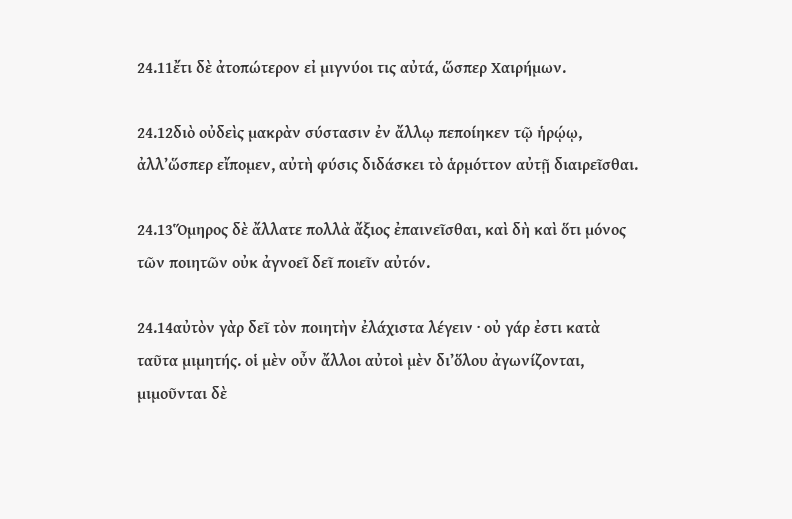24.11ἔτι δὲ ἀτοπώτερον εἰ μιγνύοι τις αὐτά, ὥσπερ Χαιρήμων.

24.12διὸ οὐδεὶς μακρὰν σύστασιν ἐν ἄλλῳ πεποίηκεν τῷ ἡρῴῳ, ἀλλ’ὥσπερ εἴπομεν, αὐτὴ φύσις διδάσκει τὸ ἁρμόττον αὐτῇ διαιρεῖσθαι.

24.13Ὅμηρος δὲ ἄλλατε πολλὰ ἄξιος ἐπαινεῖσθαι, καὶ δὴ καὶ ὅτι μόνος τῶν ποιητῶν οὐκ ἀγνοεῖ δεῖ ποιεῖν αὐτόν.

24.14αὐτὸν γὰρ δεῖ τὸν ποιητὴν ἐλάχιστα λέγειν · οὐ γάρ ἐστι κατὰ ταῦτα μιμητής. οἱ μὲν οὖν ἄλλοι αὐτοὶ μὲν δι’ὅλου ἀγωνίζονται, μιμοῦνται δὲ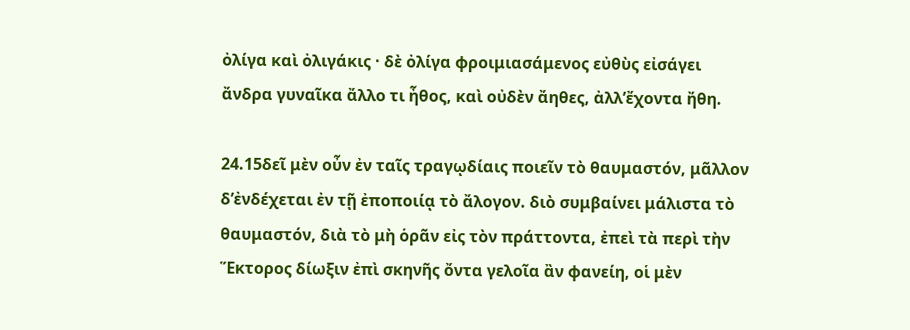ὀλίγα καὶ ὀλιγάκις · δὲ ὀλίγα φροιμιασάμενος εὐθὺς εἰσάγει ἄνδρα γυναῖκα ἄλλο τι ἦθος, καὶ οὐδὲν ἄηθες, ἀλλ’ἔχοντα ἤθη.

24.15δεῖ μὲν οὖν ἐν ταῖς τραγῳδίαις ποιεῖν τὸ θαυμαστόν, μᾶλλον δ’ἐνδέχεται ἐν τῇ ἐποποιίᾳ τὸ ἄλογον. διὸ συμβαίνει μάλιστα τὸ θαυμαστόν, διὰ τὸ μὴ ὁρᾶν εἰς τὸν πράττοντα, ἐπεὶ τὰ περὶ τὴν Ἕκτορος δίωξιν ἐπὶ σκηνῆς ὄντα γελοῖα ἂν φανείη, οἱ μὲν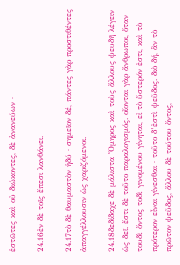ἑστῶτες καὶ οὐ διώκοντες, δὲ ἀνανεύων ·

24.16ἐν δὲ τοῖς ἔπεσι λανθάνει.

24.17τὸ δὲ θαυμαστὸν ἡδύ · σημεῖον δέ, πάντες γὰρ προστιθέντες ἀπαγγέλλουσιν ὡς χαριζόμενοι.

24.18δεδίδαχε δὲ μάλιστα Ὅμηρος καὶ τοὺς ἄλλους ψευδῆ λέγειν ὡς δεῖ. ἔστι δὲ τοῦτο παραλογισμός. οἴονται γὰρ ἄνθρωποι, ὅταν τουδὶ ὄντος τοδὶ γινομένου γίνηται, εἰ τὸ ὕστερόν ἐστι, καὶ τὸ πρότερον εἶναι γίνεσθαι · τοῦτο δ’ἐστὶ ψεῦδος. διὸ δή, ἂν τὸ πρῶτον ψεῦδος, ἄλλου δὲ τούτου ὄντος,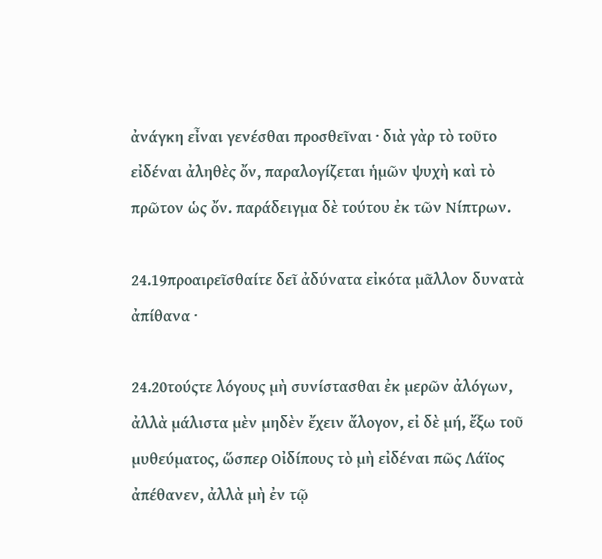ἀνάγκη εἶναι γενέσθαι προσθεῖναι · διὰ γὰρ τὸ τοῦτο εἰδέναι ἀληθὲς ὄν, παραλογίζεται ἡμῶν ψυχὴ καὶ τὸ πρῶτον ὡς ὄν. παράδειγμα δὲ τούτου ἐκ τῶν Νίπτρων.

24.19προαιρεῖσθαίτε δεῖ ἀδύνατα εἰκότα μᾶλλον δυνατὰ ἀπίθανα ·

24.20τούςτε λόγους μὴ συνίστασθαι ἐκ μερῶν ἀλόγων, ἀλλὰ μάλιστα μὲν μηδὲν ἔχειν ἄλογον, εἰ δὲ μή, ἔξω τοῦ μυθεύματος, ὥσπερ Οἰδίπους τὸ μὴ εἰδέναι πῶς Λάϊος ἀπέθανεν, ἀλλὰ μὴ ἐν τῷ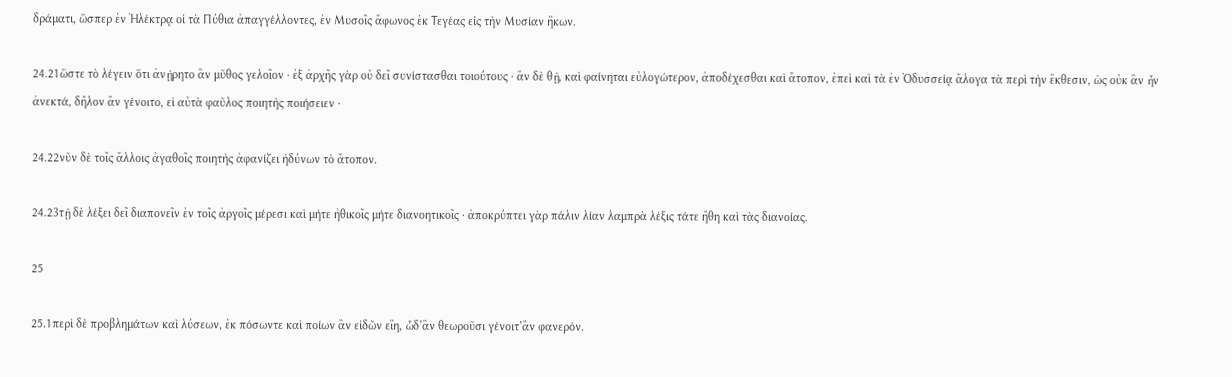δράματι, ὥσπερ ἐν Ἠλέκτρᾳ οἱ τὰ Πύθια ἀπαγγέλλοντες, ἐν Μυσοῖς ἄφωνος ἐκ Τεγέας εἰς τὴν Μυσίαν ἥκων.

24.21ὥστε τὸ λέγειν ὅτι ἀνῄρητο ἂν μῦθος γελοῖον · ἐξ ἀρχῆς γὰρ οὐ δεῖ συνίστασθαι τοιούτους · ἂν δὲ θῇ, καὶ φαίνηται εὐλογώτερον, ἀποδέχεσθαι καὶ ἄτοπον, ἐπεὶ καὶ τὰ ἐν Ὀδυσσείᾳ ἄλογα τὰ περὶ τὴν ἔκθεσιν, ὡς οὐκ ἂν ἦν ἀνεκτά, δῆλον ἂν γένοιτο, εἰ αὐτὰ φαῦλος ποιητὴς ποιήσειεν ·

24.22νῦν δὲ τοῖς ἄλλοις ἀγαθοῖς ποιητὴς ἀφανίζει ἡδύνων τὸ ἄτοπον.

24.23τῇ δὲ λέξει δεῖ διαπονεῖν ἐν τοῖς ἀργοῖς μέρεσι καὶ μήτε ἠθικοῖς μήτε διανοητικοῖς · ἀποκρύπτει γὰρ πάλιν λίαν λαμπρὰ λέξις τάτε ἤθη καὶ τὰς διανοίας.

25

25.1περὶ δὲ προβλημάτων καὶ λύσεων, ἐκ πόσωντε καὶ ποίων ἂν εἰδῶν εἴη, ὧδ’ἂν θεωροῦσι γένοιτ’ἂν φανερόν.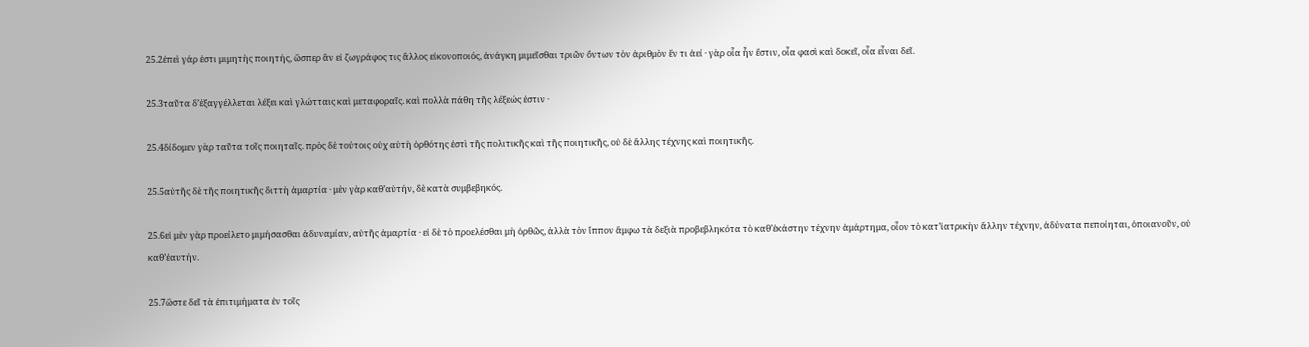25.2ἐπεὶ γάρ ἐστι μιμητὴς ποιητής, ὥσπερ ἂν εἰ ζωγράφος τις ἄλλος εἰκονοποιός, ἀνάγκη μιμεῖσθαι τριῶν ὄντων τὸν ἀριθμὸν ἕν τι ἀεί · γὰρ οἷα ἦν ἔστιν, οἷα φασὶ καὶ δοκεῖ, οἷα εἶναι δεῖ.

25.3ταῦτα δ’ἐξαγγέλλεται λέξει καὶ γλώτταις καὶ μεταφοραῖς. καὶ πολλὰ πάθη τῆς λέξεώς ἐστιν ·

25.4δίδομεν γὰρ ταῦτα τοῖς ποιηταῖς. πρὸς δὲ τούτοις οὐχ αὐτὴ ὀρθότης ἐστὶ τῆς πολιτικῆς καὶ τῆς ποιητικῆς, οὐ δὲ ἄλλης τέχνης καὶ ποιητικῆς.

25.5αὐτῆς δὲ τῆς ποιητικῆς διττὴ ἁμαρτία · μὲν γὰρ καθ’αὑτήν, δὲ κατὰ συμβεβηκός.

25.6εἰ μὲν γὰρ προείλετο μιμήσασθαι ἀδυναμίαν, αὐτῆς ἁμαρτία · εἰ δὲ τὸ προελέσθαι μὴ ὀρθῶς, ἀλλὰ τὸν ἵππον ἄμφω τὰ δεξιὰ προβεβληκότα τὸ καθ’ἑκάστην τέχνην ἁμάρτημα, οἷον τὸ κατ’ἰατρικὴν ἄλλην τέχνην, ἀδύνατα πεποίηται, ὁποιανοῦν, οὐ καθ’ἑαυτήν.

25.7ὥστε δεῖ τὰ ἐπιτιμήματα ἐν τοῖς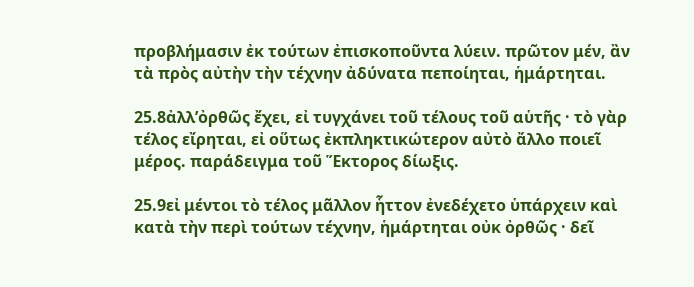προβλήμασιν ἐκ τούτων ἐπισκοποῦντα λύειν. πρῶτον μέν, ἂν τὰ πρὸς αὐτὴν τὴν τέχνην ἀδύνατα πεποίηται, ἡμάρτηται.

25.8ἀλλ’ὀρθῶς ἔχει, εἰ τυγχάνει τοῦ τέλους τοῦ αὑτῆς · τὸ γὰρ τέλος εἴρηται, εἰ οὕτως ἐκπληκτικώτερον αὐτὸ ἄλλο ποιεῖ μέρος. παράδειγμα τοῦ Ἕκτορος δίωξις.

25.9εἰ μέντοι τὸ τέλος μᾶλλον ἧττον ἐνεδέχετο ὑπάρχειν καὶ κατὰ τὴν περὶ τούτων τέχνην, ἡμάρτηται οὐκ ὀρθῶς · δεῖ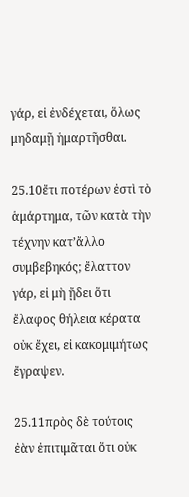γάρ, εἰ ἐνδέχεται, ὅλως μηδαμῇ ἡμαρτῆσθαι.

25.10ἔτι ποτέρων ἐστὶ τὸ ἁμάρτημα, τῶν κατὰ τὴν τέχνην κατ’ἄλλο συμβεβηκός; ἔλαττον γάρ, εἰ μὴ ᾔδει ὅτι ἔλαφος θήλεια κέρατα οὐκ ἔχει, εἰ κακομιμήτως ἔγραψεν.

25.11πρὸς δὲ τούτοις ἐὰν ἐπιτιμᾶται ὅτι οὐκ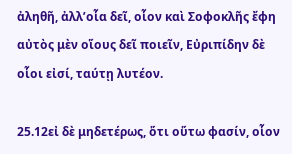ἀληθῆ, ἀλλ’οἷα δεῖ, οἷον καὶ Σοφοκλῆς ἔφη αὐτὸς μὲν οἵους δεῖ ποιεῖν, Εὐριπίδην δὲ οἷοι εἰσί, ταύτῃ λυτέον.

25.12εἰ δὲ μηδετέρως, ὅτι οὕτω φασίν, οἷον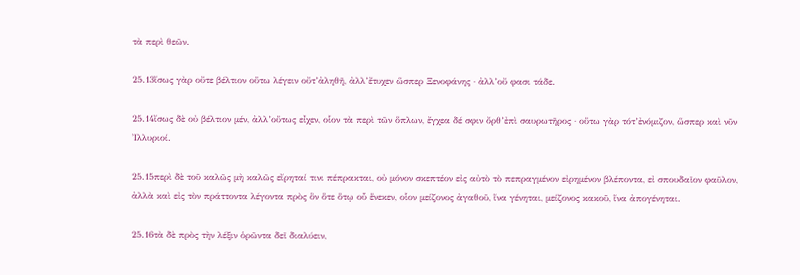τὰ περὶ θεῶν.

25.13ἴσως γὰρ οὔτε βέλτιον οὕτω λέγειν οὔτ’ἀληθῆ, ἀλλ’ἔτυχεν ὥσπερ Ξενοφάνης · ἀλλ’οὔ φασι τάδε.

25.14ἴσως δὲ οὐ βέλτιον μέν, ἀλλ’οὕτως εἶχεν, οἷον τὰ περὶ τῶν ὅπλων, ἔγχεα δέ σφιν ὄρθ’ἐπὶ σαυρωτῆρος · οὕτω γὰρ τότ’ἐνόμιζον, ὥσπερ καὶ νῦν Ἰλλυριοί.

25.15περὶ δὲ τοῦ καλῶς μὴ καλῶς εἴρηταί τινι πέπρακται, οὐ μόνον σκεπτέον εἰς αὐτὸ τὸ πεπραγμένον εἰρημένον βλέποντα, εἰ σπουδαῖον φαῦλον, ἀλλὰ καὶ εἰς τὸν πράττοντα λέγοντα πρὸς ὃν ὅτε ὅτῳ οὗ ἕνεκεν, οἷον μείζονος ἀγαθοῦ, ἵνα γένηται, μείζονος κακοῦ, ἵνα ἀπογένηται.

25.16τὰ δὲ πρὸς τὴν λέξιν ὁρῶντα δεῖ διαλύειν,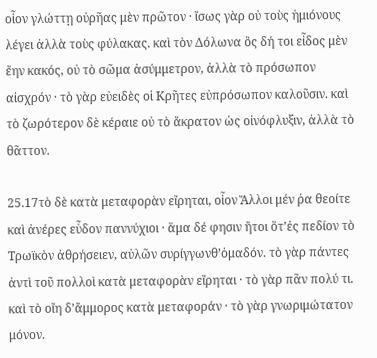οἷον γλώττῃ οὐρῆας μὲν πρῶτον · ἴσως γὰρ οὐ τοὺς ἡμιόνους λέγει ἀλλὰ τοὺς φύλακας. καὶ τὸν Δόλωνα ὃς δή τοι εἶδος μὲν ἔην κακός, οὐ τὸ σῶμα ἀσύμμετρον, ἀλλὰ τὸ πρόσωπον αἰσχρόν · τὸ γὰρ εὐειδὲς οἱ Κρῆτες εὐπρόσωπον καλοῦσιν. καὶ τὸ ζωρότερον δὲ κέραιε οὐ τὸ ἄκρατον ὡς οἰνόφλυξιν, ἀλλὰ τὸ θᾶττον.

25.17τὸ δὲ κατὰ μεταφορὰν εἴρηται, οἷον Ἄλλοι μέν ῥα θεοίτε καὶ ἀνέρες εὗδον παννύχιοι · ἅμα δέ φησιν ἤτοι ὅτ’ἐς πεδίον τὸ Τρωϊκὸν ἀθρήσειεν, αὐλῶν συρίγγωνθ’ὁμαδόν. τὸ γὰρ πάντες ἀντὶ τοῦ πολλοὶ κατὰ μεταφορὰν εἴρηται · τὸ γὰρ πᾶν πολύ τι. καὶ τὸ οἴη δ’ἄμμορος κατὰ μεταφοράν · τὸ γὰρ γνωριμώτατον μόνον.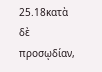25.18κατὰ δὲ προσῳδίαν,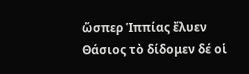ὥσπερ Ἱππίας ἔλυεν Θάσιος τὸ δίδομεν δέ οἱ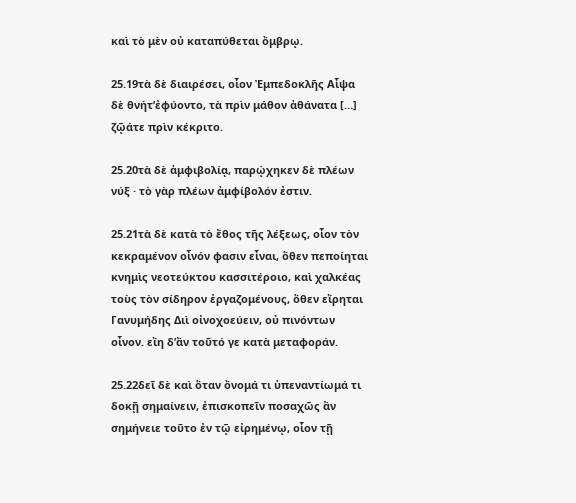καὶ τὸ μὲν οὐ καταπύθεται ὄμβρῳ.

25.19τὰ δὲ διαιρέσει, οἷον Ἐμπεδοκλῆς Αἶψα δὲ θνήτ’ἐφύοντο, τὰ πρὶν μάθον ἀθάνατα […] ζῷάτε πρὶν κέκριτο.

25.20τὰ δὲ ἀμφιβολίᾳ, παρῴχηκεν δὲ πλέων νύξ · τὸ γὰρ πλέων ἀμφίβολόν ἐστιν.

25.21τὰ δὲ κατὰ τὸ ἔθος τῆς λέξεως, οἷον τὸν κεκραμένον οἶνόν φασιν εἶναι, ὅθεν πεποίηται κνημὶς νεοτεύκτου κασσιτέροιο, καὶ χαλκέας τοὺς τὸν σίδηρον ἐργαζομένους, ὅθεν εἴρηται Γανυμήδης Διὶ οἰνοχοεύειν, οὐ πινόντων οἶνον. εἴη δ’ἂν τοῦτό γε κατὰ μεταφοράν.

25.22δεῖ δὲ καὶ ὅταν ὄνομά τι ὑπεναντίωμά τι δοκῇ σημαίνειν, ἐπισκοπεῖν ποσαχῶς ἂν σημήνειε τοῦτο ἐν τῷ εἰρημένῳ, οἷον τῇ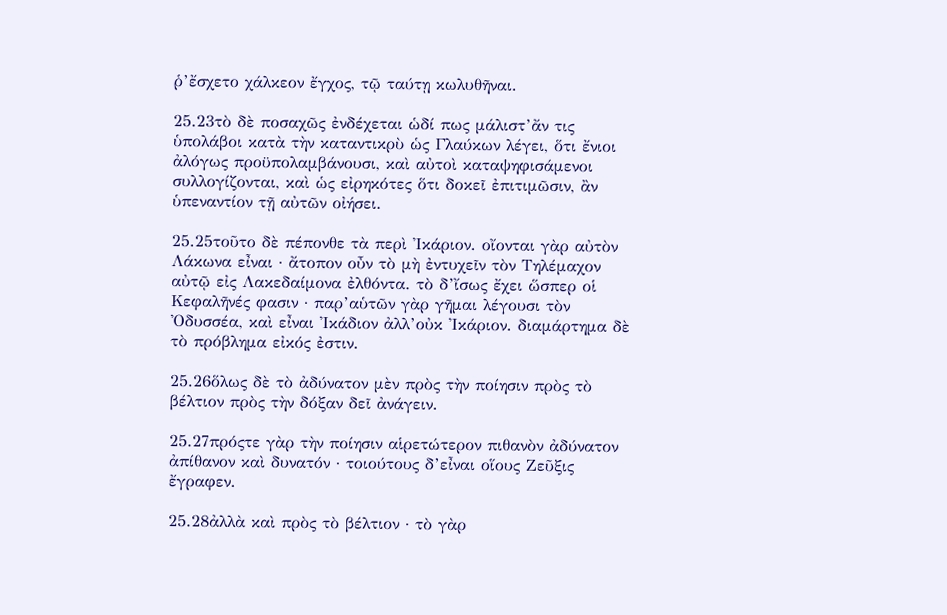ῥ’ἔσχετο χάλκεον ἔγχος, τῷ ταύτῃ κωλυθῆναι.

25.23τὸ δὲ ποσαχῶς ἐνδέχεται ὡδί πως μάλιστ’ἄν τις ὑπολάβοι κατὰ τὴν καταντικρὺ ὡς Γλαύκων λέγει, ὅτι ἔνιοι ἀλόγως προϋπολαμβάνουσι, καὶ αὐτοὶ καταψηφισάμενοι συλλογίζονται, καὶ ὡς εἰρηκότες ὅτι δοκεῖ ἐπιτιμῶσιν, ἂν ὑπεναντίον τῇ αὐτῶν οἰήσει.

25.25τοῦτο δὲ πέπονθε τὰ περὶ Ἰκάριον. οἴονται γὰρ αὐτὸν Λάκωνα εἶναι · ἄτοπον οὖν τὸ μὴ ἐντυχεῖν τὸν Τηλέμαχον αὐτῷ εἰς Λακεδαίμονα ἐλθόντα. τὸ δ’ἴσως ἔχει ὥσπερ οἱ Κεφαλῆνές φασιν · παρ’αὑτῶν γὰρ γῆμαι λέγουσι τὸν Ὀδυσσέα, καὶ εἶναι Ἰκάδιον ἀλλ’οὐκ Ἰκάριον. διαμάρτημα δὲ τὸ πρόβλημα εἰκός ἐστιν.

25.26ὅλως δὲ τὸ ἀδύνατον μὲν πρὸς τὴν ποίησιν πρὸς τὸ βέλτιον πρὸς τὴν δόξαν δεῖ ἀνάγειν.

25.27πρόςτε γὰρ τὴν ποίησιν αἱρετώτερον πιθανὸν ἀδύνατον ἀπίθανον καὶ δυνατόν · τοιούτους δ’εἶναι οἵους Ζεῦξις ἔγραφεν.

25.28ἀλλὰ καὶ πρὸς τὸ βέλτιον · τὸ γὰρ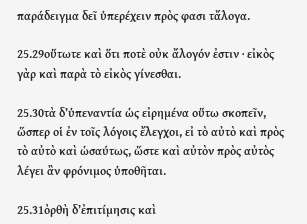παράδειγμα δεῖ ὑπερέχειν πρὸς φασι τἄλογα.

25.29οὕτωτε καὶ ὅτι ποτὲ οὐκ ἄλογόν ἐστιν · εἰκὸς γὰρ καὶ παρὰ τὸ εἰκὸς γίνεσθαι.

25.30τὰ δ’ὑπεναντία ὡς εἰρημένα οὕτω σκοπεῖν, ὥσπερ οἱ ἐν τοῖς λόγοις ἔλεγχοι, εἰ τὸ αὐτὸ καὶ πρὸς τὸ αὐτὸ καὶ ὡσαύτως, ὥστε καὶ αὐτὸν πρὸς αὐτὸς λέγει ἂν φρόνιμος ὑποθῆται.

25.31ὀρθὴ δ’ἐπιτίμησις καὶ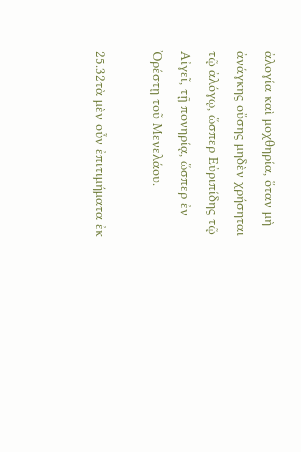ἀλογία καὶ μοχθηρία, ὅταν μὴ ἀνάγκης οὔσης μηδὲν χρήσηται τῷ ἀλόγῳ, ὥσπερ Εὐριπίδης τῷ Αἰγεῖ, τῇ πονηρίᾳ, ὥσπερ ἐν Ὀρέστῃ τοῦ Μενελάου.

25.32τὰ μὲν οὖν ἐπιτιμήματα ἐκ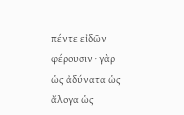πέντε εἰδῶν φέρουσιν · γὰρ ὡς ἀδύνατα ὡς ἄλογα ὡς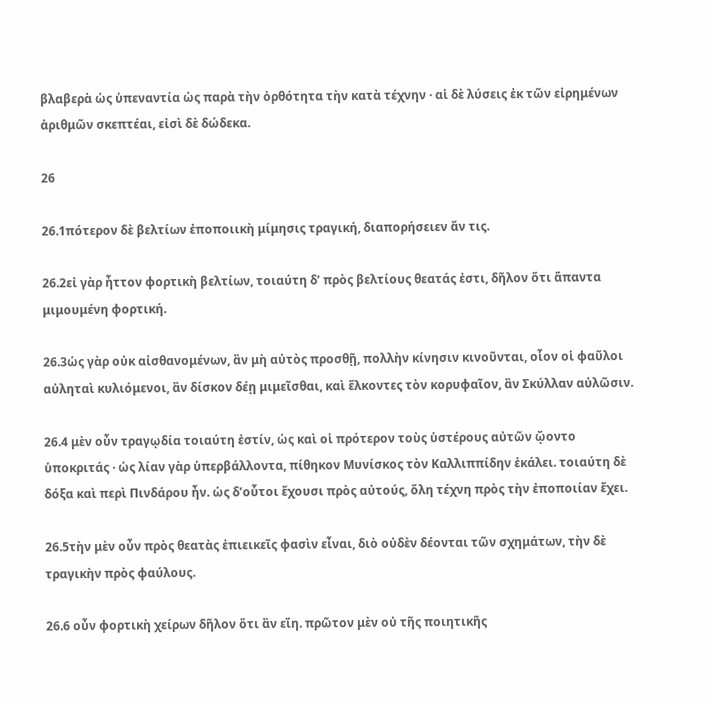βλαβερὰ ὡς ὑπεναντία ὡς παρὰ τὴν ὀρθότητα τὴν κατὰ τέχνην · αἱ δὲ λύσεις ἐκ τῶν εἰρημένων ἀριθμῶν σκεπτέαι, εἰσὶ δὲ δώδεκα.

26

26.1πότερον δὲ βελτίων ἐποποιικὴ μίμησις τραγική, διαπορήσειεν ἄν τις.

26.2εἰ γὰρ ἦττον φορτικὴ βελτίων, τοιαύτη δ’ πρὸς βελτίους θεατάς ἐστι, δῆλον ὅτι ἅπαντα μιμουμένη φορτική.

26.3ὡς γὰρ οὐκ αἰσθανομένων, ἂν μὴ αὐτὸς προσθῇ, πολλὴν κίνησιν κινοῦνται, οἷον οἱ φαῦλοι αὐληταὶ κυλιόμενοι, ἂν δίσκον δέῃ μιμεῖσθαι, καὶ ἕλκοντες τὸν κορυφαῖον, ἂν Σκύλλαν αὐλῶσιν.

26.4 μὲν οὖν τραγῳδία τοιαύτη ἐστίν, ὡς καὶ οἱ πρότερον τοὺς ὑστέρους αὐτῶν ᾤοντο ὑποκριτάς · ὡς λίαν γὰρ ὑπερβάλλοντα, πίθηκον Μυνίσκος τὸν Καλλιππίδην ἐκάλει. τοιαύτη δὲ δόξα καὶ περὶ Πινδάρου ἦν. ὡς δ’οὗτοι ἔχουσι πρὸς αὐτούς, ὅλη τέχνη πρὸς τὴν ἐποποιίαν ἔχει.

26.5τὴν μὲν οὖν πρὸς θεατὰς ἐπιεικεῖς φασὶν εἶναι, διὸ οὐδὲν δέονται τῶν σχημάτων, τὴν δὲ τραγικὴν πρὸς φαύλους.

26.6 οὖν φορτικὴ χείρων δῆλον ὅτι ἂν εἴη. πρῶτον μὲν οὐ τῆς ποιητικῆς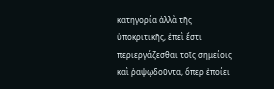κατηγορία ἀλλὰ τῆς ὑποκριτικῆς, ἐπεὶ ἔστι περιεργάζεσθαι τοῖς σημείοις καὶ ῥαψῳδοῦντα, ὅπερ ἐποίει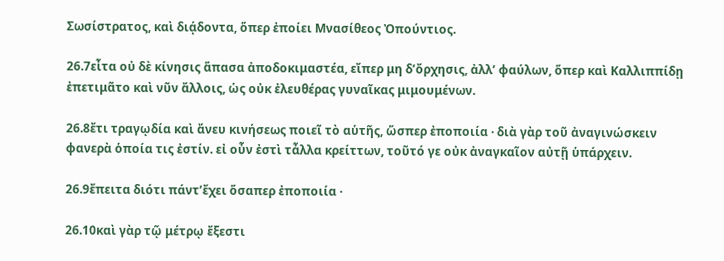Σωσίστρατος, καὶ διᾴδοντα, ὅπερ ἐποίει Μνασίθεος Ὀπούντιος.

26.7εἶτα οὐ δὲ κίνησις ἅπασα ἀποδοκιμαστέα, εἴπερ μη δ’ὄρχησις, ἀλλ’ φαύλων, ὅπερ καὶ Καλλιππίδῃ ἐπετιμᾶτο καὶ νῦν ἄλλοις, ὡς οὐκ ἐλευθέρας γυναῖκας μιμουμένων.

26.8ἔτι τραγῳδία καὶ ἄνευ κινήσεως ποιεῖ τὸ αὑτῆς, ὥσπερ ἐποποιία · διὰ γὰρ τοῦ ἀναγινώσκειν φανερὰ ὁποία τις ἐστίν. εἰ οὖν ἐστὶ τἆλλα κρείττων, τοῦτό γε οὐκ ἀναγκαῖον αὐτῇ ὑπάρχειν.

26.9ἔπειτα διότι πάντ’ἔχει ὅσαπερ ἐποποιία ·

26.10καὶ γὰρ τῷ μέτρῳ ἔξεστι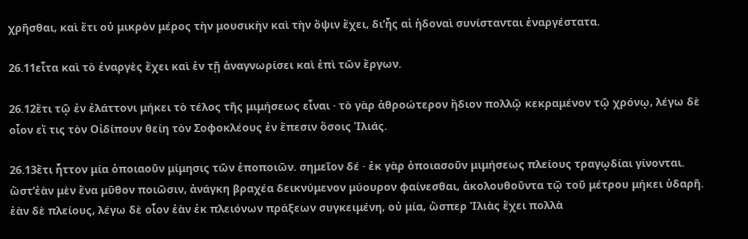χρῆσθαι, καὶ ἔτι οὐ μικρὸν μέρος τὴν μουσικὴν καὶ τὴν ὄψιν ἔχει, δι’ἧς αἱ ἡδοναὶ συνίστανται ἐναργέστατα.

26.11εἶτα καὶ τὸ ἐναργὲς ἔχει καὶ ἐν τῇ ἀναγνωρίσει καὶ ἐπὶ τῶν ἔργων.

26.12ἔτι τῷ ἐν ἐλάττονι μήκει τὸ τέλος τῆς μιμήσεως εἶναι · τὸ γὰρ ἀθροώτερον ἥδιον πολλῷ κεκραμένον τῷ χρόνῳ, λέγω δὲ οἷον εἴ τις τὸν Οἰδίπουν θείη τὸν Σοφοκλέους ἐν ἔπεσιν ὅσοις Ἰλιάς.

26.13ἔτι ἧττον μία ὁποιαοῦν μίμησις τῶν ἐποποιῶν. σημεῖον δέ · ἐκ γὰρ ὁποιασοῦν μιμήσεως πλείους τραγῳδίαι γίνονται. ὥστ’ἐὰν μὲν ἕνα μῦθον ποιῶσιν, ἀνάγκη βραχέα δεικνύμενον μύουρον φαίνεσθαι, ἀκολουθοῦντα τῷ τοῦ μέτρου μήκει ὑδαρῆ. ἐὰν δὲ πλείους, λέγω δὲ οἷον ἐὰν ἐκ πλειόνων πράξεων συγκειμένη, οὐ μία, ὥσπερ Ἰλιὰς ἔχει πολλὰ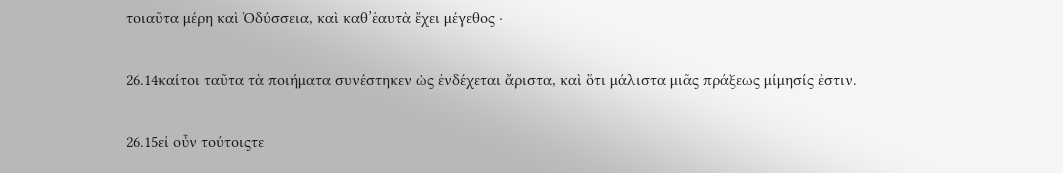τοιαῦτα μέρη καὶ Ὀδύσσεια, καὶ καθ’ἑαυτὰ ἔχει μέγεθος ·

26.14καίτοι ταῦτα τὰ ποιήματα συνέστηκεν ὡς ἐνδέχεται ἄριστα, καὶ ὅτι μάλιστα μιᾶς πράξεως μίμησίς ἐστιν.

26.15εἰ οὖν τούτοιςτε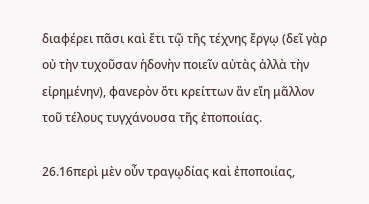διαφέρει πᾶσι καὶ ἔτι τῷ τῆς τέχνης ἔργῳ (δεῖ γὰρ οὐ τὴν τυχοῦσαν ἡδονὴν ποιεῖν αὐτὰς ἀλλὰ τὴν εἰρημένην), φανερὸν ὅτι κρείττων ἂν εἴη μᾶλλον τοῦ τέλους τυγχάνουσα τῆς ἐποποιίας.

26.16περὶ μὲν οὖν τραγῳδίας καὶ ἐποποιίας,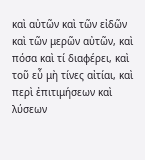καὶ αὐτῶν καὶ τῶν εἰδῶν καὶ τῶν μερῶν αὐτῶν, καὶ πόσα καὶ τί διαφέρει, καὶ τοῦ εὖ μὴ τίνες αἰτίαι, καὶ περὶ ἐπιτιμήσεων καὶ λύσεων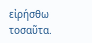εἰρήσθω τοσαῦτα.